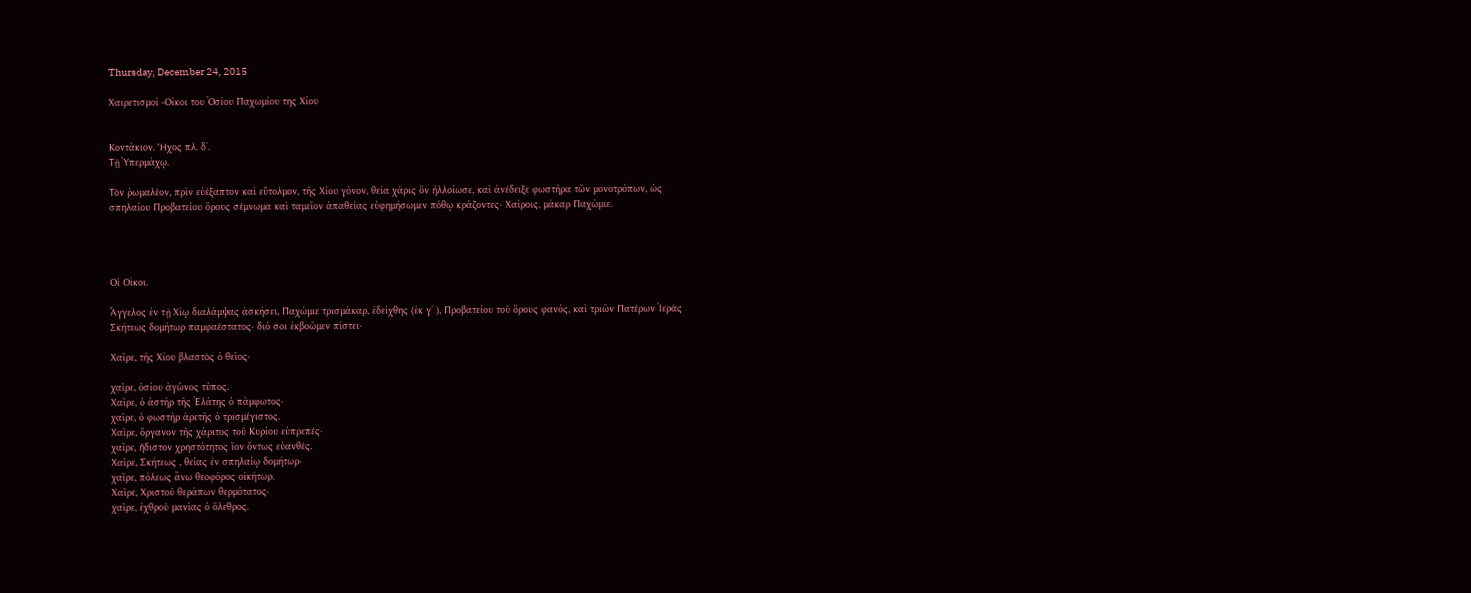Thursday, December 24, 2015

Χαιρετισμοί -Οίκοι του Ὁσίου Παχωμίου της Χίου


Κοντάκιον. Ἦχος πλ. δ΄.
Τῇ Ὑπερμάχῳ.

Τὸν ῥωμαλέον, πρὶν εὐέξαπτον καὶ εὔτολμον, τῆς Χίου γόνον, θεία χάρις ὃν ἠλλοίωσε, καὶ ἀνέδειξε φωστῆρα τῶν μονοτρόπων, ὡς σπηλαίου Προβατείου ὄρους σέμνωμα καὶ ταμεῖον ἀπαθείας εὐφημήσωμεν πόθῳ κράζοντες· Χαίροις, μάκαρ Παχώμιε.




Οἱ Οὶκοι.

Ἄγγελος ἐν τῇ Χίῳ διαλάμψας ἀσκήσει, Παχώμιε τρισμάκαρ, ἐδείχθης (ἐκ γ΄ ), Προβατείου τοῦ ὄρους φανός, καὶ τριῶν Πατέρων Ἱερὰς Σκήτεως δομήτωρ παμφαέστατος· διό σοι ἐκβοῶμεν πίστει·

Χαῖρε, τῆς Χίου βλαστὸς ὁ θεῖος·

χαῖρε, ὁσίου ἀγῶνος τύπος.
Χαῖρε, ὁ ἀστὴρ τῆς Ἐλάτης ὁ πάμφωτος·
χαῖρε, ὁ φωστὴρ ἀρετῆς ὁ τρισμέγιστος.
Χαῖρε, ὄργανον τῆς χάριτος τοῦ Κυρίου εὐπρεπές·
χαῖρε, ἥδιστον χρηστότητος ἴον ὄντως εὐανθές.
Χαῖρε, Σκήτεως , θείας ἐν σπηλαίῳ δομήτωρ·
χαῖρε, πόλεως ἄνω θεοφόρος οἰκήτωρ.
Χαῖρε, Χριστοῦ θεράπων θερμότατος·
χαῖρε, ἐχθροῦ μανίας ὁ ὄλεθρος.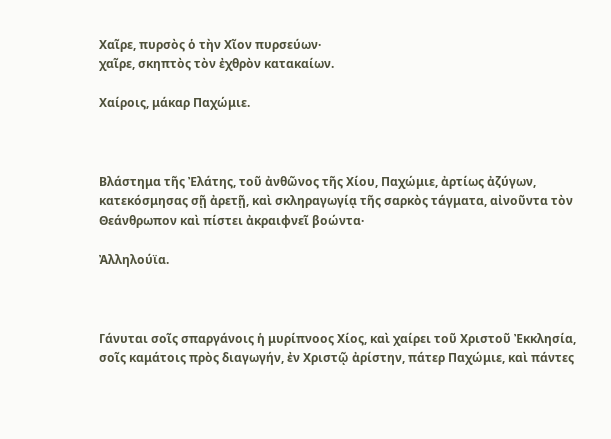Χαῖρε, πυρσὸς ὁ τὴν Χῖον πυρσεύων·
χαῖρε, σκηπτὸς τὸν ἐχθρὸν κατακαίων.

Χαίροις, μάκαρ Παχώμιε.



Βλάστημα τῆς Ἐλάτης, τοῦ ἀνθῶνος τῆς Χίου, Παχώμιε, ἀρτίως ἀζύγων, κατεκόσμησας σῇ ἀρετῇ, καὶ σκληραγωγίᾳ τῆς σαρκὸς τάγματα, αἰνοῦντα τὸν Θεάνθρωπον καὶ πίστει ἀκραιφνεῖ βοώντα·

Ἀλληλούϊα.



Γάνυται σοῖς σπαργάνοις ἡ μυρίπνοος Χίος, καὶ χαίρει τοῦ Χριστοῦ Ἐκκλησία, σοῖς καμάτοις πρὸς διαγωγήν, ἐν Χριστῷ ἀρίστην, πάτερ Παχώμιε, καὶ πάντες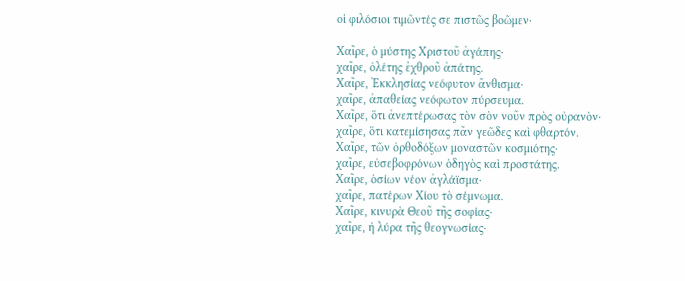οἱ φιλόσιοι τιμῶντές σε πιστῶς βοῶμεν·

Χαῖρε, ὁ μύστης Χριστοῦ ἀγάπης·
χαῖρε, ὀλέτης ἐχθροῦ ἀπάτης.
Χαῖρε, Ἐκκλησίας νεόφυτον ἄνθισμα·
χαῖρε, ἀπαθείας νεόφωτον πύρσευμα.
Χαῖρε, ὅτι ἀνεπτέρωσας τὸν σὸν νοῦν πρὸς οὐρανὸν·
χαῖρε, ὅτι κατεμίσησας πᾶν γεῶδες καὶ φθαρτόν.
Χαῖρε, τῶν ὀρθοδόξων μοναστῶν κοσμιότης·
χαῖρε, εὐσεβοφρόνων ὁδηγὸς καὶ προστάτης.
Χαῖρε, ὁσίων νέον ἀγλάϊσμα·
χαῖρε, πατέρων Χίου τὸ σέμνωμα.
Χαῖρε, κινυρὰ Θεοῦ τῆς σοφίας·
χαῖρε, ἡ λύρα τῆς θεογνωσίας·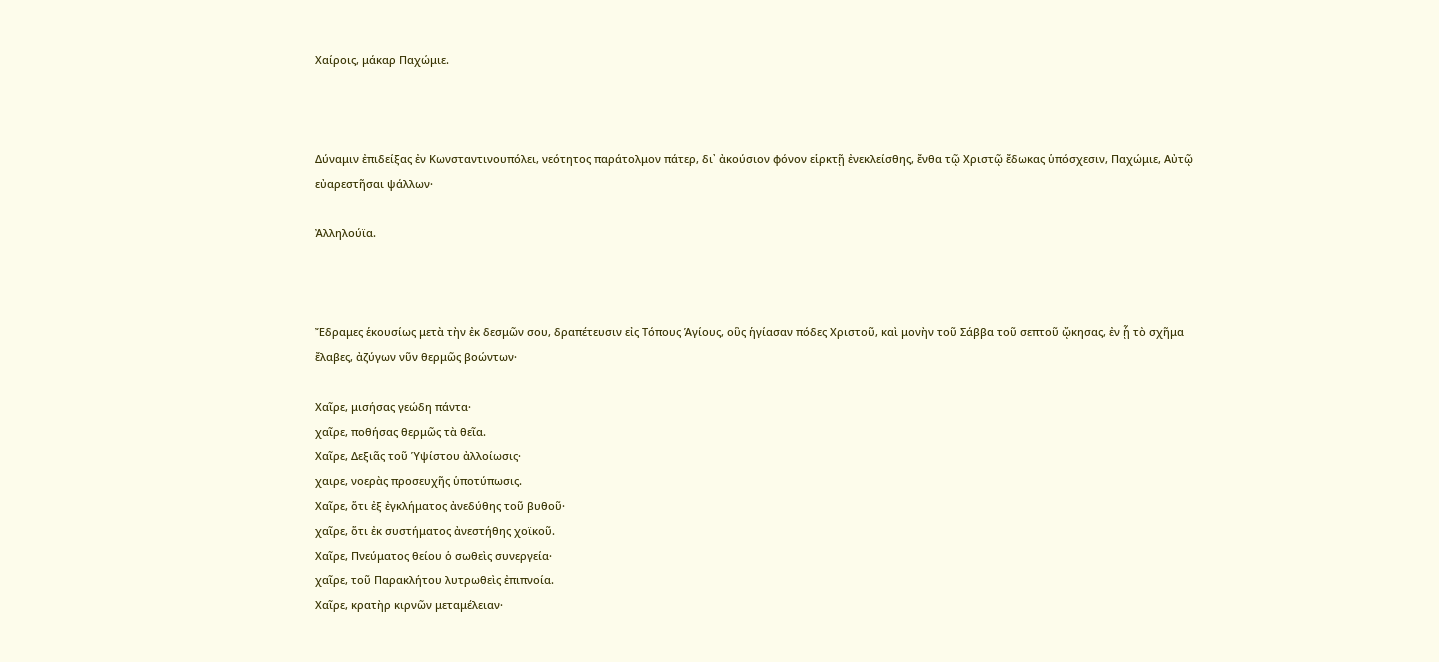Χαίροις, μάκαρ Παχώμιε.



Δύναμιν ἐπιδείξας ἐν Κωνσταντινουπόλει, νεότητος παράτολμον πάτερ, δι᾿ ἀκούσιον φόνον εἱρκτῇ ἐνεκλείσθης, ἔνθα τῷ Χριστῷ ἔδωκας ὑπόσχεσιν, Παχώμιε, Αὐτῷ εὐαρεστῆσαι ψάλλων·

Ἀλληλούϊα.



Ἔδραμες ἑκουσίως μετὰ τὴν ἐκ δεσμῶν σου, δραπέτευσιν εἰς Τόπους Ἁγίους, οὓς ἡγίασαν πόδες Χριστοῦ, καὶ μονὴν τοῦ Σάββα τοῦ σεπτοῦ ᾤκησας, ἐν ᾗ τὸ σχῆμα ἔλαβες, ἀζύγων νῦν θερμῶς βοώντων·

Χαῖρε, μισήσας γεώδη πάντα·
χαῖρε, ποθήσας θερμῶς τὰ θεῖα.
Χαῖρε, Δεξιᾶς τοῦ Ὑψίστου ἀλλοίωσις·
χαιρε, νοερὰς προσευχῆς ὑποτύπωσις.
Χαῖρε, ὅτι ἐξ ἐγκλήματος ἀνεδύθης τοῦ βυθοῦ·
χαῖρε, ὅτι ἐκ συστήματος ἀνεστήθης χοϊκοῦ.
Χαῖρε, Πνεύματος θείου ὁ σωθεὶς συνεργεία·
χαῖρε, τοῦ Παρακλήτου λυτρωθεὶς ἐπιπνοία.
Χαῖρε, κρατὴρ κιρνῶν μεταμέλειαν·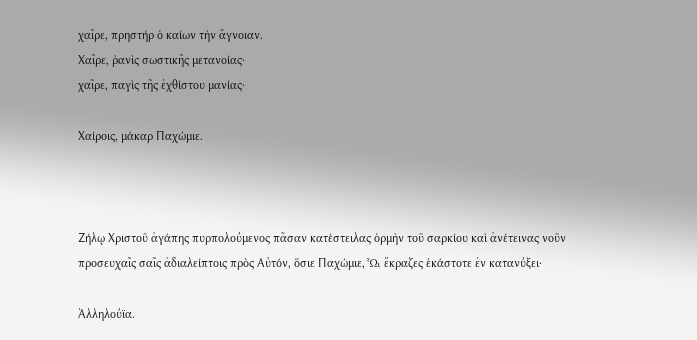χαῖρε, πρηστήρ ὁ καίων τὴν ἄγνοιαν.
Χαῖρε, ῥανὶς σωστικῆς μετανοίας·
χαῖρε, παγὶς τῆς ἐχθίστου μανίας·

Χαίροις, μάκαρ Παχώμιε.



Ζήλῳ Χριστοῦ ἀγάπης πυρπολούμενος πᾶσαν κατέστειλας ὁρμὴν τοῦ σαρκίου καὶ ἀνέτεινας νοῦν προσευχαῖς σαῖς ἀδιαλείπτοις πρὸς Αὐτόν, ὅσιε Παχώμιε, ᾯ ἔκραζες ἑκάστοτε ἐν κατανύξει·

Ἀλληλούϊα.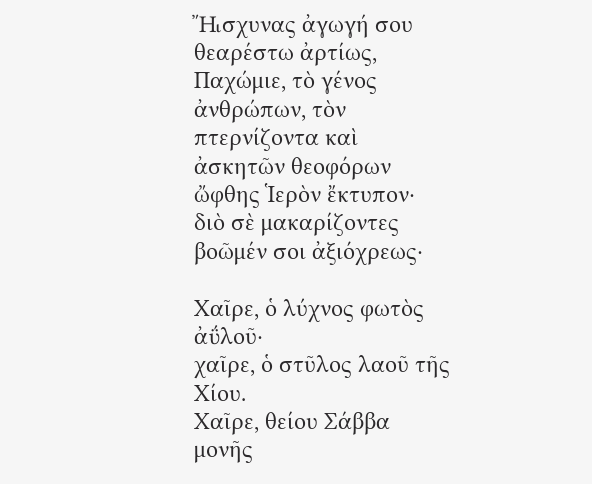ᾜσχυνας ἀγωγή σου θεαρέστω ἀρτίως, Παχώμιε, τὸ γένος ἀνθρώπων, τὸν πτερνίζοντα καὶ ἀσκητῶν θεοφόρων ὤφθης Ἱερὸν ἔκτυπον· διὸ σὲ μακαρίζοντες βοῶμέν σοι ἀξιόχρεως·

Χαῖρε, ὁ λύχνος φωτὸς ἀΰλοῦ·
χαῖρε, ὁ στῦλος λαοῦ τῆς Χίου.
Χαῖρε, θείου Σάββα μονῆς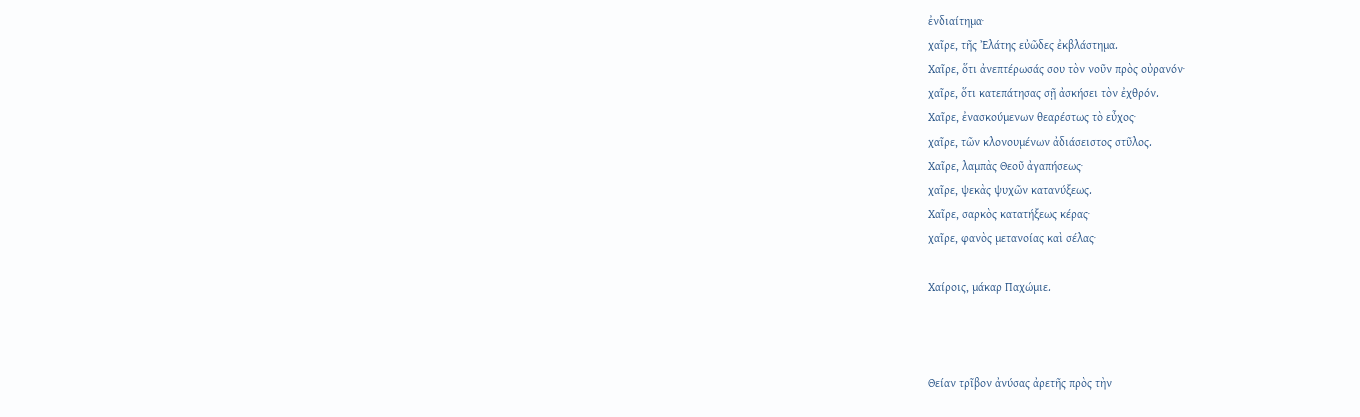ἐνδιαίτημα·
χαῖρε, τῆς Ἐλάτης εὐῶδες ἐκβλάστημα.
Χαῖρε, ὅτι ἀνεπτέρωσάς σου τὸν νοῦν πρὸς οὐρανόν·
χαῖρε, ὅτι κατεπάτησας σῇ ἀσκήσει τὸν ἐχθρόν.
Χαῖρε, ἐνασκούμενων θεαρέστως τὸ εὖχος·
χαῖρε, τῶν κλονουμένων ἀδιάσειστος στῦλος.
Χαῖρε, λαμπὰς Θεοῦ ἀγαπήσεως·
χαῖρε, ψεκὰς ψυχῶν κατανύξεως.
Χαῖρε, σαρκὸς κατατήξεως κέρας·
χαῖρε, φανὸς μετανοίας καὶ σέλας·

Χαίροις, μάκαρ Παχώμιε.



Θείαν τρῖβον ἀνύσας ἀρετῆς πρὸς τὴν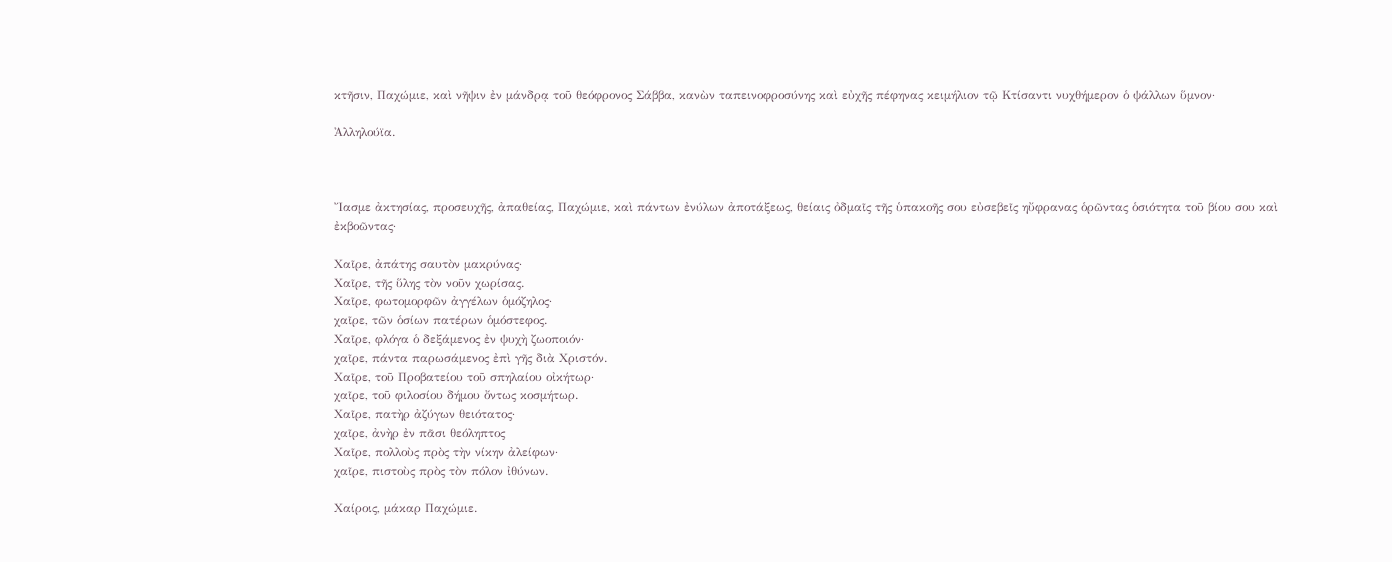κτῆσιν, Παχώμιε, καὶ νῆψιν ἐν μάνδρᾳ τοῦ θεόφρονος Σάββα, κανὼν ταπεινοφροσύνης καὶ εὐχῆς πέφηνας κειμήλιον τῷ Κτίσαντι νυχθήμερον ὁ ψάλλων ὕμνον·

Ἀλληλούϊα.



Ἴασμε ἀκτησίας, προσευχῆς, ἀπαθείας, Παχώμιε, καὶ πάντων ἐνύλων ἀποτάξεως, θείαις ὀδμαῖς τῆς ὑπακοῆς σου εὐσεβεῖς ηὔφρανας ὁρῶντας ὁσιότητα τοῦ βίου σου καὶ ἐκβοῶντας·

Χαῖρε, ἀπάτης σαυτὸν μακρύνας·
Χαῖρε, τῆς ὕλης τὸν νοῦν χωρίσας.
Χαῖρε, φωτομορφῶν ἀγγέλων ὁμόζηλος·
χαῖρε, τῶν ὁσίων πατέρων ὁμόστεφος.
Χαῖρε, φλόγα ὁ δεξάμενος ἐν ψυχὴ ζωοποιόν·
χαῖρε, πάντα παρωσάμενος ἐπὶ γῆς διὰ Χριστόν.
Χαῖρε, τοῦ Προβατείου τοῦ σπηλαίου οἰκήτωρ·
χαῖρε, τοῦ φιλοσίου δήμου ὄντως κοσμήτωρ.
Χαῖρε, πατὴρ ἀζύγων θειότατος·
χαῖρε, ἀνὴρ ἐν πᾶσι θεόληπτος
Χαῖρε, πολλοὺς πρὸς τὴν νίκην ἀλείφων·
χαῖρε, πιστοὺς πρὸς τὸν πόλον ἰθύνων.

Χαίροις, μάκαρ Παχώμιε.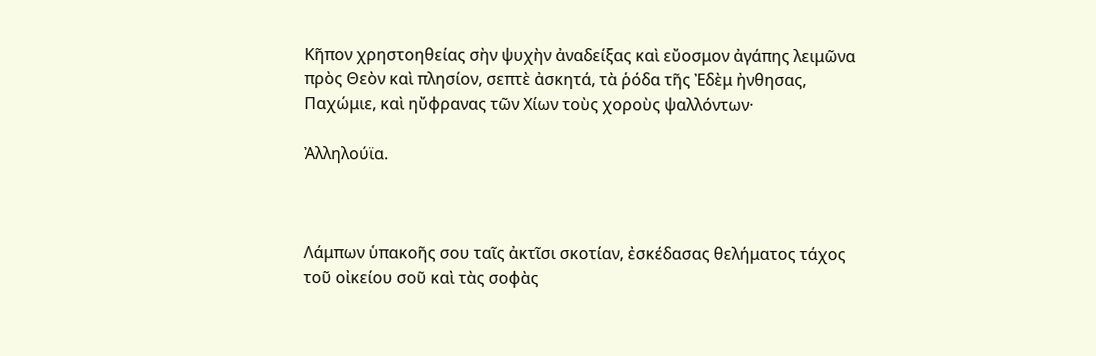Κῆπον χρηστοηθείας σὴν ψυχὴν ἀναδείξας καὶ εὔοσμον ἀγάπης λειμῶνα πρὸς Θεὸν καὶ πλησίον, σεπτὲ ἀσκητά, τὰ ῥόδα τῆς Ἐδὲμ ἠνθησας, Παχώμιε, καὶ ηὔφρανας τῶν Χίων τοὺς χοροὺς ψαλλόντων·

Ἀλληλούϊα.



Λάμπων ὑπακοῆς σου ταῖς ἀκτῖσι σκοτίαν, ἐσκέδασας θελήματος τάχος τοῦ οἰκείου σοῦ καὶ τὰς σοφὰς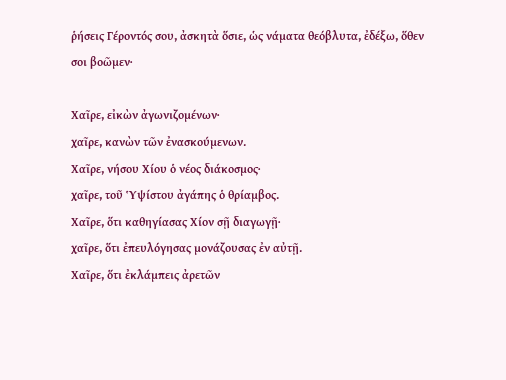ῥήσεις Γέροντός σου, ἀσκητὰ ὅσιε, ὡς νάματα θεόβλυτα, ἐδέξω, ὅθεν σοι βοῶμεν·

Χαῖρε, εἰκὼν ἀγωνιζομένων·
χαῖρε, κανὼν τῶν ἐνασκούμενων.
Χαῖρε, νήσου Χίου ὁ νέος διάκοσμος·
χαῖρε, τοῦ Ὑψίστου ἀγάπης ὁ θρίαμβος.
Χαῖρε, ὅτι καθηγίασας Χίον σῇ διαγωγῇ·
χαῖρε, ὅτι ἐπευλόγησας μονάζουσας ἐν αὐτῇ.
Χαῖρε, ὅτι ἐκλάμπεις ἀρετῶν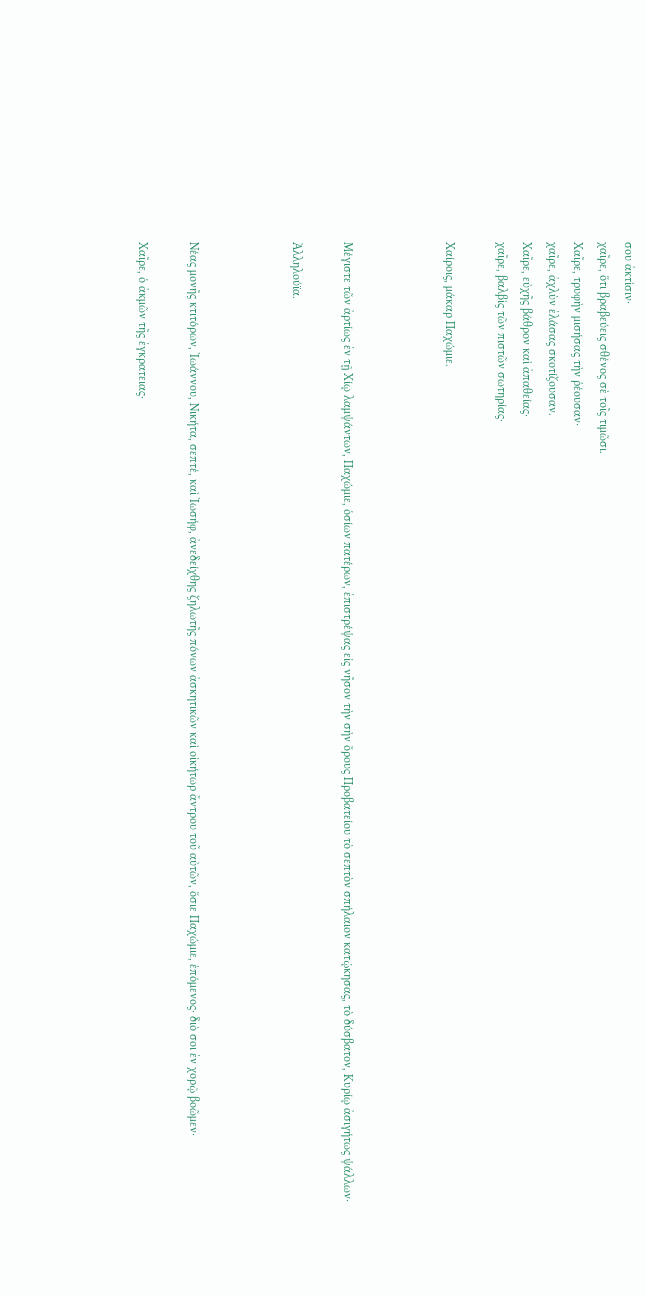σου ἀκτὶσιν·
χαῖρε, ὅτι βραβεύεις σθένος σὲ τοῖς τιμῶσι.
Χαῖρε, τρυφὴν μισήσας τὴν ῥέουσαν·
χαῖρε, ἀχλὺν ἐλάσας σκοτίζουσαν.
Χαῖρε, εὐχῆς βάθρον καὶ ἀπαθείας·
χαῖρε, βαλβὶς τῶν πιστῶν σωτηρίας·

Χαίροις, μάκαρ Παχώμιε.



Μέγιστε τῶν ἀρτίως ἐν τῇ Χίῳ λαμψάντων, Παχώμιε, ὁσίων πατέρων, ἐπιστρέψας εἰς νῆσον τὴν σὴν ὄρους Προβατείου τὸ σεπτὸν σπήλαιον κατῴκησας, τὸ δύσβατον, Κυρίῳ ἀσιγήτως ψάλλων·

Ἀλληλούϊα.



Νέας μονῆς κτιτόρων, Ἰωάννου, Νικήτα, σεπτέ, καὶ Ἰωσήφ, ἀνεδείχθης ζηλωτῆς πόνων ἀσκητικῶν καὶ οἰκήτωρ ἄντρου τοῦ αὐτῶν, ὅσιε Παχώμιε, ἑπόμενος· διὸ σοι ἐν χορῷ βοῶμεν·

Χαῖρε, ὁ ἀκμῶν τῆς ἐγκρατειας·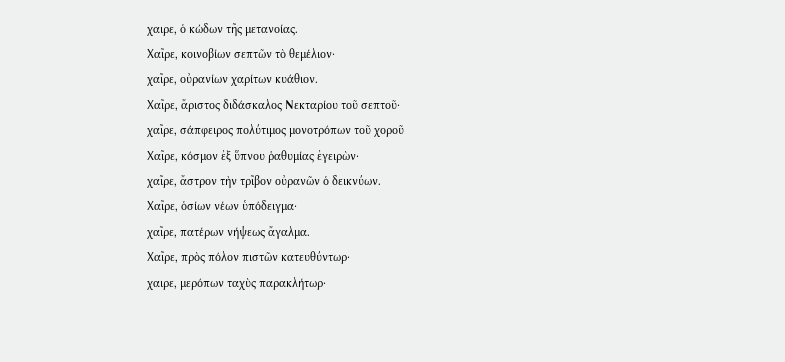χαιρε, ὁ κώδων τῆς μετανοίας.
Χαῖρε, κοινοβίων σεπτῶν τὸ θεμέλιον·
χαῖρε, οὐρανίων χαρίτων κυάθιον.
Χαῖρε, ἄριστος διδάσκαλος Νεκταρίου τοῦ σεπτοῦ·
χαῖρε, σάπφειρος πολύτιμος μονοτρόπων τοῦ χοροῦ
Χαῖρε, κόσμον ἐξ ὕπνου ῥαθυμίας ἐγειρὼν·
χαῖρε, ἄστρον τὴν τρῖβον οὐρανῶν ὁ δεικνύων.
Χαῖρε, ὁσίων νέων ὑπόδειγμα·
χαῖρε, πατέρων νήψεως ἄγαλμα.
Χαῖρε, πρὸς πόλον πιστῶν κατευθύντωρ·
χαιρε, μερόπων ταχὺς παρακλήτωρ·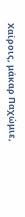Χαίροις, μάκαρ Παχώμιε,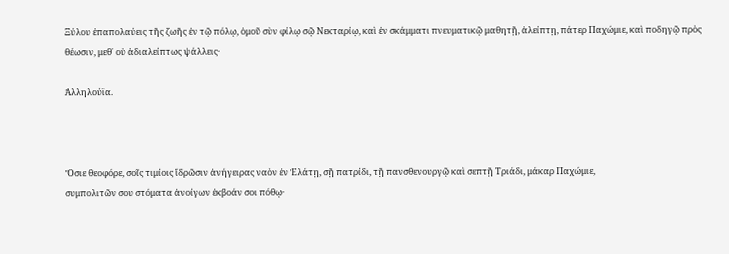Ξύλου ἐπαπολαύεις τῆς ζωῆς ἐν τῷ πόλῳ, ὁμοῦ σὺν φίλῳ σῷ Νεκταρίῳ, καὶ ἐν σκάμματι πνευματικῷ μαθητῇ, ἀλείπτῃ, πάτερ Παχώμιε, καὶ ποδηγῷ πρὸς θέωσιν, μεθ᾿ οὑ ἀδιαλείπτως ψάλλεις·

Ἀλληλούϊα.



Ὅσιε θεοφόρε, σοῖς τιμίοις ἴδρῶσιν ἀνήγειρας ναὸν ἐν Ἐλάτῃ, σῇ πατρίδι, τῇ πανσθενουργῷ καὶ σεπτῇ Τριάδι, μάκαρ Παχώμιε,
συμπολιτῶν σου στόματα ἀνοίγων ἐκβοάν σοι πόθῳ·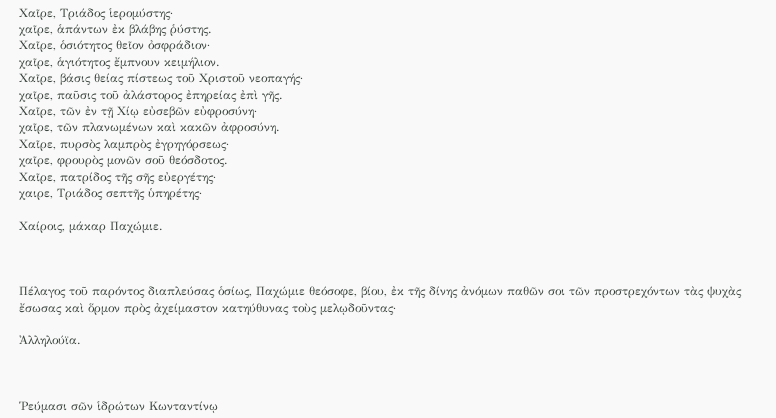Χαῖρε, Τριάδος ἱερομύστης·
χαῖρε, ἁπάντων ἐκ βλάβης ῥύστης.
Χαῖρε, ὁσιότητος θεῖον ὀσφράδιον·
χαῖρε, ἁγιότητος ἔμπνουν κειμήλιον.
Χαῖρε, βάσις θείας πίστεως τοῦ Χριστοῦ νεοπαγής·
χαῖρε, παῦσις τοῦ ἀλάστορος ἐπηρείας ἐπὶ γῆς.
Χαῖρε, τῶν ἐν τῇ Χίῳ εὐσεβῶν εὐφροσύνη·
χαῖρε, τῶν πλανωμένων καὶ κακῶν ἀφροσύνη.
Χαῖρε, πυρσὸς λαμπρὸς ἐγρηγόρσεως·
χαῖρε, φρουρὸς μονῶν σοῦ θεόσδοτος.
Χαῖρε, πατρίδος τῆς σῆς εὐεργέτης·
χαιρε, Τριάδος σεπτῆς ὑπηρέτης·

Χαίροις, μάκαρ Παχώμιε.



Πέλαγος τοῦ παρόντος διαπλεύσας ὁσίως, Παχώμιε θεόσοφε, βίου, ἐκ τῆς δίνης ἀνόμων παθῶν σοι τῶν προστρεχόντων τὰς ψυχὰς ἔσωσας καὶ ὅρμον πρὸς ἀχείμαστον κατηύθυνας τοὺς μελῳδοῦντας·

Ἀλληλούϊα.



Ῥεύμασι σῶν ἱδρώτων Κωνταντίνῳ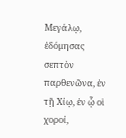Μεγάλῳ, ἐδόμησας σεπτὸν παρθενῶνα, ἐν τῇ Χίῳ, ἐν ᾧ οἱ χοροί,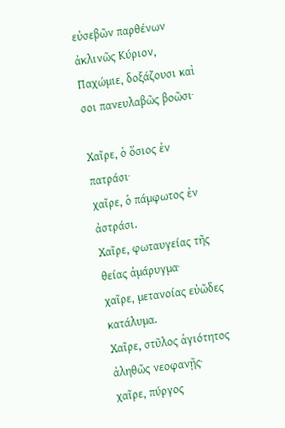εὐσεβῶν παρθένων ἀκλινῶς Κύριον, Παχώμιε, δοξάζουσι καὶ σοι πανευλαβῶς βοῶσι·

Χαῖρε, ὁ ὅσιος ἐν πατράσι·
χαῖρε, ὁ πάμφωτος ἐν ἀστράσι.
Χαῖρε, φωταυγείας τῆς θείας ἀμάρυγμα·
χαῖρε, μετανοίας εὐῶδες κατάλυμα.
Χαῖρε, στῦλος ἁγιότητος ἀληθῶς νεοφανῇς·
χαῖρε, πύργος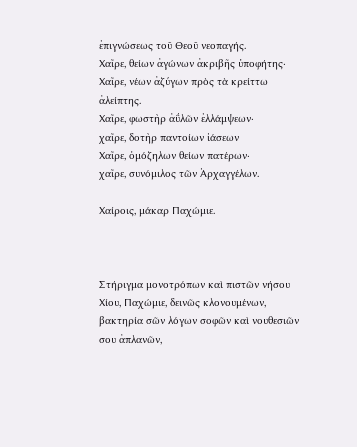ἐπιγνώσεως τοῦ Θεοῦ νεοπαγής.
Χαῖρε, θείων ἀγώνων ἀκριβῆς ὑποφήτης·
Χαῖρε, νέων ἀζύγων πρὸς τὰ κρείττω ἀλείπτης.
Χαῖρε, φωστὴρ ἀΰλῶν ἐλλάμψεων·
χαῖρε, δοτὴρ παντοίων ἰάσεων
Χαῖρε, ὁμόζηλων θείων πατέρων·
χαῖρε, συνόμιλος τῶν Ἀρχαγγέλων.

Χαίροις, μάκαρ Παχώμιε.



Στήριγμα μονοτρόπων καὶ πιστῶν νήσου Χίου, Παχώμιε, δεινῶς κλονουμένων, βακτηρία σῶν λόγων σοφῶν καὶ νουθεσιῶν σου ἀπλανῶν,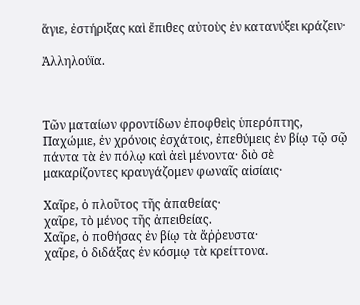ἅγιε, ἐστήριξας καὶ ἔπιθες αὐτοὺς ἐν κατανύξει κράζειν·

Ἀλληλούϊα.



Τῶν ματαίων φροντίδων ἐποφθεὶς ὑπερόπτης, Παχώμιε, ἐν χρόνοις ἐσχάτοις, ἐπεθύμεις ἐν βίῳ τῷ σῷ πάντα τὰ ἐν πόλῳ καὶ ἀεὶ μένοντα· διὸ σὲ μακαρίζοντες κραυγάζομεν φωναῖς αἰσίαις·

Χαῖρε, ὁ πλοῦτος τῆς ἀπαθείας·
χαῖρε, τὸ μένος τῆς ἀπειθείας.
Χαῖρε, ὁ ποθήσας ἐν βίῳ τὰ ἄῤῥευστα·
χαῖρε, ὁ διδάξας ἐν κόσμῳ τὰ κρείττονα.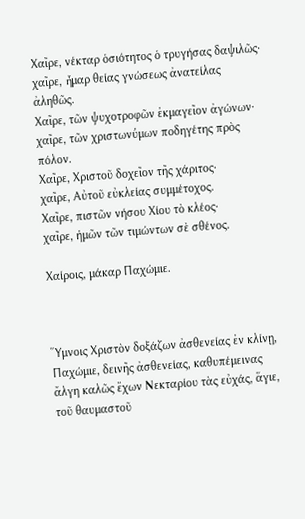Χαῖρε, νέκταρ ὁσιότητος ὁ τρυγήσας δαψιλῶς·
χαῖρε, ἧμαρ θείας γνώσεως ἀνατείλας ἀληθῶς.
Χαῖρε, τῶν ψυχοτροφῶν ἐκμαγεῖον ἀγώνων·
χαῖρε, τῶν χριστωνύμων ποδηγέτης πρὸς πόλον.
Χαῖρε, Χριστοῦ δοχεῖον τῆς χάριτος·
χαῖρε, Αὐτοῦ εὐκλείας συμμέτοχος.
Χαῖρε, πιστῶν νήσου Χίου τὸ κλέος·
χαῖρε, ἡμῶν τῶν τιμώντων σὲ σθένος.

Χαίροις, μάκαρ Παχώμιε.



Ὕμνοις Χριστὸν δοξάζων ἀσθενείας ἐν κλίνῃ, Παχώμιε, δεινῆς ἀσθενείας, καθυπέμεινας ἄλγη καλῶς ἔχων Νεκταρίου τὰς εὐχάς, ἅγιε, τοῦ θαυμαστοῦ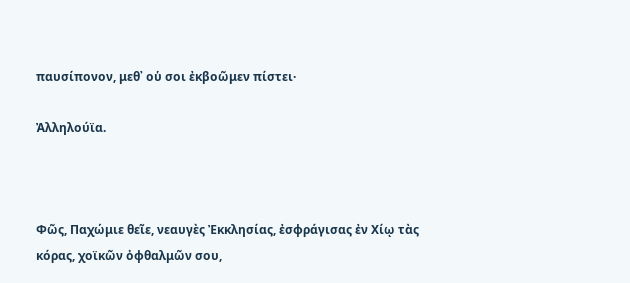παυσίπονον, μεθ᾿ οὑ σοι ἐκβοῶμεν πίστει·

Ἀλληλούϊα.



Φῶς, Παχώμιε θεῖε, νεαυγὲς Ἐκκλησίας, ἐσφράγισας ἐν Χίῳ τὰς κόρας, χοϊκῶν ὀφθαλμῶν σου,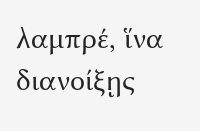λαμπρέ, ἵνα διανοίξῃς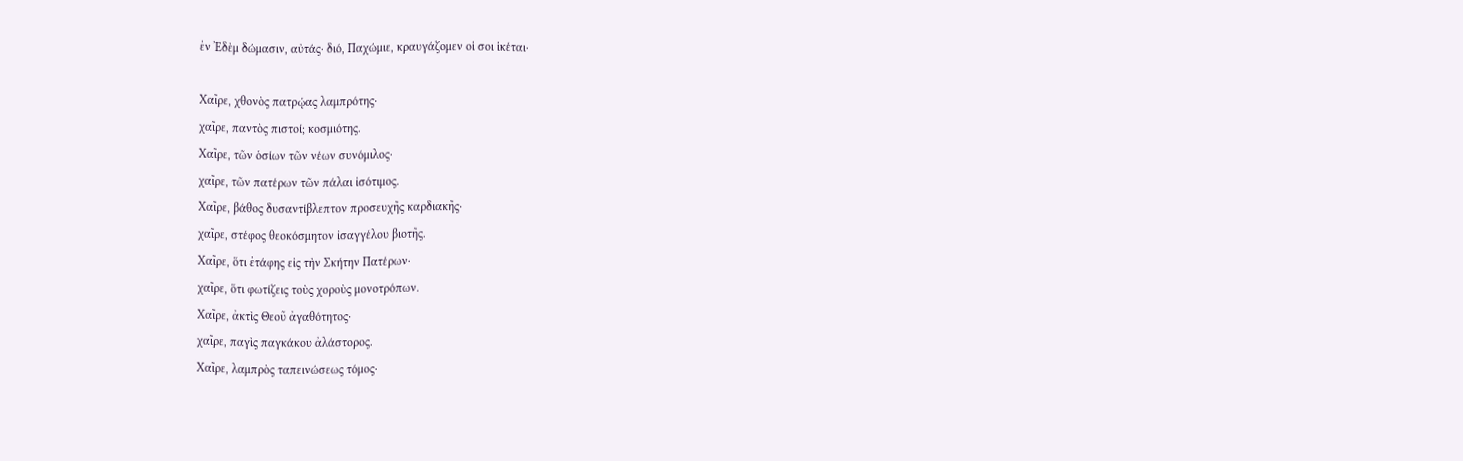ἐν Ἐδὲμ δώμασιν, αὐτάς· διό, Παχώμιε, κραυγάζομεν οἱ σοι ἱκέται·

Χαῖρε, χθονὸς πατρῴας λαμπρότης·
χαῖρε, παντὸς πιστοί; κοσμιότης.
Χαῖρε, τῶν ὁσίων τῶν νέων συνόμιλος·
χαῖρε, τῶν πατέρων τῶν πάλαι ἰσότιμος.
Χαῖρε, βάθος δυσαντίβλεπτον προσευχῆς καρδιακῆς·
χαῖρε, στέφος θεοκόσμητον ἰσαγγέλου βιοτῆς.
Χαῖρε, ὅτι ἐτάφης εἰς τὴν Σκήτην Πατέρων·
χαῖρε, ὅτι φωτίζεις τοὺς χοροὺς μονοτρόπων.
Χαῖρε, ἀκτὶς Θεοῦ ἀγαθότητος·
χαῖρε, παγὶς παγκάκου ἀλάστορος.
Χαῖρε, λαμπρὸς ταπεινώσεως τόμος·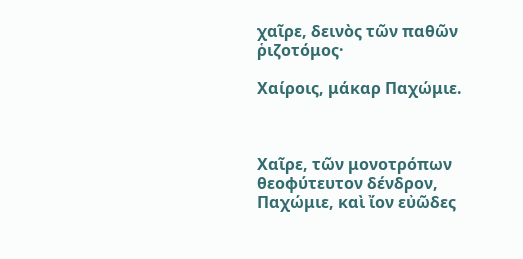χαῖρε, δεινὸς τῶν παθῶν ῥιζοτόμος·

Χαίροις, μάκαρ Παχώμιε.



Χαῖρε, τῶν μονοτρόπων θεοφύτευτον δένδρον, Παχώμιε, καὶ ἴον εὐῶδες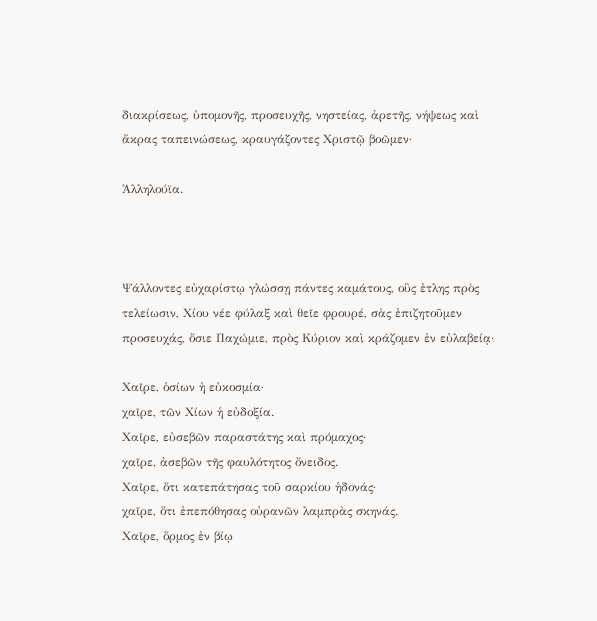διακρίσεως, ὑπομονῆς, προσευχῆς, νηστείας, ἀρετῆς, νήψεως καὶ ἄκρας ταπεινώσεως, κραυγάζοντες Χριστῷ βοῶμεν·

Ἀλληλούϊα.



Ψάλλοντες εὐχαρίστῳ γλώσσῃ πάντες καμάτους, οὓς ἐτλης πρὸς τελείωσιν, Χίου νέε φύλαξ καὶ θεῖε φρουρέ, σὰς ἐπιζητοῦμεν προσευχάς, ὅσιε Παχώμιε, πρὸς Κύριον καὶ κράζομεν ἐν εὐλαβείᾳ·

Χαῖρε, ὁσίων ἡ εὐκοσμία·
χαῖρε, τῶν Χίων ἡ εὐδοξία.
Χαῖρε, εὐσεβῶν παραστάτης καὶ πρόμαχος·
χαῖρε, ἀσεβῶν τῆς φαυλότητος ὄνειδος.
Χαῖρε, ὅτι κατεπάτησας τοῦ σαρκίου ἡδονάς·
χαῖρε, ὅτι ἐπεπόθησας οὐρανῶν λαμπρὰς σκηνάς.
Χαῖρε, ὅρμος ἐν βίῳ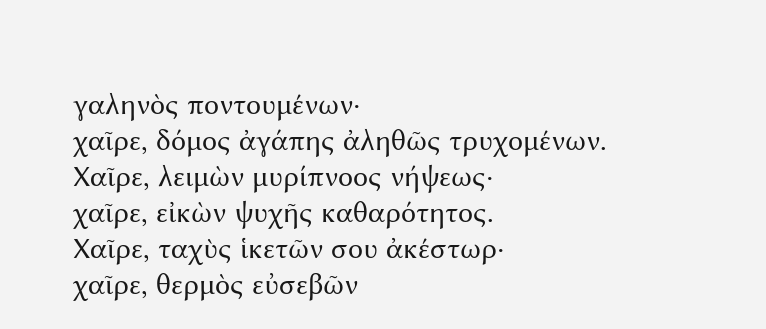γαληνὸς ποντουμένων·
χαῖρε, δόμος ἀγάπης ἀληθῶς τρυχομένων.
Χαῖρε, λειμὼν μυρίπνοος νήψεως·
χαῖρε, εἰκὼν ψυχῆς καθαρότητος.
Χαῖρε, ταχὺς ἱκετῶν σου ἀκέστωρ·
χαῖρε, θερμὸς εὐσεβῶν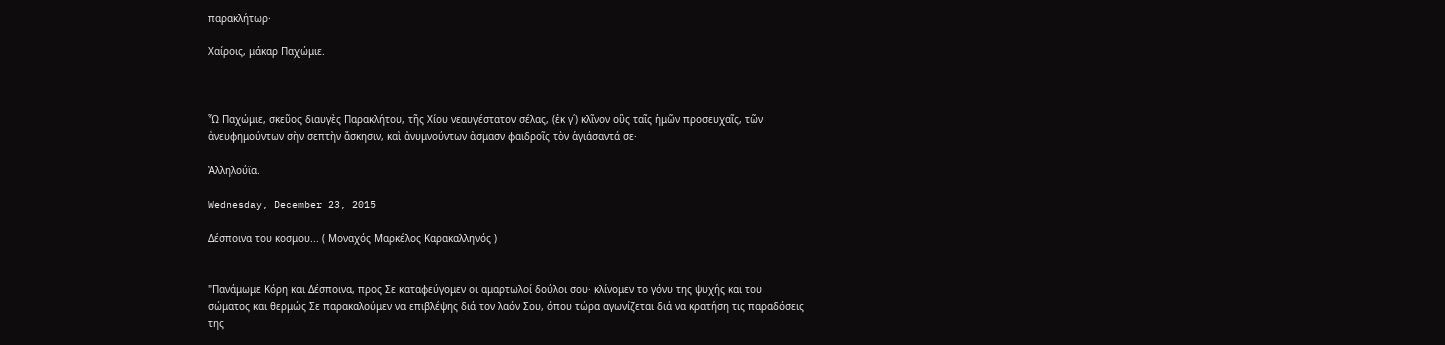παρακλήτωρ·

Χαίροις, μάκαρ Παχώμιε.



Ὦ Παχώμιε, σκεῦος διαυγὲς Παρακλήτου, τῆς Χίου νεαυγέστατον σέλας, (ἐκ γ΄) κλῖνον οὓς ταῖς ἡμῶν προσευχαῖς, τῶν ἀνευφημούντων σὴν σεπτὴν ἄσκησιν, καὶ ἀνυμνούντων ἀσμασν φαιδροῖς τὸν ἁγιάσαντά σε·

Ἀλληλούϊα.

Wednesday, December 23, 2015

Δέσποινα του κοσμου... ( Μοναχός Μαρκέλος Καρακαλληνός )


"Πανάμωμε Κόρη και Δέσποινα, προς Σε καταφεύγομεν οι αμαρτωλοί δούλοι σου· κλίνομεν το γόνυ της ψυχής και του σώματος και θερμώς Σε παρακαλούμεν να επιβλέψης διά τον λαόν Σου, όπου τώρα αγωνίζεται διά να κρατήση τις παραδόσεις της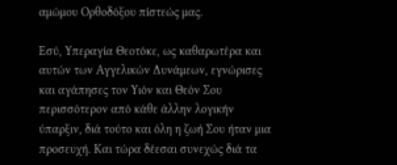αμώμου Ορθοδόξου πίστεώς μας.

Εσύ, Υπεραγία Θεοτόκε, ως καθαρωτέρα και αυτών των Αγγελικών Δυνάμεων, εγνώρισες και αγάπησες τον Υιόν και Θεόν Σου περισσότερον από κάθε άλλην λογικήν ύπαρξιν, διά τούτο και όλη η ζωή Σου ήταν μια προσευχή. Και τώρα δέεσαι συνεχώς διά τα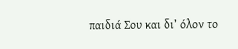παιδιά Σου και δι’ όλον το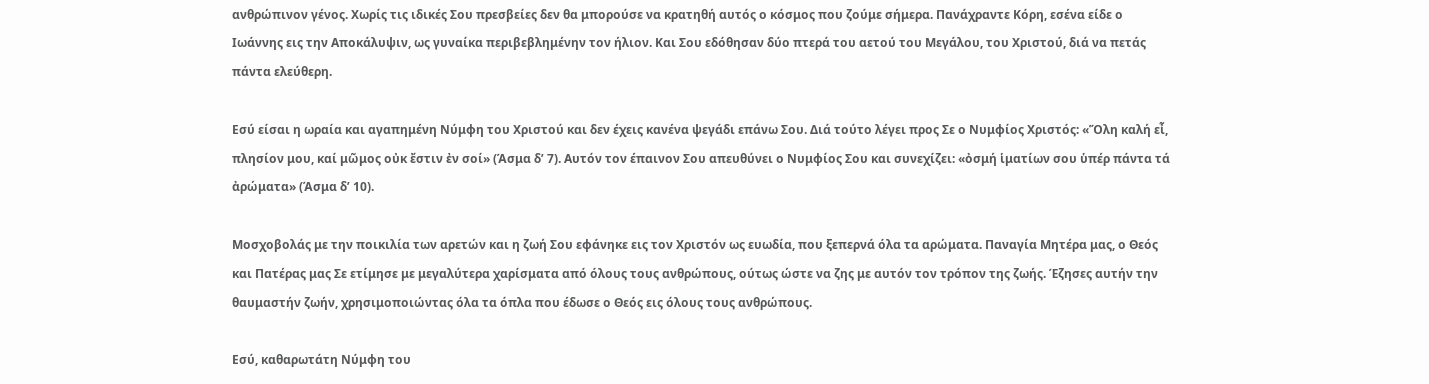ανθρώπινον γένος. Χωρίς τις ιδικές Σου πρεσβείες δεν θα μπορούσε να κρατηθή αυτός ο κόσμος που ζούμε σήμερα. Πανάχραντε Κόρη, εσένα είδε ο Ιωάννης εις την Αποκάλυψιν, ως γυναίκα περιβεβλημένην τον ήλιον. Και Σου εδόθησαν δύο πτερά του αετού του Μεγάλου, του Χριστού, διά να πετάς πάντα ελεύθερη.

Εσύ είσαι η ωραία και αγαπημένη Νύμφη του Χριστού και δεν έχεις κανένα ψεγάδι επάνω Σου. Διά τούτο λέγει προς Σε ο Νυμφίος Χριστός: «Ὅλη καλή εἶ, πλησίον μου, καί μῶμος οὐκ ἔστιν ἐν σοί» (Άσμα δ’ 7). Αυτόν τον έπαινον Σου απευθύνει ο Νυμφίος Σου και συνεχίζει: «ὀσμή ἱματίων σου ὑπέρ πάντα τά ἀρώματα» (Άσμα δ’ 10).

Μοσχοβολάς με την ποικιλία των αρετών και η ζωή Σου εφάνηκε εις τον Χριστόν ως ευωδία, που ξεπερνά όλα τα αρώματα. Παναγία Μητέρα μας, ο Θεός και Πατέρας μας Σε ετίμησε με μεγαλύτερα χαρίσματα από όλους τους ανθρώπους, ούτως ώστε να ζης με αυτόν τον τρόπον της ζωής. Έζησες αυτήν την θαυμαστήν ζωήν, χρησιμοποιώντας όλα τα όπλα που έδωσε ο Θεός εις όλους τους ανθρώπους.

Εσύ, καθαρωτάτη Νύμφη του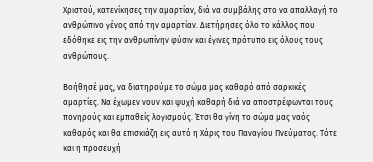Χριστού, κατενίκησες την αμαρτίαν, διά να συμβάλης στο να απαλλαγή το ανθρώπινο γένος από την αμαρτίαν. Διετήρησες όλο το κάλλος που εδόθηκε εις την ανθρωπίνην φύσιν και έγινες πρότυπο εις όλους τους ανθρώπους.

Βοήθησέ μας, να διατηρούμε το σώμα μας καθαρό από σαρκικές αμαρτίες. Να έχωμεν νουν και ψυχή καθαρή διά να αποστρέφωνται τους πονηρούς και εμπαθείς λογισμούς. Έτσι θα γίνη το σώμα μας ναός καθαρός και θα επισκιάζη εις αυτό η Χάρις του Παναγίου Πνεύματος. Τότε και η προσευχή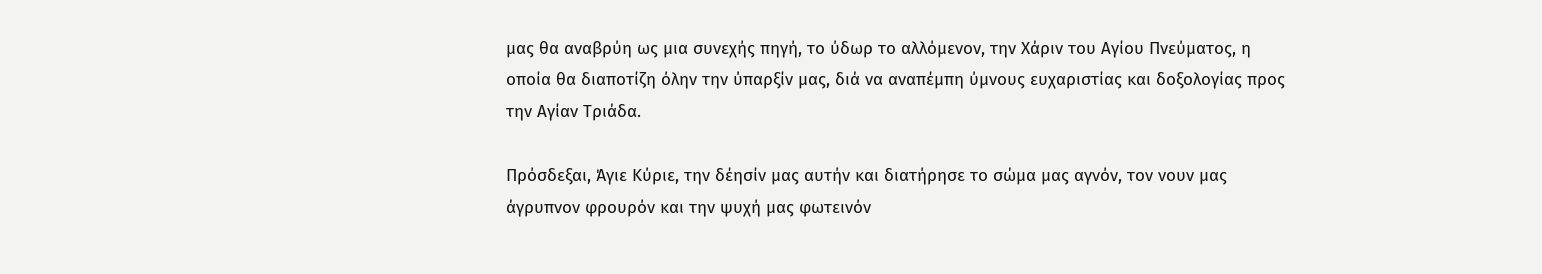μας θα αναβρύη ως μια συνεχής πηγή, το ύδωρ το αλλόμενον, την Χάριν του Αγίου Πνεύματος, η οποία θα διαποτίζη όλην την ύπαρξίν μας, διά να αναπέμπη ύμνους ευχαριστίας και δοξολογίας προς την Αγίαν Τριάδα.

Πρόσδεξαι, Άγιε Κύριε, την δέησίν μας αυτήν και διατήρησε το σώμα μας αγνόν, τον νουν μας άγρυπνον φρουρόν και την ψυχή μας φωτεινόν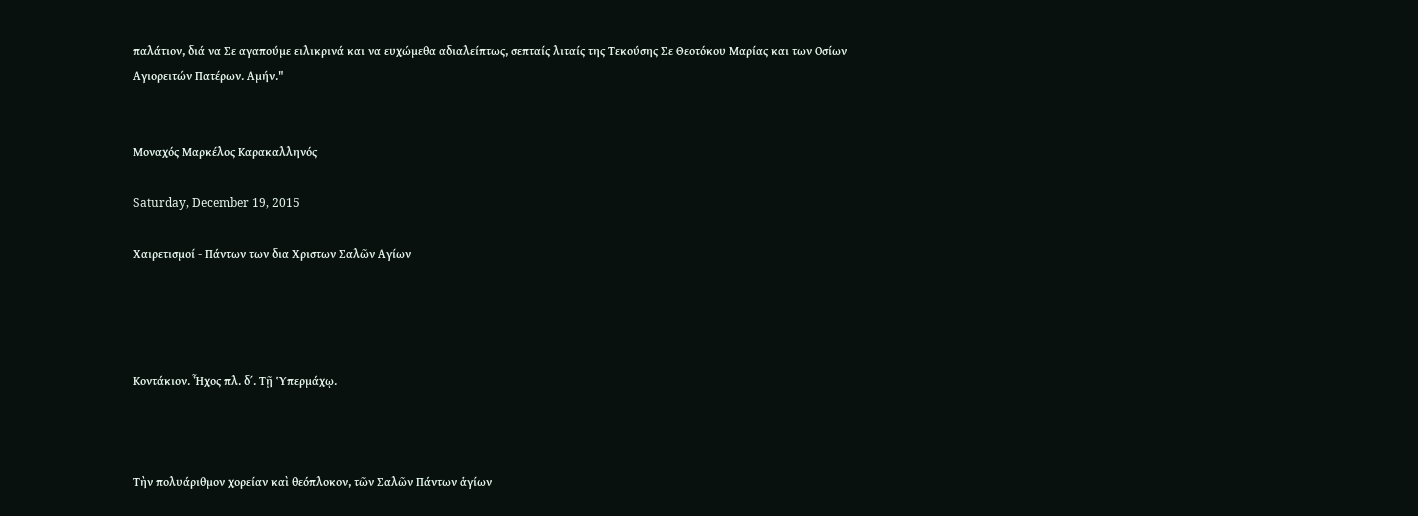παλάτιον, διά να Σε αγαπούμε ειλικρινά και να ευχώμεθα αδιαλείπτως, σεπταίς λιταίς της Τεκούσης Σε Θεοτόκου Μαρίας και των Οσίων Αγιορειτών Πατέρων. Αμήν."


Μοναχός Μαρκέλος Καρακαλληνός

Saturday, December 19, 2015

Χαιρετισμοί - Πάντων των δια Χριστων Σαλῶν Αγίων




Κοντάκιον. Ἦχος πλ. δ΄. Τῇ Ὑπερμάχῳ.



Τὴν πολυάριθμον χορείαν καὶ θεόπλοκον, τῶν Σαλῶν Πάντων ἁγίων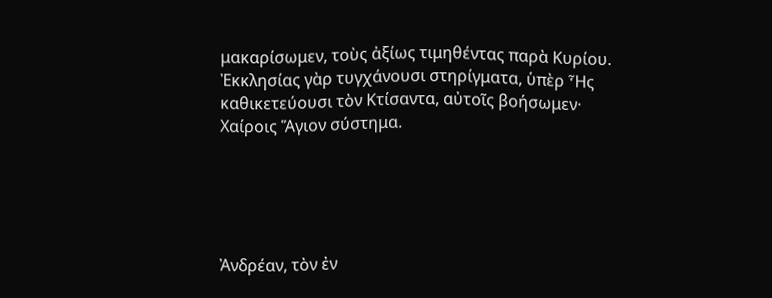μακαρίσωμεν, τοὺς ἀξίως τιμηθέντας παρὰ Κυρίου. Ἐκκλησίας γὰρ τυγχάνουσι στηρίγματα, ὑπὲρ Ἧς καθικετεύουσι τὸν Κτίσαντα, αὐτοῖς βοήσωμεν· Χαίροις Ἅγιον σύστημα.





Ἀνδρέαν, τὸν ἐν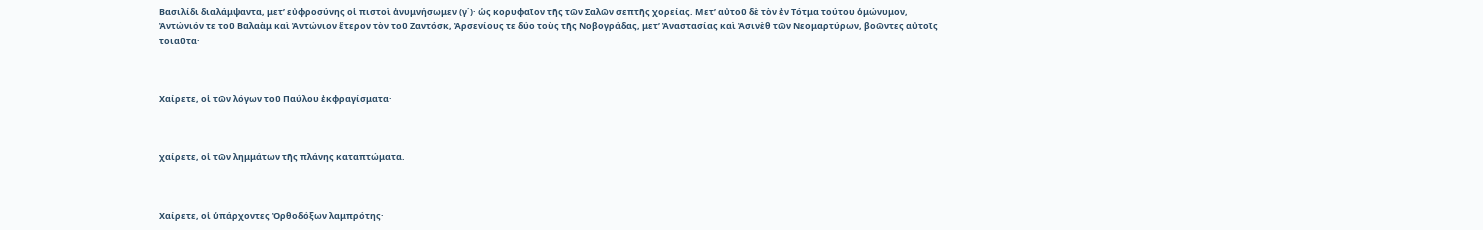Βασιλίδι διαλάμψαντα, μετ’ εὐφροσύνης οἱ πιστοὶ ἀνυμνήσωμεν (γ΄)· ὡς κορυφαῖον τῆς τῶν Σαλῶν σεπτῆς χορείας. Μετ’ αὐτοῦ δὲ τὸν ἐν Τότμα τούτου ὁμώνυμον, Ἀντώνιόν τε τοῦ Βαλαὰμ καὶ Ἀντώνιον ἕτερον τὸν τοῦ Ζαντόσκ, Ἀρσενίους τε δύο τοὺς τῆς Νοβογράδας, μετ’ Ἀναστασίας καὶ Ἀσινὲθ τῶν Νεομαρτύρων, βοῶντες αὐτοῖς τοιαῦτα·



Χαίρετε, οἱ τῶν λόγων τοῦ Παύλου ἐκφραγίσματα·



χαίρετε, οἱ τῶν λημμάτων τῆς πλάνης καταπτώματα.



Χαίρετε, οἱ ὑπάρχοντες Ὀρθοδόξων λαμπρότης·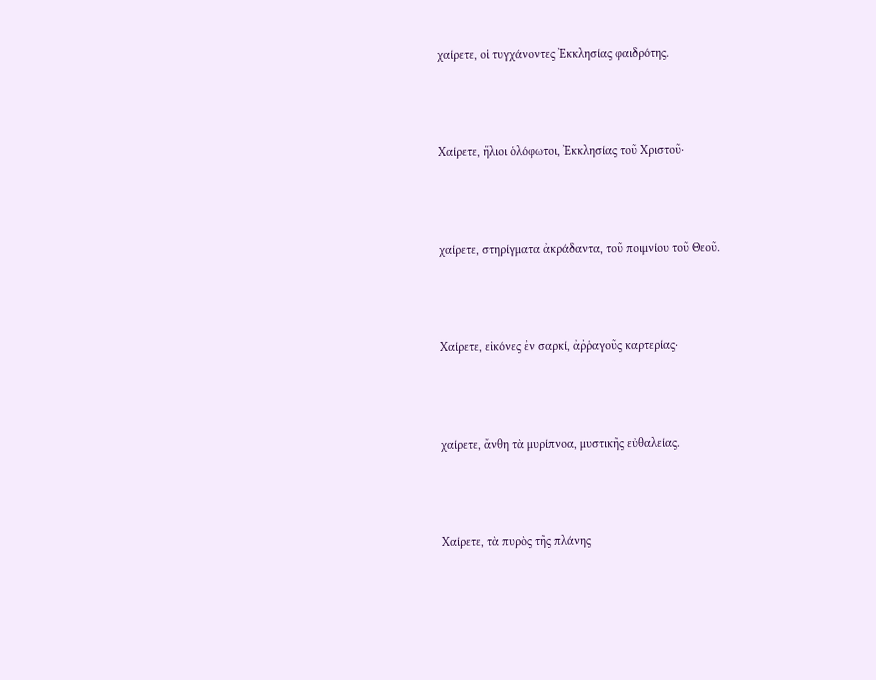χαίρετε, οἱ τυγχάνοντες Ἐκκλησίας φαιδρότης.



Χαίρετε, ἥλιοι ὁλόφωτοι, Ἐκκλησίας τοῦ Χριστοῦ·



χαίρετε, στηρίγματα ἀκράδαντα, τοῦ ποιμνίου τοῦ Θεοῦ.



Χαίρετε, εἰκόνες ἐν σαρκί, ἀῤῥαγοῦς καρτερίας·



χαίρετε, ἄνθη τὰ μυρίπνοα, μυστικῆς εὐθαλείας.



Χαίρετε, τὰ πυρὸς τῆς πλάνης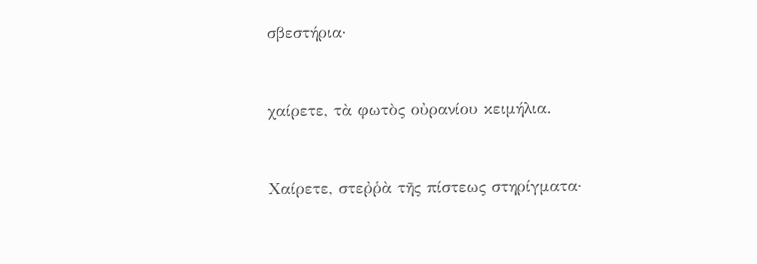σβεστήρια·



χαίρετε, τὰ φωτὸς οὐρανίου κειμήλια.



Χαίρετε, στεῤῥὰ τῆς πίστεως στηρίγματα·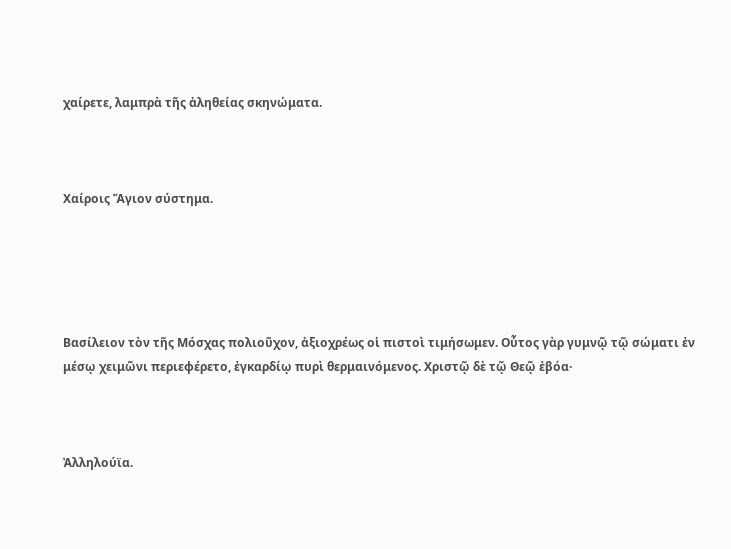χαίρετε, λαμπρὰ τῆς ἀληθείας σκηνώματα.



Χαίροις Ἅγιον σύστημα.





Βασίλειον τὸν τῆς Μόσχας πολιοῦχον, ἀξιοχρέως οἱ πιστοὶ τιμήσωμεν. Οὗτος γὰρ γυμνῷ τῷ σώματι ἐν μέσῳ χειμῶνι περιεφέρετο, ἐγκαρδίῳ πυρὶ θερμαινόμενος. Χριστῷ δὲ τῷ Θεῷ ἐβόα·



Ἀλληλούϊα.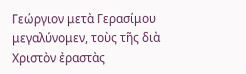Γεώργιον μετὰ Γερασίμου μεγαλύνομεν, τοὺς τῆς διὰ Χριστὸν ἐραστὰς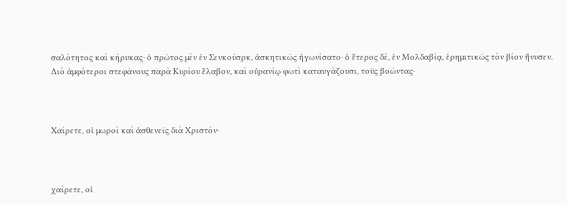σαλότητος καὶ κήρυκας· ὁ πρῶτος μὲν ἐν Σενκούσρκ, ἀσκητικῶς ἠγωνίσατο· ὁ ἕτερος δέ, ἐν Μολδαβίᾳ, ἐρημιτικῶς τὸν βίον ἤνυσεν. Διὸ ἀμφότεροι στεφάνους παρὰ Κυρίου ἔλαβον, καὶ οὐρανίῳ φωτὶ καταυγάζουσι, τοὺς βοῶντας·



Χαίρετε, οἱ μωροὶ καὶ ἀσθενεῖς διὰ Χριστόν·



χαίρετε, οἱ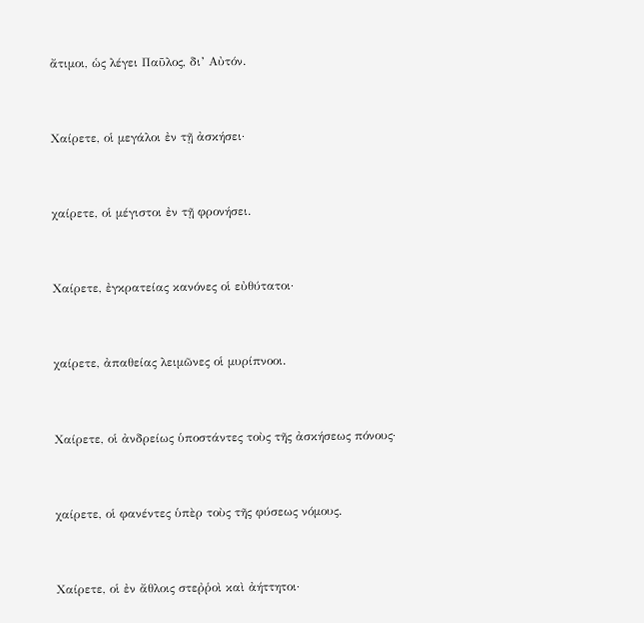ἄτιμοι, ὡς λέγει Παῦλος, δι’ Αὐτόν.



Χαίρετε, οἱ μεγάλοι ἐν τῇ ἀσκήσει·



χαίρετε, οἱ μέγιστοι ἐν τῇ φρονήσει.



Χαίρετε, ἐγκρατείας κανόνες οἱ εὐθύτατοι·



χαίρετε, ἀπαθείας λειμῶνες οἱ μυρίπνοοι.



Χαίρετε, οἱ ἀνδρείως ὑποστάντες τοὺς τῆς ἀσκήσεως πόνους·



χαίρετε, οἱ φανέντες ὑπὲρ τοὺς τῆς φύσεως νόμους.



Χαίρετε, οἱ ἐν ἄθλοις στεῤῥοὶ καὶ ἀήττητοι·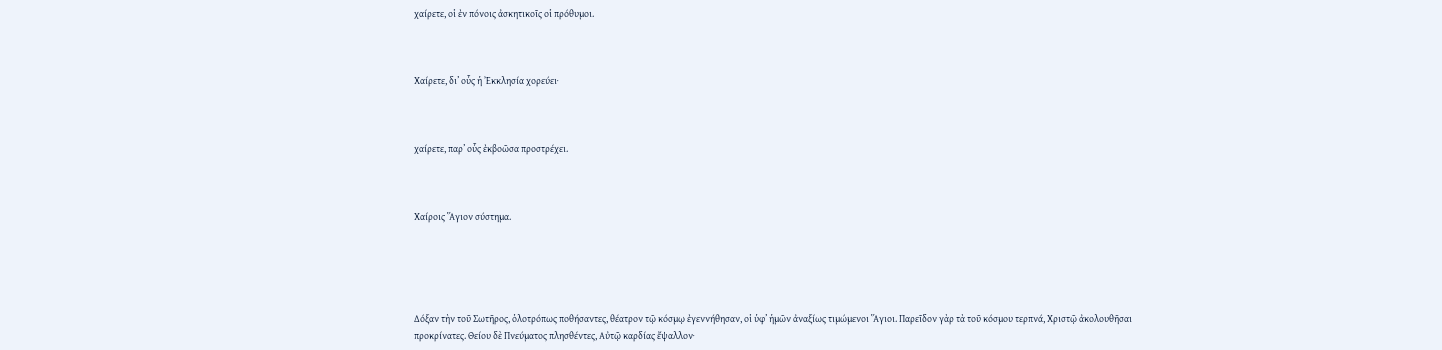χαίρετε, οἱ ἐν πόνοις ἀσκητικοῖς οἱ πρόθυμοι.



Χαίρετε, δι’ οὗς ἡ Ἐκκλησία χορεύει·



χαίρετε, παρ’ οὗς ἐκβοῶσα προστρέχει.



Χαίροις Ἅγιον σύστημα.





Δόξαν τὴν τοῦ Σωτῆρος, ὁλοτρόπως ποθήσαντες, θέατρον τῷ κόσμῳ ἐγεννήθησαν, οἱ ὑφ’ ἡμῶν ἀναξίως τιμώμενοι Ἅγιοι. Παρεῖδον γὰρ τὰ τοῦ κόσμου τερπνά, Χριστῷ ἀκολουθῆσαι προκρίνατες. Θείου δὲ Πνεύματος πλησθέντες, Αὐτῷ καρδίας ἔψαλλον·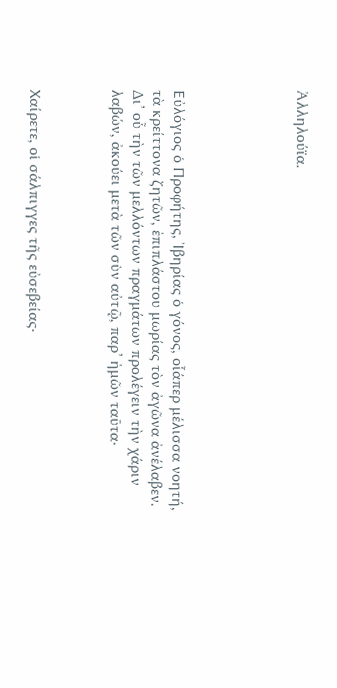Ἀλληλούϊα.





Εὐλόγιος ὁ Προφήτης, Ἰβηρίας ὁ γόνος, οἷάπερ μέλισσα νοητή, τὰ κρείττονα ζητῶν, ἐπιπλάστου μωρίας τὸν ἀγῶνα ἀνέλαβεν. Δι’ οὗ τὴν τῶν μελλόντων πραγμάτων προλέγειν τὴν χάριν λαβών, ἀκούει μετὰ τῶν σὺν αὐτῷ, παρ’ ἡμῶν ταῦτα·



Χαίρετε, οἱ σάλπιγγες τῆς εὐσεβείας·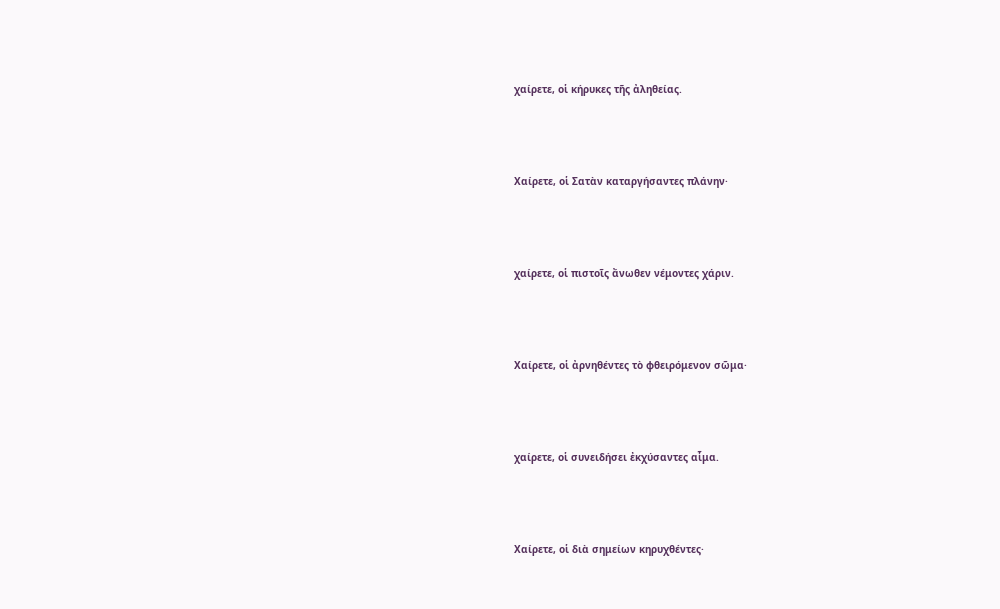χαίρετε, οἱ κήρυκες τῆς ἀληθείας.



Χαίρετε, οἱ Σατὰν καταργήσαντες πλάνην·



χαίρετε, οἱ πιστοῖς ἄνωθεν νέμοντες χάριν.



Χαίρετε, οἱ ἀρνηθέντες τὸ φθειρόμενον σῶμα·



χαίρετε, οἱ συνειδήσει ἐκχύσαντες αἷμα.



Χαίρετε, οἱ διὰ σημείων κηρυχθέντες·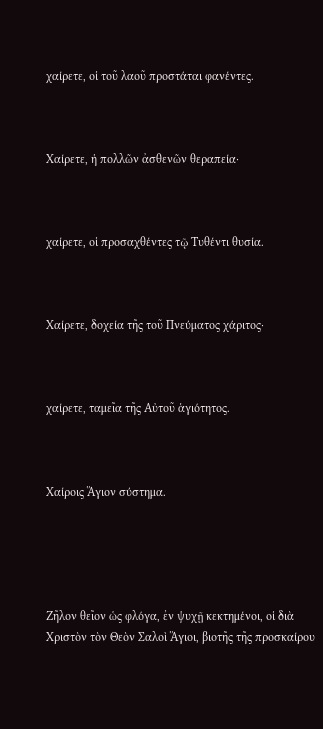χαίρετε, οἱ τοῦ λαοῦ προστάται φανέντες.



Χαίρετε, ἡ πολλῶν ἀσθενῶν θεραπεία·



χαίρετε, οἱ προσαχθέντες τῷ Τυθέντι θυσία.



Χαίρετε, δοχεία τῆς τοῦ Πνεύματος χάριτος·



χαίρετε, ταμεῖα τῆς Αὐτοῦ ἁγιότητος.



Χαίροις Ἅγιον σύστημα.





Ζῆλον θεῖον ὡς φλόγα, ἐν ψυχῇ κεκτημένοι, οἱ διὰ Χριστὸν τὸν Θεὸν Σαλοὶ Ἅγιοι, βιοτῆς τῆς προσκαίρου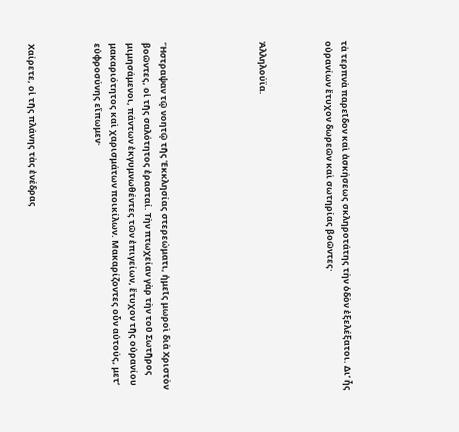τὰ τερπνὰ παρεῖδον καὶ ἀσκήσεως σκληροτάτης τὴν ὁδὸν ἐξελέξατοι. Δι’ ἧς οὐρανίων ἔτυχον δωρεῶν καὶ σωτηρίας βοῶντες·



Ἀλληλούϊα.





Ἤστραψαν τῷ νοητῷ τῆς Ἐκκλησίας στερεώματι, ἡμεῖς μωροὶ διὰ Χριστὸν βοῶντες, οἱ τῆς σαλότητος ἐρασταί. Τὴν πτωχείαν γὰρ τὴν τοῦ Σωτῆρος μιμησάμενοι, πάντων ἐκγυμνωθέντες τῶν ἐπιγείων, ἔτυχον τῆς οὐρανίου μακαριότητος καὶ χαρισμάτων ποικίλων. Μακαρίζοντες οὖν αὐτούς, μετ’ εὐφροσύνης εἴπωμεν·



Χαίρετε, οἱ τῆς πλάνης τὰς ἐνέδρας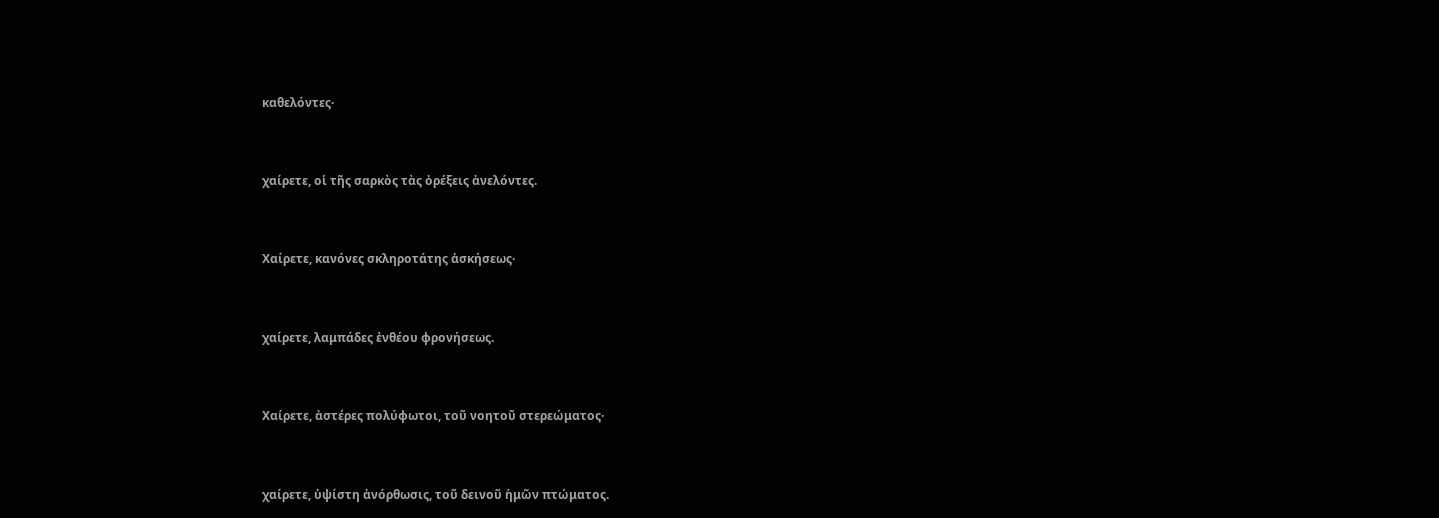καθελόντες·



χαίρετε, οἱ τῆς σαρκὸς τὰς ὀρέξεις ἀνελόντες.



Χαίρετε, κανόνες σκληροτάτης ἀσκήσεως·



χαίρετε, λαμπάδες ἐνθέου φρονήσεως.



Χαίρετε, ἀστέρες πολύφωτοι, τοῦ νοητοῦ στερεώματος·



χαίρετε, ὑψίστη ἀνόρθωσις, τοῦ δεινοῦ ἡμῶν πτώματος.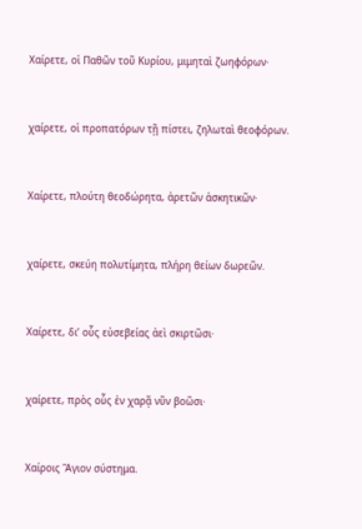Χαίρετε, οἱ Παθῶν τοῦ Κυρίου, μιμηταὶ ζωηφόρων·



χαίρετε, οἱ προπατόρων τῇ πίστει, ζηλωταὶ θεοφόρων.



Χαίρετε, πλούτη θεοδώρητα, ἀρετῶν ἀσκητικῶν·



χαίρετε, σκεύη πολυτίμητα, πλήρη θείων δωρεῶν.



Χαίρετε, δι’ οὗς εὐσεβείας ἀεὶ σκιρτῶσι·



χαίρετε, πρὸς οὗς ἐν χαρᾷ νῦν βοῶσι·



Χαίροις Ἅγιον σύστημα.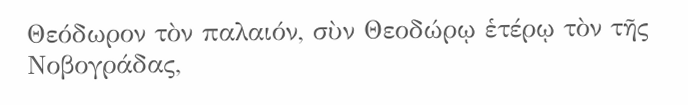Θεόδωρον τὸν παλαιόν, σὺν Θεοδώρῳ ἑτέρῳ τὸν τῆς Νοβογράδας,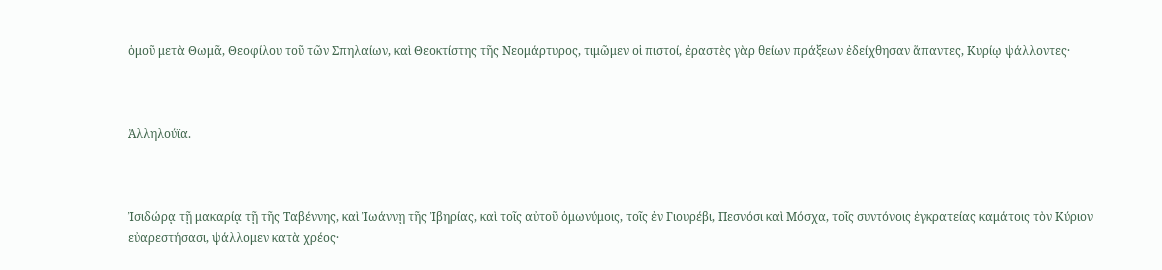ὁμοῦ μετὰ Θωμᾶ, Θεοφίλου τοῦ τῶν Σπηλαίων, καὶ Θεοκτίστης τῆς Νεομάρτυρος, τιμῶμεν οἱ πιστοί, ἐραστὲς γὰρ θείων πράξεων ἐδείχθησαν ἅπαντες, Κυρίῳ ψάλλοντες·



Ἀλληλούϊα.



Ἰσιδώρᾳ τῇ μακαρίᾳ τῇ τῆς Ταβέννης, καὶ Ἰωάννῃ τῆς Ἰβηρίας, καὶ τοῖς αὐτοῦ ὁμωνύμοις, τοῖς ἐν Γιουρέβι, Πεσνόσι καὶ Μόσχα, τοῖς συντόνοις ἐγκρατείας καμάτοις τὸν Κύριον εὐαρεστήσασι, ψάλλομεν κατὰ χρέος·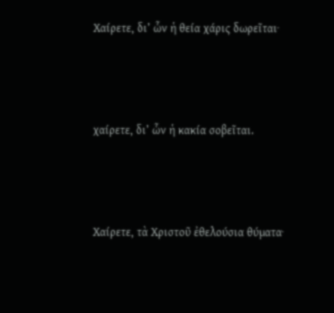Χαίρετε, δι’ ὧν ἡ θεία χάρις δωρεῖται·



χαίρετε, δι’ ὧν ἡ κακία σοβεῖται.



Χαίρετε, τὰ Χριστοῦ ἐθελούσια θύματα·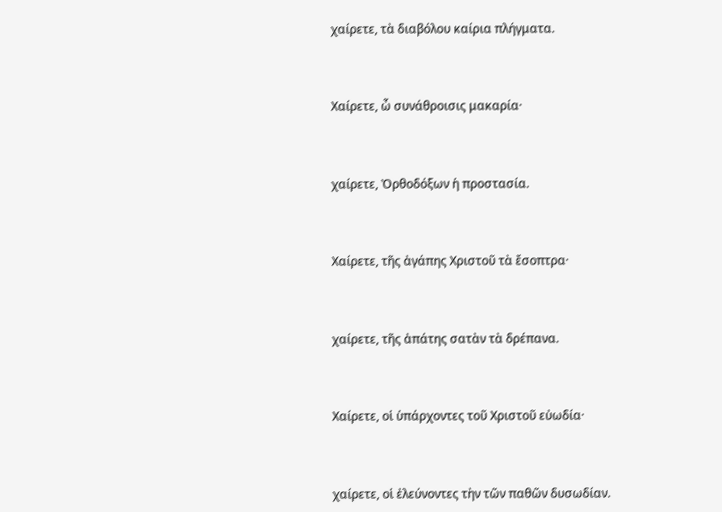χαίρετε, τὰ διαβόλου καίρια πλήγματα.



Χαίρετε, ὦ συνάθροισις μακαρία·



χαίρετε, Ὀρθοδόξων ἡ προστασία.



Χαίρετε, τῆς ἀγάπης Χριστοῦ τὰ ἔσοπτρα·



χαίρετε, τῆς ἀπάτης σατὰν τὰ δρέπανα.



Χαίρετε, οἱ ὑπάρχοντες τοῦ Χριστοῦ εὐωδία·



χαίρετε, οἱ ἐλεύνοντες τὴν τῶν παθῶν δυσωδίαν.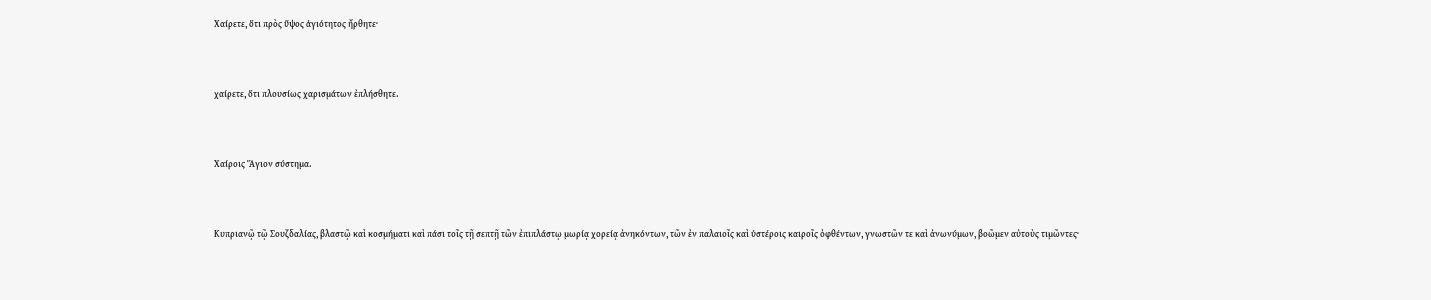Χαίρετε, ὅτι πρὸς ὕψος ἁγιότητος ἤρθητε·



χαίρετε, ὅτι πλουσίως χαρισμάτων ἐπλήσθητε.



Χαίροις Ἅγιον σύστημα.



Κυπριανῷ τῷ Σουζδαλίας, βλαστῷ καὶ κοσμήματι καὶ πάσι τοῖς τῇ σεπτῇ τῶν ἐπιπλάστῳ μωρίᾳ χορείᾳ ἀνηκόντων, τῶν ἐν παλαιοῖς καὶ ὑστέροις καιροῖς ὀφθέντων, γνωστῶν τε καὶ ἀνωνύμων, βοῶμεν αὐτοὺς τιμῶντες·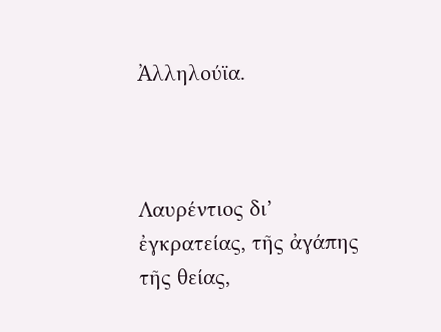Ἀλληλούϊα.



Λαυρέντιος δι’ ἐγκρατείας, τῆς ἀγάπης τῆς θείας,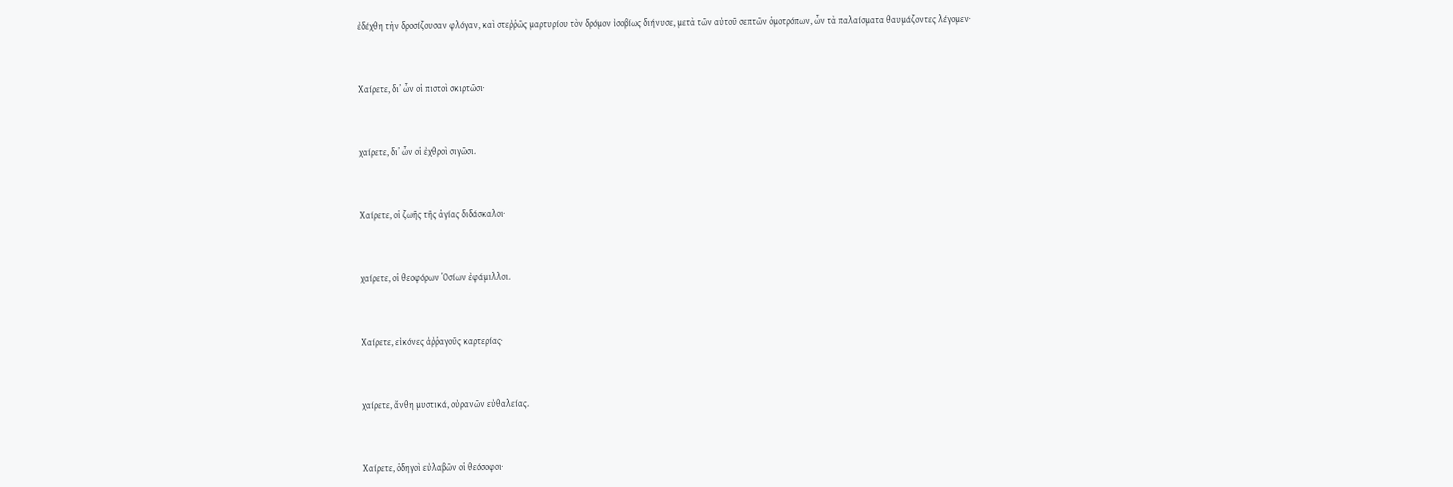ἐδέχθη τὴν δροσίζουσαν φλόγαν, καὶ στεῤῥῶς μαρτυρίου τὸν δρόμον ἰσοβίως διήνυσε, μετὰ τῶν αὐτοῦ σεπτῶν ὁμοτρόπων, ὧν τὰ παλαίσματα θαυμάζοντες λέγομεν·



Χαίρετε, δι’ ὧν οἱ πιστοὶ σκιρτῶσι·



χαίρετε, δι’ ὧν οἱ ἐχθροὶ σιγῶσι.



Χαίρετε, οἱ ζωῆς τῆς ἁγίας διδάσκαλοι·



χαίρετε, οἱ θεοφόρων Ὁσίων ἐφάμιλλοι.



Χαίρετε, εἰκόνες ἀῤῥαγοῦς καρτερίας·



χαίρετε, ἄνθη μυστικά, οὐρανῶν εὐθαλείας.



Χαίρετε, ὁδηγοὶ εὐλαβῶν οἱ θεόσοφοι·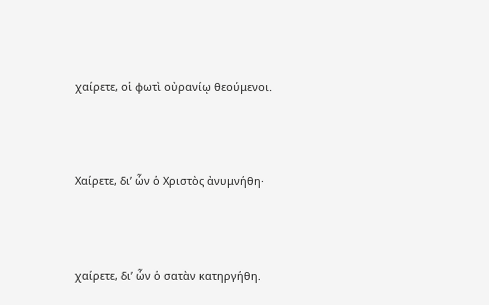χαίρετε, οἱ φωτὶ οὐρανίῳ θεούμενοι.



Χαίρετε, δι’ ὧν ὁ Χριστὸς ἀνυμνήθη·



χαίρετε, δι’ ὧν ὁ σατὰν κατηργήθη.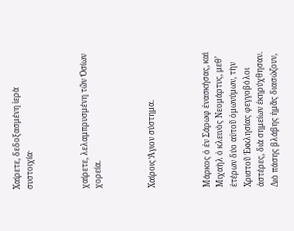Χαίρετε, δεδοξασμένη ἱερὰ συστοιχία·



χαίρετε, λελαμπρυσμένη τῶν Ὁσίων χορεία.



Χαίροις Ἅγιον σύστημα.



Μάρκος ὁ ἐν Σάρωφ ἐνασκήσας, καὶ Μιχαὴλ ὁ κλεινὸς Νεομάρτυς, μεθ’ ἑτέρων δύο αὐτοῦ ὁμωνύμων, τὴν Χριστοῦ Ἐκκλησίας φεγγοβόλοι ἀστέρες, διὰ σημείων ἐκηρύχθησαν. Διὸ πάσης βλάβης ἡμᾶς διασώζουν,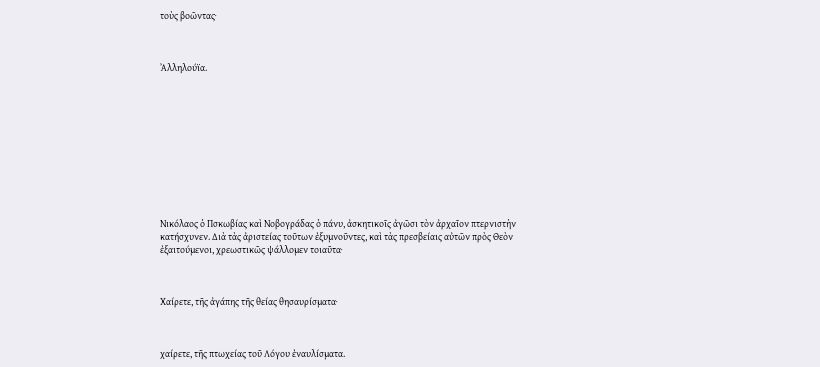τοὺς βοῶντας·



Ἀλληλούϊα.











Νικόλαος ὁ Πσκωβίας καὶ Νοβογράδας ὁ πάνυ, ἀσκητικοῖς ἀγῶσι τὸν ἀρχαῖον πτερνιστὴν κατήσχυνεν. Διὰ τὰς ἀριστείας τοῦτων ἐξυμνοῦντες, καὶ τὰς πρεσβείαις αὐτῶν πρὸς Θεὸν ἐξαιτούμενοι, χρεωστικῶς ψάλλομεν τοιαῦτα·



Χαίρετε, τῆς ἀγάπης τῆς θείας θησαυρίσματα·



χαίρετε, τῆς πτωχείας τοῦ Λόγου ἐναυλίσματα.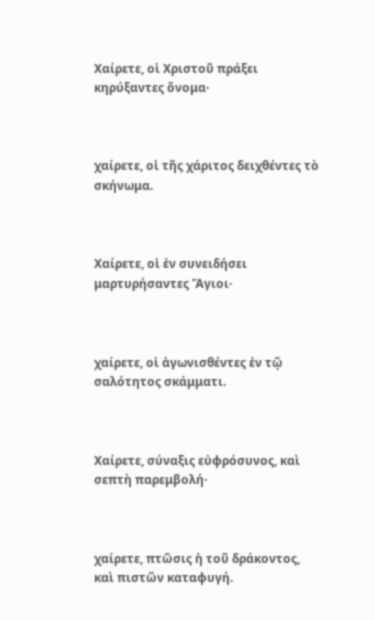Χαίρετε, οἱ Χριστοῦ πράξει κηρύξαντες ὄνομα·



χαίρετε, οἱ τῆς χάριτος δειχθέντες τὸ σκήνωμα.



Χαίρετε, οἱ ἐν συνειδήσει μαρτυρήσαντες Ἅγιοι·



χαίρετε, οἱ ἀγωνισθέντες ἐν τῷ σαλότητος σκάμματι.



Χαίρετε, σύναξις εὐφρόσυνος, καὶ σεπτὴ παρεμβολή·



χαίρετε, πτῶσις ἡ τοῦ δράκοντος, καὶ πιστῶν καταφυγή.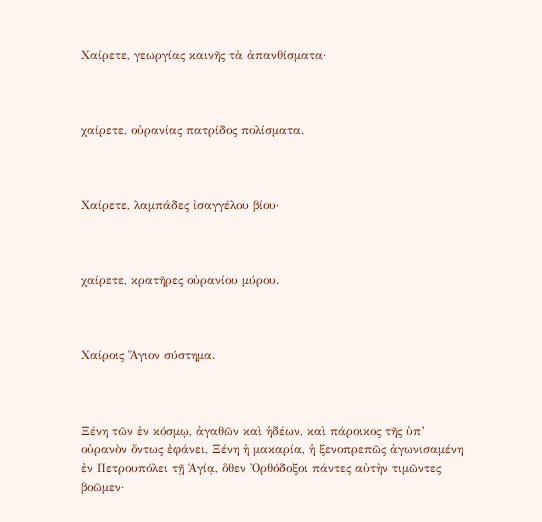Χαίρετε, γεωργίας καινῆς τὰ ἀπανθίσματα·



χαίρετε, οὐρανίας πατρίδος πολίσματα.



Χαίρετε, λαμπάδες ἰσαγγέλου βίου·



χαίρετε, κρατῆρες οὐρανίου μύρου.



Χαίροις Ἅγιον σύστημα.



Ξένη τῶν ἐν κόσμῳ, ἀγαθῶν καὶ ἡδέων, καὶ πάροικος τῆς ὑπ’ οὐρανὸν ὄντως ἐφάνει, Ξένη ἡ μακαρία, ἡ ξενοπρεπῶς ἀγωνισαμένη ἐν Πετρουπόλει τῇ Ἁγίᾳ, ὅθεν Ὀρθόδοξοι πάντες αὐτὴν τιμῶντες βοῶμεν·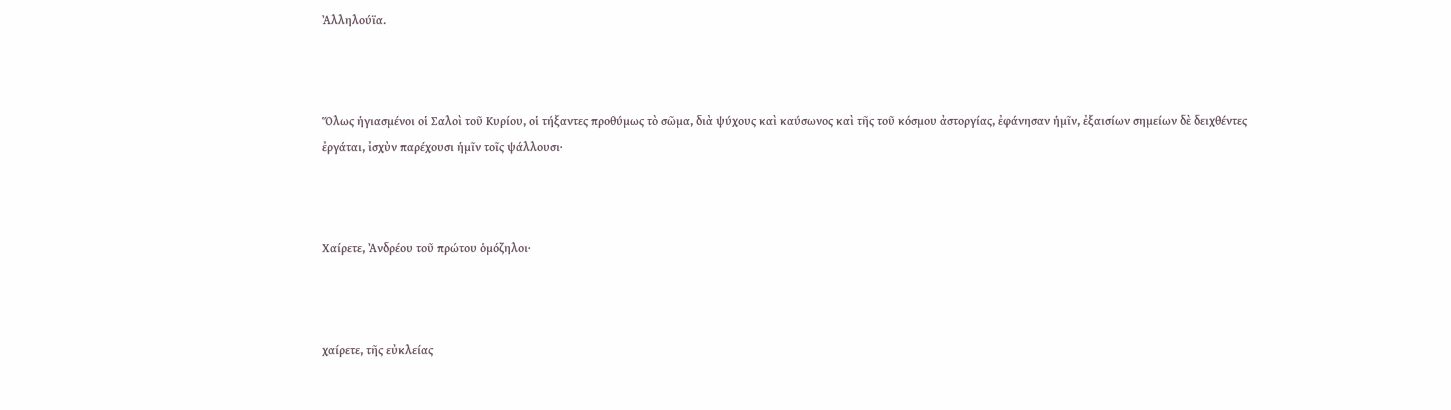Ἀλληλούϊα.



Ὅλως ἡγιασμένοι οἱ Σαλοὶ τοῦ Κυρίου, οἱ τήξαντες προθύμως τὸ σῶμα, διὰ ψύχους καὶ καύσωνος καὶ τῆς τοῦ κόσμου ἀστοργίας, ἐφάνησαν ἡμῖν, ἐξαισίων σημείων δὲ δειχθέντες ἐργάται, ἰσχὺν παρέχουσι ἡμῖν τοῖς ψάλλουσι·



Χαίρετε, Ἀνδρέου τοῦ πρώτου ὁμόζηλοι·



χαίρετε, τῆς εὐκλείας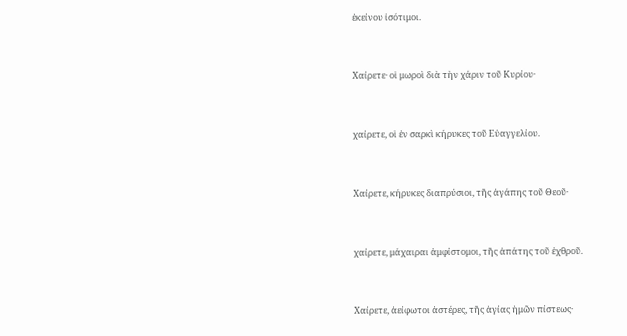ἐκείνου ἰσότιμοι.



Χαίρετε· οἱ μωροὶ διὰ τὴν χάριν τοῦ Κυρίου·



χαίρετε, οἱ ἐν σαρκὶ κήρυκες τοῦ Εὐαγγελίου.



Χαίρετε, κήρυκες διαπρύσιοι, τῆς ἀγάπης τοῦ Θεοῦ·



χαίρετε, μάχαιραι ἀμφίστομοι, τῆς ἀπάτης τοῦ ἐχθροῦ.



Χαίρετε, ἀείφωτοι ἀστέρες, τῆς ἁγίας ἡμῶν πίστεως·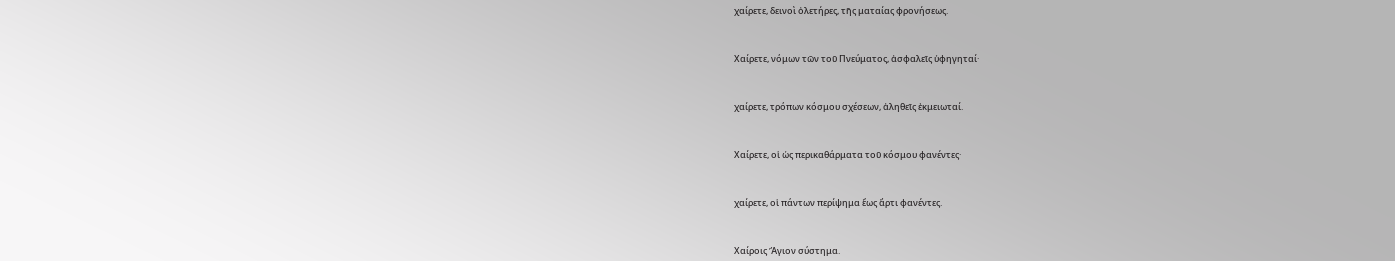χαίρετε, δεινοὶ ὀλετήρες, τῆς ματαίας φρονήσεως.



Χαίρετε, νόμων τῶν τοῦ Πνεύματος, ἀσφαλεῖς ὑφηγηταί·



χαίρετε, τρόπων κόσμου σχέσεων, ἀληθεῖς ἐκμειωταί.



Χαίρετε, οἱ ὡς περικαθάρματα τοῦ κόσμου φανέντες·



χαίρετε, οἱ πάντων περίψημα ἕως ἄρτι φανέντες.



Χαίροις Ἅγιον σύστημα.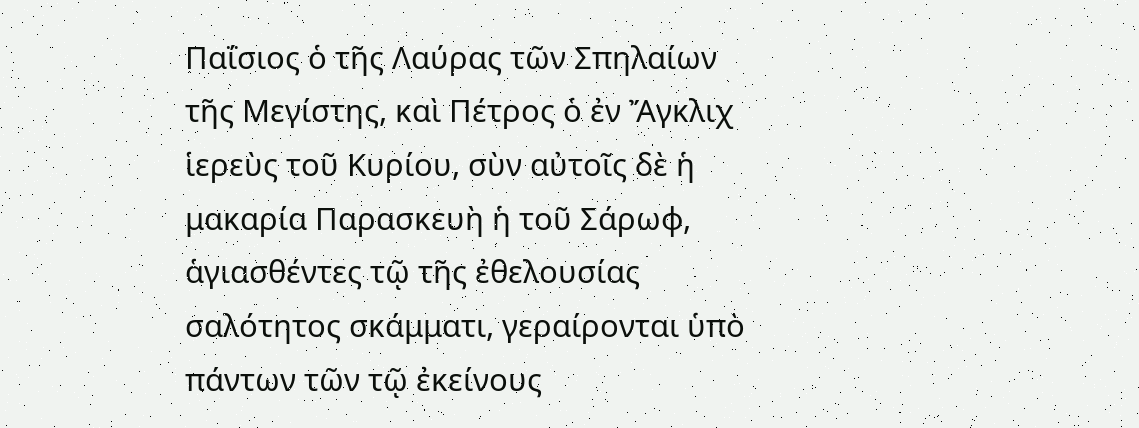Παΐσιος ὁ τῆς Λαύρας τῶν Σπηλαίων τῆς Μεγίστης, καὶ Πέτρος ὁ ἐν Ἄγκλιχ ἱερεὺς τοῦ Κυρίου, σὺν αὐτοῖς δὲ ἡ μακαρία Παρασκευὴ ἡ τοῦ Σάρωφ, ἁγιασθέντες τῷ τῆς ἐθελουσίας σαλότητος σκάμματι, γεραίρονται ὑπὸ πάντων τῶν τῷ ἐκείνους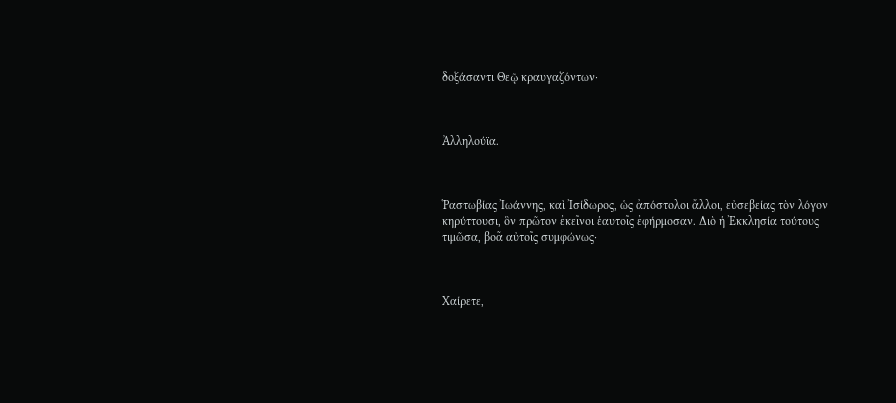δοξάσαντι Θεῷ κραυγαζόντων·



Ἀλληλούϊα.



Ῥαστωβίας Ἰωάννης, καὶ Ἰσίδωρος, ὡς ἀπόστολοι ἄλλοι, εὐσεβείας τὸν λόγον κηρύττουσι, ὃν πρῶτον ἐκεῖνοι ἑαυτοῖς ἐφήρμοσαν. Διὸ ἡ Ἐκκλησία τούτους τιμῶσα, βοᾶ αὐτοῖς συμφώνως·



Χαίρετε,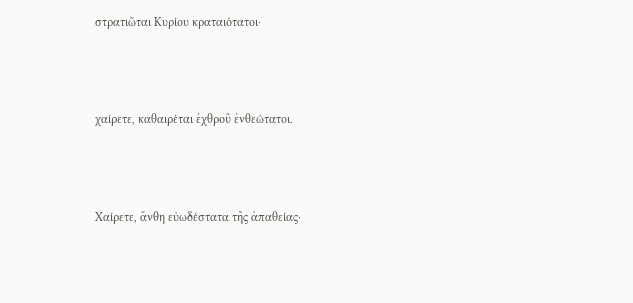στρατιῶται Κυρίου κραταιότατοι·



χαίρετε, καθαιρέται ἐχθροῦ ἐνθεώτατοι.



Χαίρετε, ἄνθη εὐωδέστατα τῆς ἀπαθείας·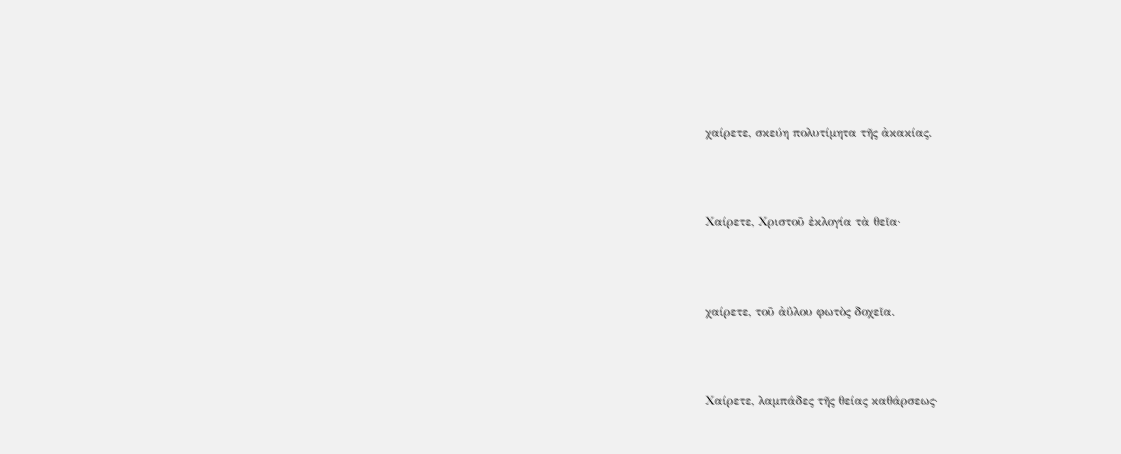χαίρετε, σκεύη πολυτίμητα τῆς ἀκακίας.



Χαίρετε, Χριστοῦ ἐκλογία τὰ θεῖα·



χαίρετε, τοῦ ἀΰλου φωτὸς δοχεῖα.



Χαίρετε, λαμπάδες τῆς θείας καθάρσεως·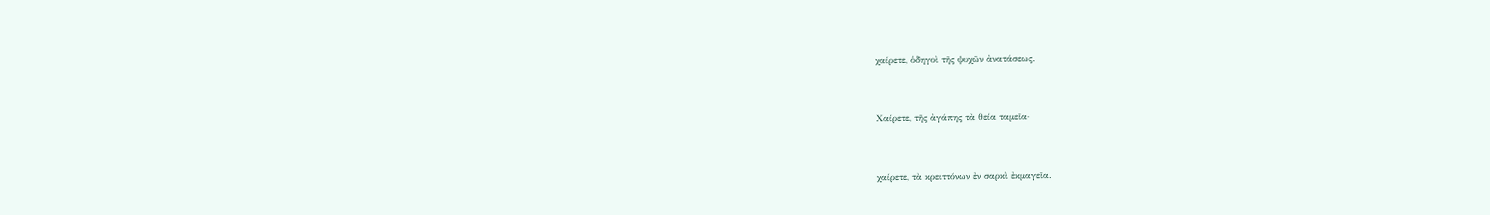χαίρετε, ὁδηγοὶ τῆς ψυχῶν ἀνατάσεως.



Χαίρετε, τῆς ἀγάπης τὰ θεία ταμεῖα·



χαίρετε, τὰ κρειττόνων ἐν σαρκὶ ἐκμαγεῖα.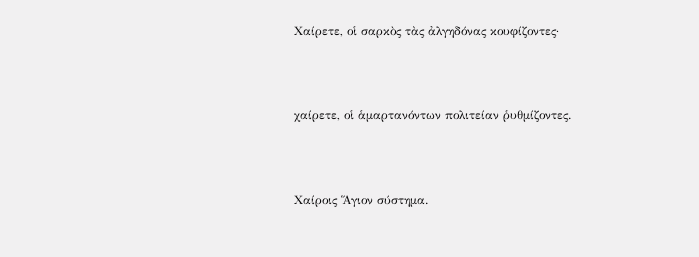Χαίρετε, οἱ σαρκὸς τὰς ἀλγηδόνας κουφίζοντες·



χαίρετε, οἱ ἁμαρτανόντων πολιτείαν ῥυθμίζοντες.



Χαίροις Ἅγιον σύστημα.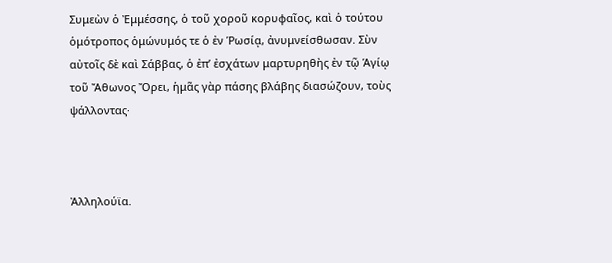Συμεὼν ὁ Ἐμμέσσης, ὁ τοῦ χοροῦ κορυφαῖος, καὶ ὁ τούτου ὁμότροπος ὁμώνυμός τε ὁ ἐν Ῥωσίᾳ, ἀνυμνείσθωσαν. Σὺν αὐτοῖς δὲ καὶ Σάββας, ὁ ἐπ’ ἐσχάτων μαρτυρηθὴς ἐν τῷ Ἁγίῳ τοῦ Ἄθωνος Ὄρει, ἡμᾶς γὰρ πάσης βλάβης διασώζουν, τοὺς ψάλλοντας·



Ἀλληλούϊα.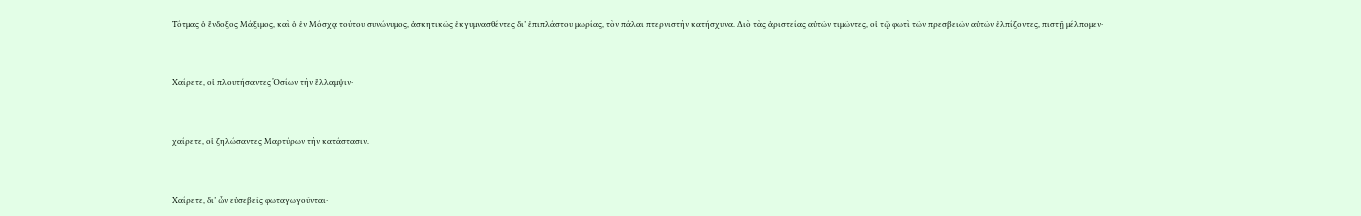Τότμας ὁ ἔνδοξος Μάξιμος, καὶ ὁ ἐν Μόσχᾳ τούτου συνώνυμος, ἀσκητικῶς ἐκγυμνασθέντες δι’ ἐπιπλάστου μωρίας, τὸν πάλαι πτερνιστὴν κατήσχυνα. Διὸ τὰς ἀριστείας αὐτῶν τιμῶντες, οἱ τῷ φωτὶ τῶν πρεσβειῶν αὐτῶν ἐλπίζοντες, πιστῇ μέλπομεν·



Χαίρετε, οἱ πλουτήσαντες Ὁσίων τὴν ἔλλαμψιν·



χαίρετε, οἱ ζηλώσαντες Μαρτύρων τὴν κατάστασιν.



Χαίρετε, δι’ ὧν εὐσεβεῖς φωταγωγοῦνται·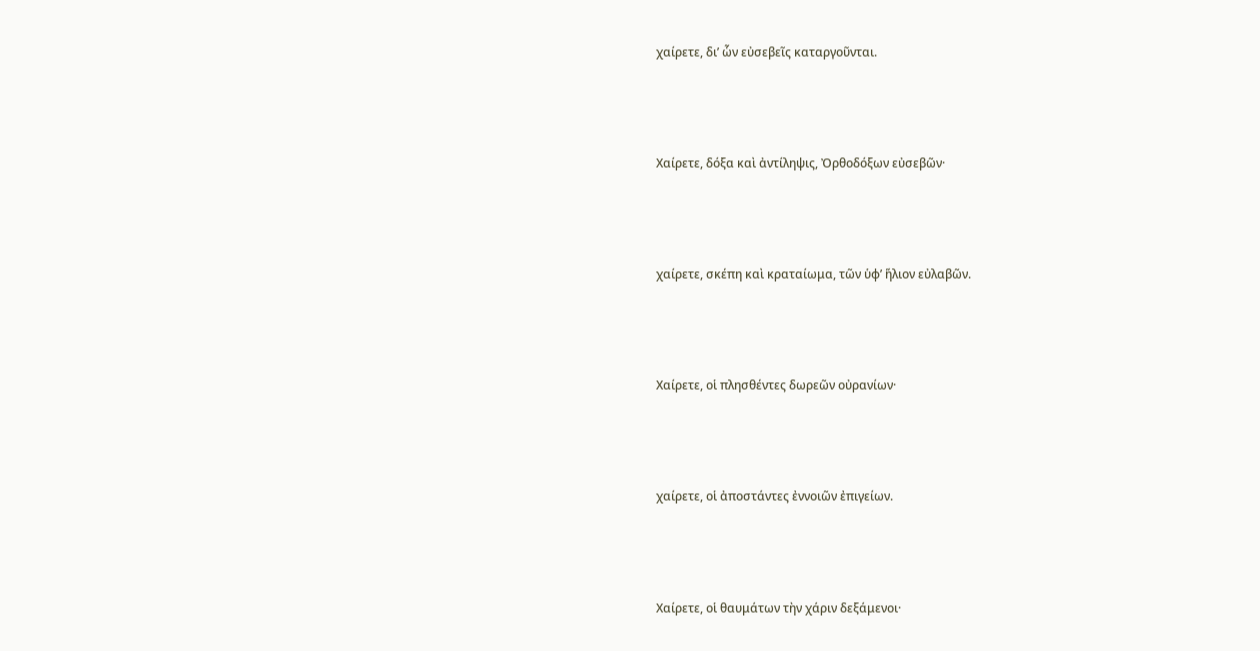χαίρετε, δι’ ὧν εὐσεβεῖς καταργοῦνται.



Χαίρετε, δόξα καὶ ἀντίληψις, Ὀρθοδόξων εὐσεβῶν·



χαίρετε, σκέπη καὶ κραταίωμα, τῶν ὑφ’ ἥλιον εὐλαβῶν.



Χαίρετε, οἱ πλησθέντες δωρεῶν οὐρανίων·



χαίρετε, οἱ ἀποστάντες ἐννοιῶν ἐπιγείων.



Χαίρετε, οἱ θαυμάτων τὴν χάριν δεξάμενοι·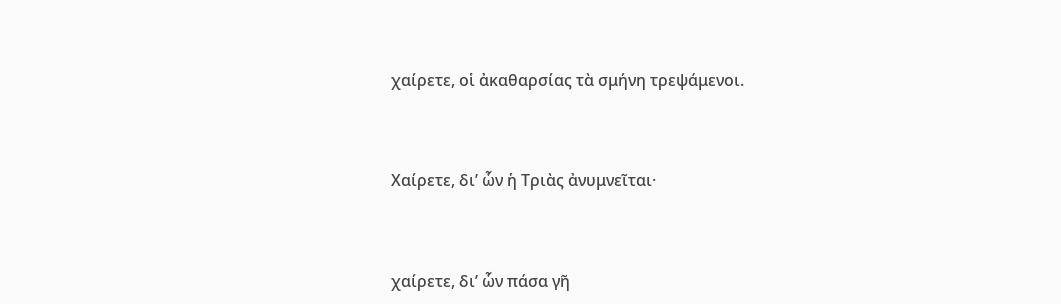χαίρετε, οἱ ἀκαθαρσίας τὰ σμήνη τρεψάμενοι.



Χαίρετε, δι’ ὧν ἡ Τριὰς ἀνυμνεῖται·



χαίρετε, δι’ ὧν πάσα γῆ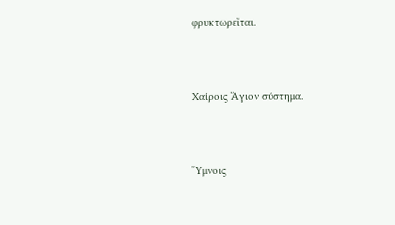φρυκτωρεῖται.



Χαίροις Ἅγιον σύστημα.



Ὕμνοις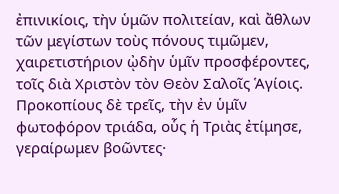ἐπινικίοις, τὴν ὑμῶν πολιτείαν, καὶ ἄθλων τῶν μεγίστων τοὺς πόνους τιμῶμεν, χαιρετιστήριον ᾠδὴν ὑμῖν προσφέροντες, τοῖς διὰ Χριστὸν τὸν Θεὸν Σαλοῖς Ἁγίοις. Προκοπίους δὲ τρεῖς, τὴν ἐν ὑμῖν φωτοφόρον τριάδα, οὗς ἡ Τριὰς ἐτίμησε, γεραίρωμεν βοῶντες·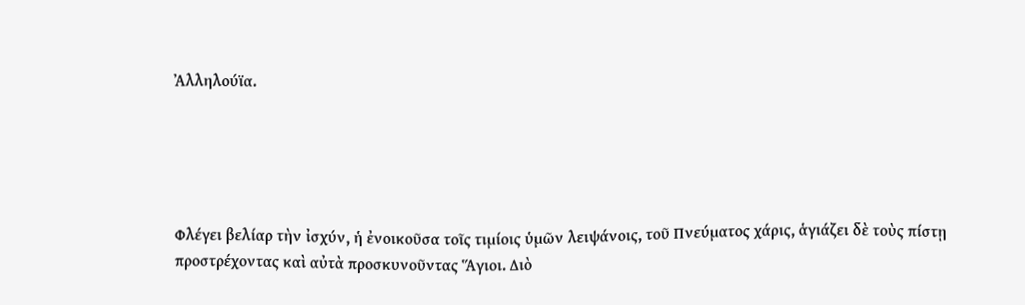Ἀλληλούϊα.





Φλέγει βελίαρ τὴν ἰσχύν, ἡ ἐνοικοῦσα τοῖς τιμίοις ὑμῶν λειψάνοις, τοῦ Πνεύματος χάρις, ἁγιάζει δὲ τοὺς πίστῃ προστρέχοντας καὶ αὐτὰ προσκυνοῦντας Ἅγιοι. Διὸ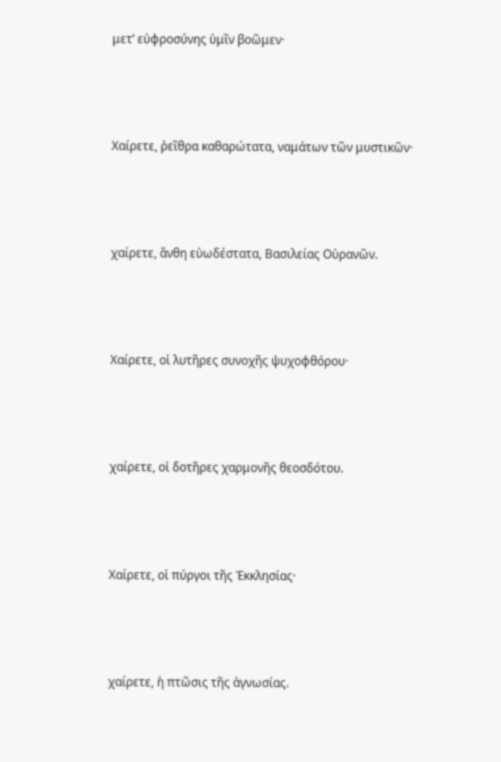μετ’ εὐφροσύνης ὑμῖν βοῶμεν·



Χαίρετε, ῥεῖθρα καθαρώτατα, ναμάτων τῶν μυστικῶν·



χαίρετε, ἄνθη εὐωδέστατα, Βασιλείας Οὐρανῶν.



Χαίρετε, οἱ λυτῆρες συνοχῆς ψυχοφθόρου·



χαίρετε, οἱ δοτῆρες χαρμονῆς θεοσδότου.



Χαίρετε, οἱ πύργοι τῆς Ἐκκλησίας·



χαίρετε, ἡ πτῶσις τῆς ἀγνωσίας.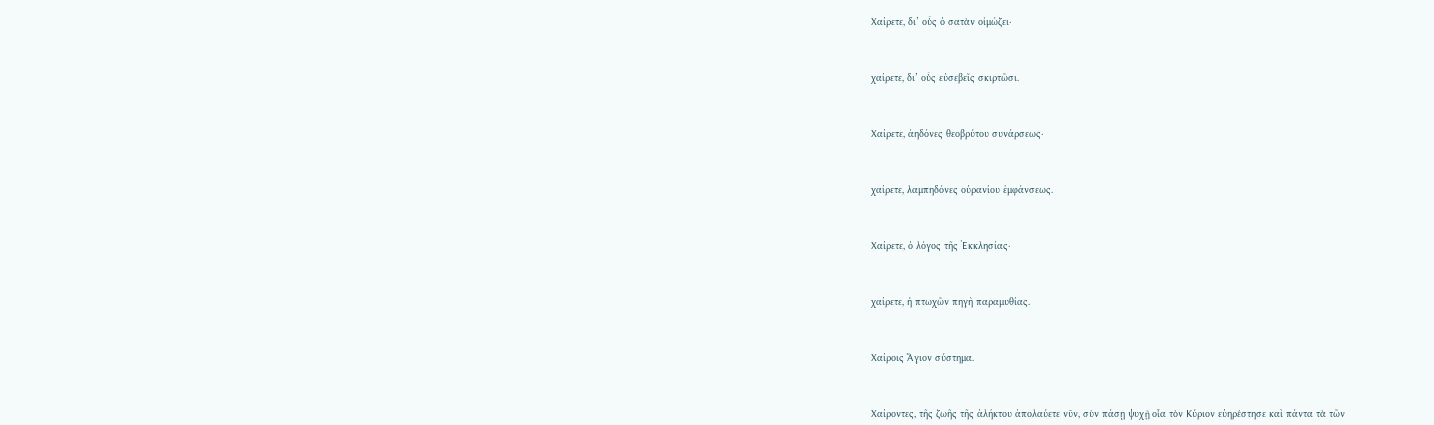Χαίρετε, δι’ οὗς ὁ σατὰν οἰμώζει·



χαίρετε, δι’ οὗς εὐσεβεῖς σκιρτῶσι.



Χαίρετε, ἀηδόνες θεοβρύτου συνάρσεως·



χαίρετε, λαμπηδόνες οὐρανίου ἐμφάνσεως.



Χαίρετε, ὁ λόγος τῆς Ἐκκλησίας·



χαίρετε, ἡ πτωχῶν πηγὴ παραμυθίας.



Χαίροις Ἅγιον σύστημα.



Χαίροντες, τῆς ζωῆς τῆς ἀλήκτου ἀπολαύετε νῦν, σὺν πάσῃ ψυχῇ οἷα τὸν Κύριον εὐηρέστησε καὶ πάντα τὰ τῶν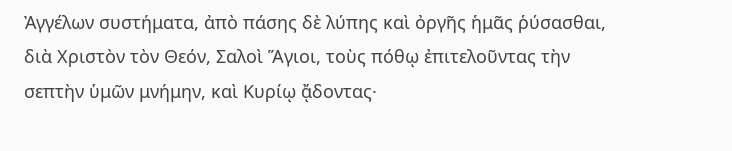Ἀγγέλων συστήματα, ἀπὸ πάσης δὲ λύπης καὶ ὀργῆς ἡμᾶς ῥύσασθαι, διὰ Χριστὸν τὸν Θεόν, Σαλοὶ Ἅγιοι, τοὺς πόθῳ ἐπιτελοῦντας τὴν σεπτὴν ὑμῶν μνήμην, καὶ Κυρίῳ ᾄδοντας·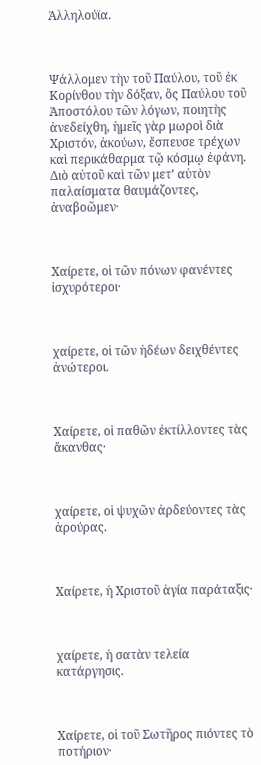Ἀλληλούϊα.



Ψάλλομεν τὴν τοῦ Παύλου, τοῦ ἐκ Κορίνθου τὴν δόξαν, ὃς Παύλου τοῦ Ἀποστόλου τῶν λόγων, ποιητὴς ἀνεδείχθη, ἡμεῖς γὰρ μωροὶ διὰ Χριστόν, ἀκούων, ἔσπευσε τρέχων καὶ περικάθαρμα τῷ κόσμῳ ἐφάνη. Διὸ αὐτοῦ καὶ τῶν μετ’ αὐτὸν παλαίσματα θαυμάζοντες, ἀναβοῶμεν·



Χαίρετε, οἱ τῶν πόνων φανέντες ἰσχυρότεροι·



χαίρετε, οἱ τῶν ἡδέων δειχθέντες ἀνώτεροι.



Χαίρετε, οἱ παθῶν ἐκτίλλοντες τὰς ἄκανθας·



χαίρετε, οἱ ψυχῶν ἀρδεύοντες τὰς ἀρούρας.



Χαίρετε, ἡ Χριστοῦ ἁγία παράταξις·



χαίρετε, ἡ σατὰν τελεία κατάργησις.



Χαίρετε, οἱ τοῦ Σωτῆρος πιόντες τὸ ποτήριον·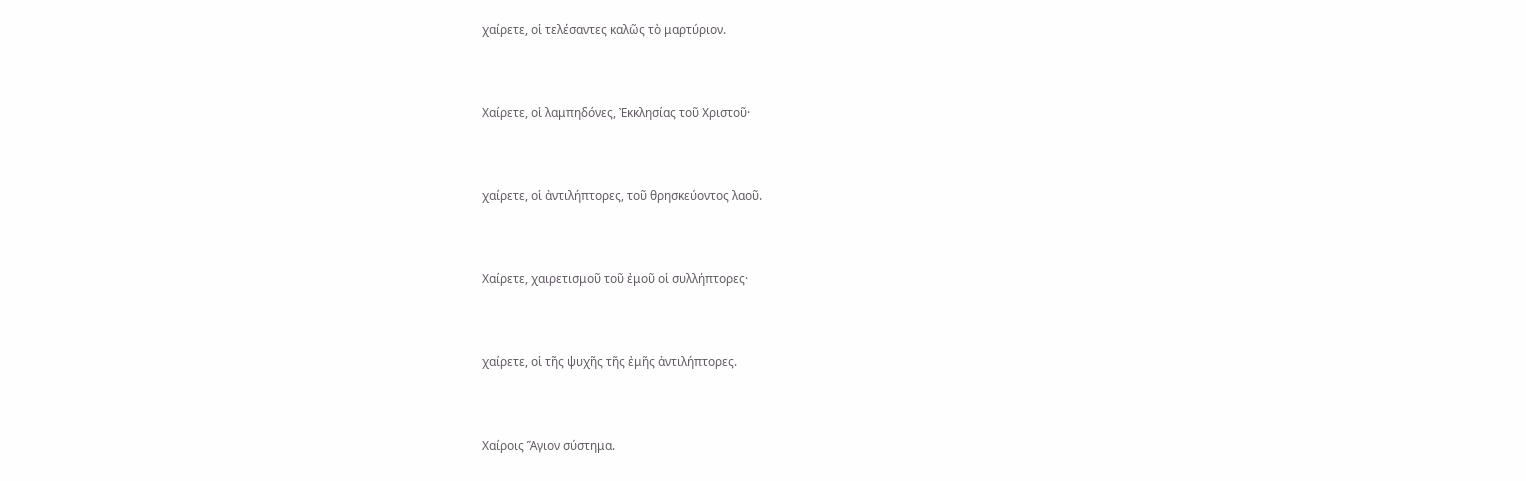χαίρετε, οἱ τελέσαντες καλῶς τὸ μαρτύριον.



Χαίρετε, οἱ λαμπηδόνες, Ἐκκλησίας τοῦ Χριστοῦ·



χαίρετε, οἱ ἀντιλήπτορες, τοῦ θρησκεύοντος λαοῦ.



Χαίρετε, χαιρετισμοῦ τοῦ ἐμοῦ οἱ συλλήπτορες·



χαίρετε, οἱ τῆς ψυχῆς τῆς ἐμῆς ἀντιλήπτορες.



Χαίροις Ἅγιον σύστημα.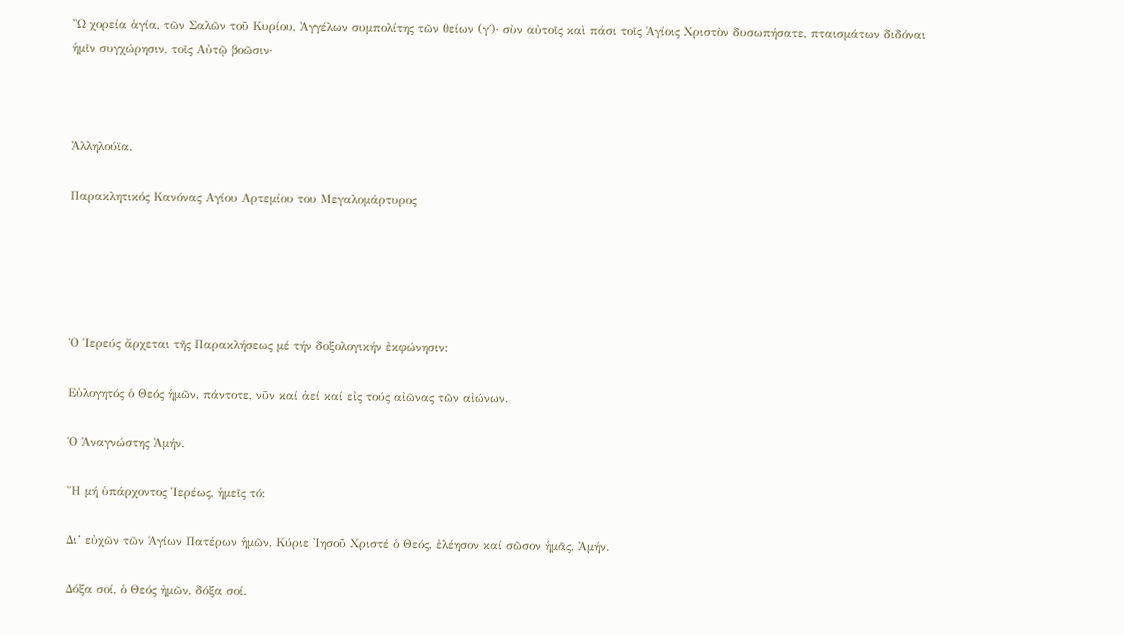Ὢ χορεία ἁγία, τῶν Σαλῶν τοῦ Κυρίου, Ἀγγέλων συμπολίτης τῶν θείων (γ΄)· σὺν αὐτοῖς καὶ πάσι τοῖς Ἁγίοις Χριστὸν δυσωπήσατε, πταισμάτων διδόναι ἡμῖν συγχώρησιν, τοῖς Αὐτῷ βοῶσιν·



Ἀλληλούϊα.

Παρακλητικός Κανόνας Αγίου Αρτεμίου του Μεγαλομάρτυρος





Ὁ Ἱερεύς ἄρχεται τῆς Παρακλήσεως μέ τήν δοξολογικήν ἐκφώνησιν:

Εὐλογητός ὁ Θεός ἡμῶν, πάντοτε, νῦν καί ἀεί καί εἰς τούς αἰῶνας τῶν αἰώνων.

Ὁ Ἀναγνώστης Ἀμήν.

Ἤ μή ὑπάρχοντος Ἱερέως, ἡμεῖς τό:

Δι’ εὐχῶν τῶν Ἁγίων Πατέρων ἡμῶν, Κύριε Ἰησοῦ Χριστέ ὁ Θεός, ἐλέησον καί σῶσον ἡμᾶς, Ἀμήν.

Δόξα σοί, ὁ Θεός ἠμῶν, δόξα σοί.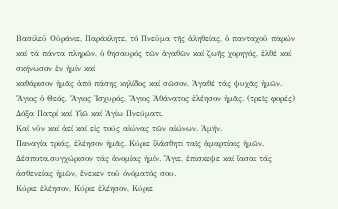Βασιλεῦ Οὐράνιε, Παράκλητε, τό Πνεῦμα τῆς ἀληθείας, ὁ πανταχοῦ παρών καί τά πάντα πληρῶν, ὁ θησαυρός τῶν ἀγαθῶν καί ζωῆς χορηγός, ἐλθέ καί σκήνωσον ἐν ἠμίν καί
καθάρισον ἠμᾶς ἀπό πάσης κηλίδος καί σῶσον, Ἀγαθέ τάς ψυχᾶς ἠμῶν.
Ἅγιος ὁ Θεός, Ἅγιος Ἰσχυρός, Ἅγιος Ἀθάνατος ἐλέησον ἠμᾶς. (τρεῖς φορές)
Δόξα Πατρί καί Υἱῶ καί Ἁγίω Πνεύματι.
Καί νῦν καί ἀεί καί εἰς τούς αἰώνας τῶν αἰώνων. Ἀμήν.
Παναγία τριάς, ἐλέησον ἠμᾶς. Κύριε ἰλάσθητι ταῖς ἁμαρτίαις ἠμῶν.
Δέσποτα,συγχώρισον τάς ἀνομίας ἠμίν. Ἅγιε, ἐπισκεψε καί ἴασαι τάς ἀσθενείας ἠμῶν, ἕνεκεν τοῦ ὀνόματός σου.
Κύριε ἐλέησον, Κύριε ἐλέησον, Κύριε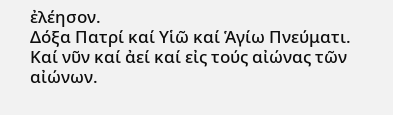ἐλέησον.
Δόξα Πατρί καί Υἱῶ καί Ἁγίω Πνεύματι.
Καί νῦν καί ἀεί καί εἰς τούς αἰώνας τῶν αἰώνων.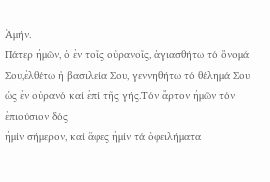Ἀμήν.
Πάτερ ἠμῶν, ὁ ἐν τοῖς οὐρανοῖς, ἁγιασθήτω τό ὄνομά Σου,ἐλθέτω ἡ βασιλεία Σου, γεννηθήτω τό θέλημά Σου ὡς ἐν οὐρανό καί ἐπί τῆς γής.Τόν ἄρτον ἠμῶν τόν ἐπιούσιον δός
ἠμίν σήμερον, καί ἅφες ἠμίν τά ὀφειλήματα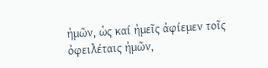ἠμῶν, ὡς καί ἠμεῖς ἀφίεμεν τοῖς ὀφειλέταις ἠμῶν,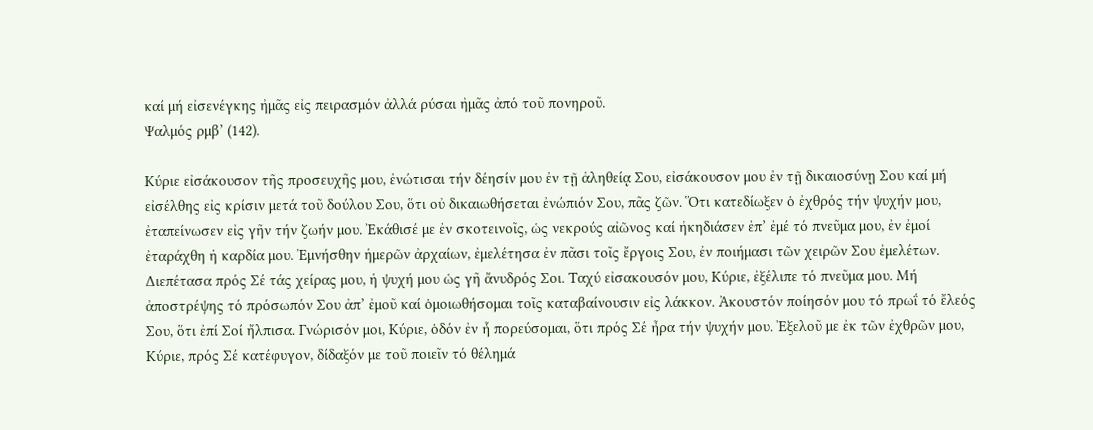καί μή εἰσενέγκης ἠμᾶς εἰς πειρασμόν ἀλλά ρύσαι ἠμᾶς ἀπό τοῦ πονηροῦ.
Ψαλμός ρμβ’ (142).

Κύριε εἰσάκουσον τῆς προσευχῆς μου, ἐνώτισαι τήν δέησίν μου ἐν τῇ ἀληθείᾳ Σου, εἰσάκουσον μου ἐν τῇ δικαιοσύνῃ Σου καί μή εἰσέλθης εἰς κρίσιν μετά τοῦ δούλου Σου, ὅτι οὐ δικαιωθήσεται ἐνώπιόν Σου, πᾶς ζῶν. Ὅτι κατεδίωξεν ὁ ἐχθρός τήν ψυχήν μου, ἐταπείνωσεν εἰς γῆν τήν ζωήν μου. Ἐκάθισέ με ἐν σκοτεινοῖς, ὡς νεκρούς αἰῶνος καί ἠκηδιάσεν ἐπ’ ἐμέ τό πνεῦμα μου, ἐν ἐμοί ἐταράχθη ἡ καρδία μου. Ἐμνήσθην ἡμερῶν ἀρχαίων, ἐμελέτησα ἐν πᾶσι τοῖς ἔργοις Σου, ἐν ποιήμασι τῶν χειρῶν Σου ἐμελέτων. Διεπέτασα πρός Σέ τάς χείρας μου, ἡ ψυχή μου ὡς γῆ ἄνυδρός Σοι. Ταχύ εἰσακουσόν μου, Κύριε, ἐξέλιπε τό πνεῦμα μου. Μή ἀποστρέψης τό πρόσωπόν Σου ἀπ’ ἐμοῦ καί ὁμοιωθήσομαι τοῖς καταβαίνουσιν εἰς λάκκον. Ἀκουστόν ποίησόν μου τό πρωΐ τό ἔλεός Σου, ὅτι ἐπί Σοί ἤλπισα. Γνώρισόν μοι, Κύριε, ὁδόν ἐν ἧ πορεύσομαι, ὅτι πρός Σέ ἦρα τήν ψυχήν μου. Ἐξελοῦ με ἐκ τῶν ἐχθρῶν μου, Κύριε, πρός Σέ κατέφυγον, δίδαξόν με τοῦ ποιεῖν τό θέλημά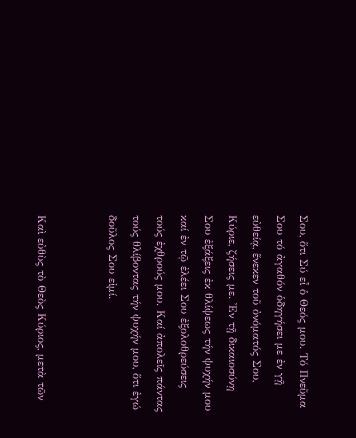Σου, ὅτι Σύ εἶ ὁ Θεός μου. Τό Πνεῦμα Σου τό ἀγαθόν ὁδηγήσει με ἐν γῇ εὐθείᾳ, ἕνεκεν τοῦ ὀνόματός Σου, Κύριε, ζήσεις με. Ἐν τῇ δικαιοσύνῃ Σου ἐξάξεις ἐκ θλίψεως τήν ψυχήν μου καί ἐν τῷ ἐλέει Σου ἐξολοθρεύσεις τούς ἐχθρούς μου. Καί ἀπολεῖς πάντας τούς θλίβοντας τήν ψυχήν μου, ὅτι ἐγώ δοῦλος Σου εἰμί.


Καὶ εὐθὺς τὸ Θεὸς Κύριος, μετὰ τῶν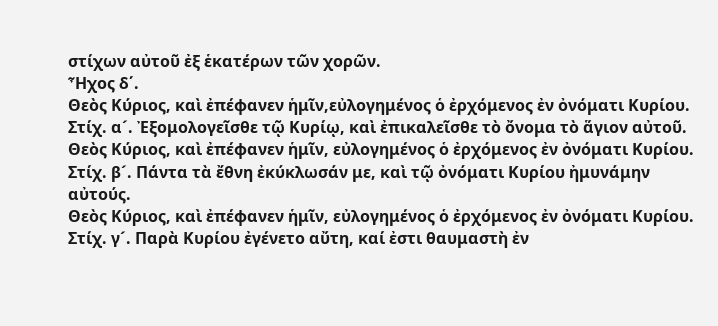στίχων αὐτοῦ ἐξ ἑκατέρων τῶν χορῶν.
Ἦχος δ΄.
Θεὸς Κύριος, καὶ ἐπέφανεν ἡμῖν,εὐλογημένος ὁ ἐρχόμενος ἐν ὀνόματι Κυρίου.
Στίχ. α´. Ἐξομολογεῖσθε τῷ Κυρίῳ, καὶ ἐπικαλεῖσθε τὸ ὄνομα τὸ ἅγιον αὐτοῦ.
Θεὸς Κύριος, καὶ ἐπέφανεν ἡμῖν, εὐλογημένος ὁ ἐρχόμενος ἐν ὀνόματι Κυρίου.
Στίχ. β´. Πάντα τὰ ἔθνη ἐκύκλωσάν με, καὶ τῷ ὀνόματι Κυρίου ἠμυνάμην αὐτούς.
Θεὸς Κύριος, καὶ ἐπέφανεν ἡμῖν, εὐλογημένος ὁ ἐρχόμενος ἐν ὀνόματι Κυρίου.
Στίχ. γ´. Παρὰ Κυρίου ἐγένετο αὔτη, καί ἐστι θαυμαστὴ ἐν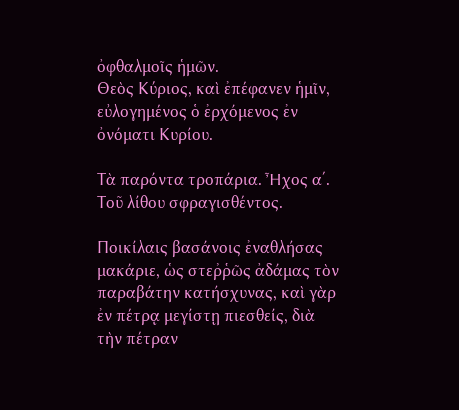ὀφθαλμοῖς ἡμῶν.
Θεὸς Κύριος, καὶ ἐπέφανεν ἡμῖν, εὐλογημένος ὁ ἐρχόμενος ἐν ὀνόματι Κυρίου.

Τὰ παρόντα τροπάρια. Ἦχος α΄. Τοῦ λίθου σφραγισθέντος.

Ποικίλαις βασάνοις ἐναθλήσας μακάριε, ὡς στεῤῥῶς ἀδάμας τὸν παραβάτην κατήσχυνας, καὶ γὰρ ἐν πέτρᾳ μεγίστῃ πιεσθείς, διὰ τὴν πέτραν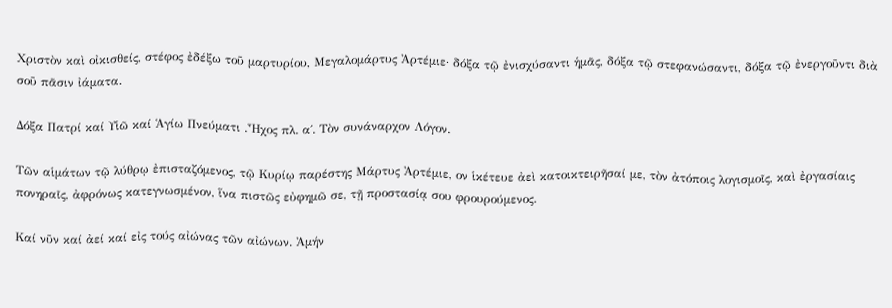Χριστὸν καὶ οἰκισθείς, στέφος ἐδέξω τοῦ μαρτυρίου, Μεγαλομάρτυς Ἀρτέμιε· δόξα τῷ ἐνισχύσαντι ἡμᾶς, δόξα τῷ στεφανώσαντι, δόξα τῷ ἐνεργοῦντι διὰ σοῦ πᾶσιν ἰάματα.

Δόξα Πατρί καί Υἱῶ καί Ἁγίω Πνεύματι .Ἦχος πλ. α΄. Τὸν συνάναρχον Λόγον.

Τῶν αἱμάτων τῷ λύθρῳ ἐπισταζόμενος, τῷ Κυρίῳ παρέστης Μάρτυς Ἀρτέμιε, ον ἱκέτευε ἀεὶ κατοικτειρῆσαί με, τὸν ἀτόποις λογισμοῖς, καὶ ἐργασίαις πονηραῖς, ἀφρόνως κατεγνωσμένον, ἵνα πιστῶς εὐφημῶ σε, τῇ προστασίᾳ σου φρουρούμενος.

Καί νῦν καί ἀεί καί εἰς τούς αἰώνας τῶν αἰώνων. Ἀμήν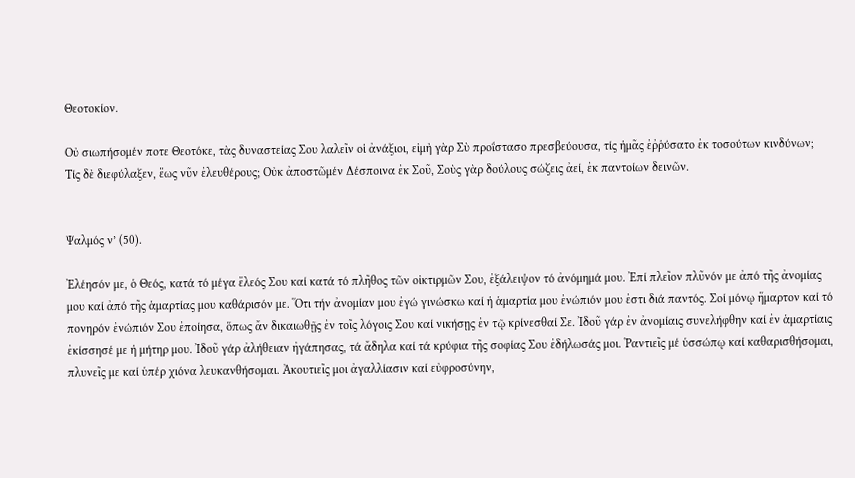Θεοτοκίον.

Οὐ σιωπήσομέν ποτε Θεοτόκε, τὰς δυναστείας Σου λαλεῖν οἱ ἀνάξιοι, εἰμὴ γὰρ Σὺ προΐστασο πρεσβεύουσα, τίς ἡμᾶς ἐῤῥύσατο ἐκ τοσούτων κινδύνων; Τίς δὲ διεφύλαξεν, ἕως νῦν ἐλευθέρους; Οὐκ ἀποστῶμέν Δέσποινα ἐκ Σοῦ, Σοὺς γὰρ δούλους σώζεις ἀεί, ἐκ παντοίων δεινῶν.


Ψαλμός ν’ (50).

Ἐλέησόν με, ὁ Θεός, κατά τό μέγα ἔλεός Σου καί κατά τό πλῆθος τῶν οἰκτιρμῶν Σου, ἐξάλειψον τό ἀνόμημά μου. Ἐπί πλεῖον πλῦνόν με ἀπό τῆς ἀνομίας μου καί ἀπό τῆς ἁμαρτίας μου καθάρισόν με. Ὅτι τήν ἀνομίαν μου ἐγώ γινώσκω καί ἡ ἁμαρτία μου ἐνώπιόν μου ἐστι διά παντός. Σοί μόνῳ ἥμαρτον καί τό πονηρόν ἐνώπιόν Σου ἐποίησα, ὅπως ἄν δικαιωθῇς ἐν τοῖς λόγοις Σου καί νικήσῃς ἐν τῷ κρίνεσθαί Σε. Ἰδοῦ γάρ ἐν ἀνομίαις συνελήφθην καί ἐν ἁμαρτίαις ἐκίσσησέ με ἡ μήτηρ μου. Ἰδοῦ γάρ ἀλήθειαν ἠγάπησας, τά ἄδηλα καί τά κρύφια τῆς σοφίας Σου ἐδήλωσάς μοι. Ῥαντιεῖς μέ ὑσσώπῳ καί καθαρισθήσομαι, πλυνεῖς με καί ὑπέρ χιόνα λευκανθήσομαι. Ἀκουτιεῖς μοι ἀγαλλίασιν καί εὐφροσύνην,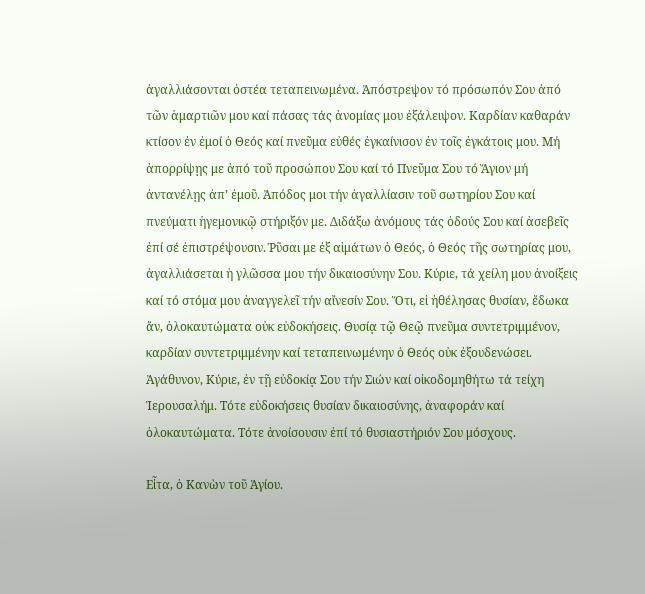ἀγαλλιάσονται ὀστέα τεταπεινωμένα. Ἀπόστρεψον τό πρόσωπόν Σου ἀπό τῶν ἁμαρτιῶν μου καί πάσας τάς ἀνομίας μου ἐξάλειψον. Καρδίαν καθαράν κτίσον ἐν ἐμοί ὁ Θεός καί πνεῦμα εὐθές ἐγκαίνισον ἐν τοῖς ἐγκάτοις μου. Μή ἀπορρίψῃς με ἀπό τοῦ προσώπου Σου καί τό Πνεῦμα Σου τό Ἅγιον μή ἀντανέλῃς ἀπ’ ἐμοῦ. Ἀπόδος μοι τήν ἀγαλλίασιν τοῦ σωτηρίου Σου καί πνεύματι ἡγεμονικῷ στήριξόν με. Διδάξω ἀνόμους τάς ὁδούς Σου καί ἀσεβεῖς ἐπί σέ ἐπιστρέψουσιν. Ῥῦσαι με ἐξ αἱμάτων ὁ Θεός, ὁ Θεός τῆς σωτηρίας μου, ἀγαλλιάσεται ἡ γλῶσσα μου τήν δικαιοσύνην Σου. Κύριε, τά χείλη μου ἀνοίξεις καί τό στόμα μου ἀναγγελεῖ τήν αἴνεσίν Σου. Ὅτι, εἰ ἠθέλησας θυσίαν, ἔδωκα ἄν, ὁλοκαυτώματα οὐκ εὐδοκήσεις. Θυσίᾳ τῷ Θεῷ πνεῦμα συντετριμμένον, καρδίαν συντετριμμένην καί τεταπεινωμένην ὁ Θεός οὐκ ἐξουδενώσει. Ἀγάθυνον, Κύριε, ἐν τῇ εὐδοκίᾳ Σου τήν Σιών καί οἰκοδομηθήτω τά τείχη Ἱερουσαλήμ. Τότε εὐδοκήσεις θυσίαν δικαιοσύνης, ἀναφοράν καί ὁλοκαυτώματα. Τότε ἀνοίσουσιν ἐπί τό θυσιαστήριόν Σου μόσχους.

Εἶτα, ὁ Κανὼν τοῦ Ἁγίου.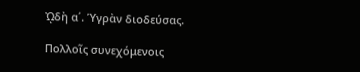ᾨδὴ α΄. Ὑγρὰν διοδεύσας.

Πολλοῖς συνεχόμενοις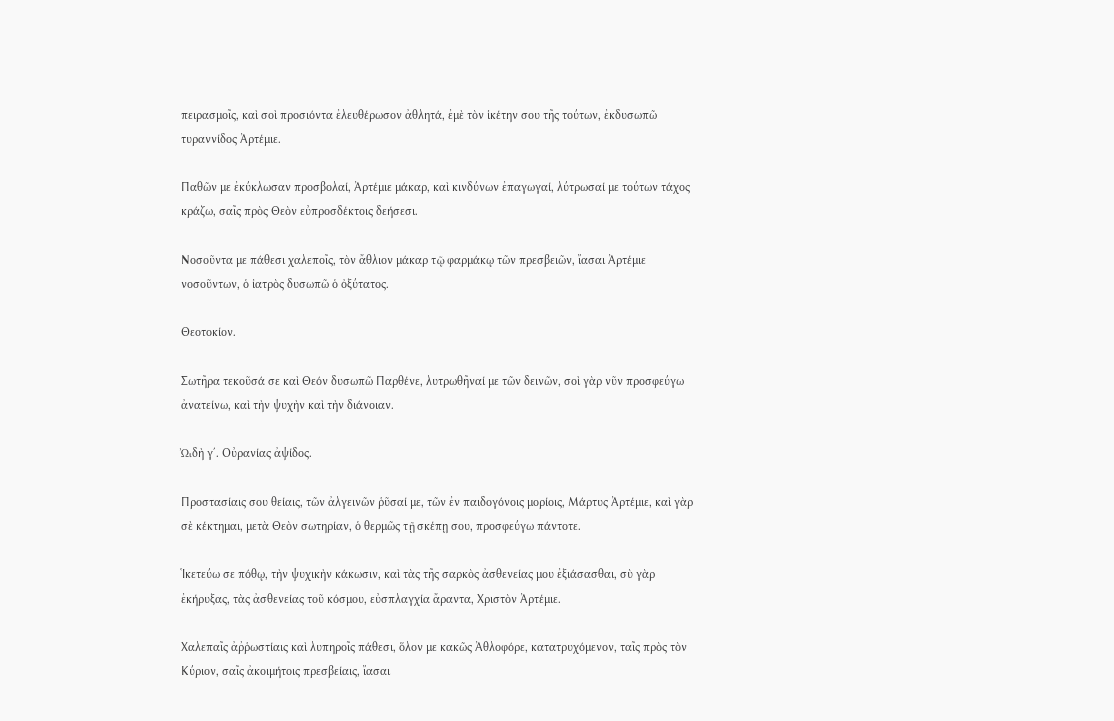πειρασμοῖς, καὶ σοὶ προσιόντα ἐλευθέρωσον ἀθλητά, ἐμὲ τὸν ἱκέτην σου τῆς τούτων, ἐκδυσωπῶ τυραννίδος Ἀρτέμιε.

Παθῶν με ἐκύκλωσαν προσβολαί, Ἀρτέμιε μάκαρ, καὶ κινδύνων ἐπαγωγαί, λύτρωσαί με τούτων τάχος κράζω, σαῖς πρὸς Θεὸν εὐπροσδέκτοις δεήσεσι.

Νοσοῦντα με πάθεσι χαλεποῖς, τὸν ἄθλιον μάκαρ τῷ φαρμάκῳ τῶν πρεσβειῶν, ἴασαι Ἀρτέμιε νοσοῦντων, ὁ ἰατρὸς δυσωπῶ ὁ ὀξύτατος.

Θεοτοκίον.

Σωτῆρα τεκοῦσά σε καὶ Θεόν δυσωπῶ Παρθένε, λυτρωθῆναί με τῶν δεινῶν, σοὶ γὰρ νῦν προσφεύγω ἀνατείνω, καὶ τὴν ψυχὴν καὶ τὴν διάνοιαν.

ᾨδὴ γ΄. Οὐρανίας ἀψίδος.

Προστασίαις σου θείαις, τῶν ἀλγεινῶν ῥῦσαί με, τῶν ἐν παιδογόνοις μορίοις, Μάρτυς Ἀρτέμιε, καὶ γὰρ σὲ κέκτημαι, μετὰ Θεὸν σωτηρίαν, ὁ θερμῶς τῇ σκέπῃ σου, προσφεύγω πάντοτε.

Ἱκετεύω σε πόθῳ, τὴν ψυχικὴν κάκωσιν, καὶ τὰς τῆς σαρκὸς ἀσθενείας μου ἐξιάσασθαι, σὺ γὰρ ἐκήρυξας, τὰς ἀσθενείας τοῦ κόσμου, εὐσπλαγχία ἄραντα, Χριστὸν Ἀρτέμιε.

Χαλεπαῖς ἀῤῥωστίαις καὶ λυπηροῖς πάθεσι, ὅλον με κακῶς Ἀθλοφόρε, κατατρυχόμενον, ταῖς πρὸς τὸν Κύριον, σαῖς ἀκοιμήτοις πρεσβείαις, ἴασαι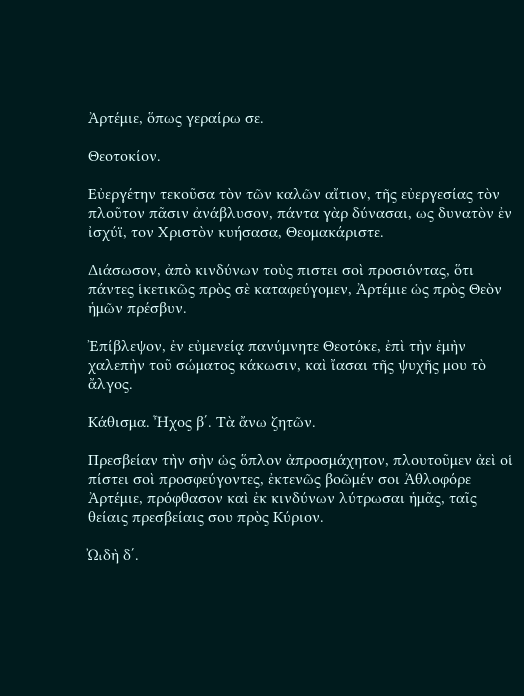Ἀρτέμιε, ὅπως γεραίρω σε.

Θεοτοκίον.

Εὐεργέτην τεκοῦσα τὸν τῶν καλῶν αἴτιον, τῆς εὐεργεσίας τὸν πλοῦτον πᾶσιν ἀνάβλυσον, πάντα γὰρ δύνασαι, ως δυνατὸν ἐν ἰσχύϊ, τον Χριστὸν κυήσασα, Θεομακάριστε.

Διάσωσον, ἀπὸ κινδύνων τοὺς πιστει σοὶ προσιόντας, ὅτι πάντες ἱκετικῶς πρὸς σὲ καταφεύγομεν, Ἀρτέμιε ὡς πρὸς Θεὸν ἡμῶν πρέσβυν.

Ἐπίβλεψον, ἐν εὐμενείᾳ πανύμνητε Θεοτόκε, ἐπὶ τὴν ἐμὴν χαλεπὴν τοῦ σώματος κάκωσιν, καὶ ἴασαι τῆς ψυχῆς μου τὸ ἄλγος.

Κάθισμα. Ἦχος β΄. Τὰ ἄνω ζητῶν.

Πρεσβείαν τὴν σὴν ὡς ὅπλον ἀπροσμάχητον, πλουτοῦμεν ἀεὶ οἱ πίστει σοὶ προσφεύγοντες, ἐκτενῶς βοῶμέν σοι Ἀθλοφόρε Ἀρτέμιε, πρόφθασον καὶ ἐκ κινδύνων λύτρωσαι ἡμᾶς, ταῖς θείαις πρεσβείαις σου πρὸς Κύριον.

ᾨδὴ δ΄.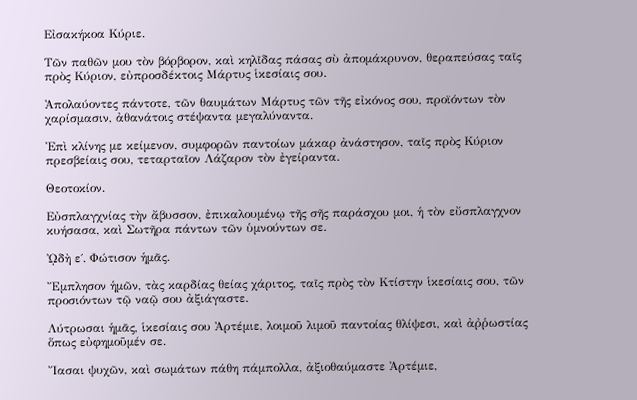Εἰσακήκοα Κύριε.

Τῶν παθῶν μου τὸν βόρβορον, καὶ κηλῖδας πάσας σὺ ἀπομάκρυνον, θεραπεύσας ταῖς πρὸς Κύριον, εὐπροσδέκτοις Μάρτυς ἱκεσίαις σου.

Ἀπολαύοντες πάντοτε, τῶν θαυμάτων Μάρτυς τῶν τῆς εἰκόνος σου, προϊόντων τὸν χαρίσμασιν, ἀθανάτοις στέψαντα μεγαλύναντα.

Ἐπὶ κλίνης με κείμενον, συμφορῶν παντοίων μάκαρ ἀνάστησον, ταῖς πρὸς Κύριον πρεσβείαις σου, τεταρταῖον Λάζαρον τὸν ἐγείραντα.

Θεοτοκίον.

Εὐσπλαγχνίας τὴν ἄβυσσον, ἐπικαλουμένῳ τῆς σῆς παράσχου μοι, ἡ τὸν εὔσπλαγχνον κυήσασα, καὶ Σωτῆρα πάντων τῶν ὑμνούντων σε.

ᾨδὴ ε΄. Φώτισον ἡμᾶς.

Ἔμπλησον ἡμῶν, τὰς καρδίας θείας χάριτος, ταῖς πρὸς τὸν Κτίστην ἱκεσίαις σου, τῶν προσιόντων τῷ ναῷ σου ἀξιάγαστε.

Λύτρωσαι ἡμᾶς, ἱκεσίαις σου Ἀρτέμιε, λοιμοῦ λιμοῦ παντοίας θλίψεσι, καὶ ἀῤῥωστίας ὅπως εὐφημοῦμέν σε.

Ἴασαι ψυχῶν, καὶ σωμάτων πάθη πάμπολλα, ἀξιοθαύμαστε Ἀρτέμιε,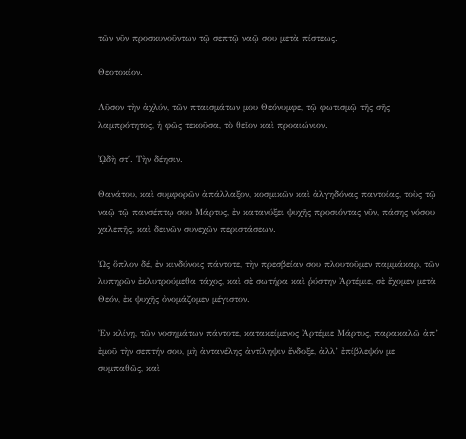τῶν νῦν προσκυνοῦντων τῷ σεπτῷ ναῷ σου μετὰ πίστεως.

Θεοτοκίον.

Λῦσον τὴν ἀχλύν, τῶν πταισμάτων μου Θεόνυμφε, τῷ φωτισμῷ τῆς σῆς λαμπρότητος, ἡ φῶς τεκοῦσα, τὸ θεῖον καὶ προαιώνιον.

ᾨδὴ στ΄. Τὴν δέησιν.

Θανάτου, καὶ συμφορῶν ἀπάλλαξον, κοσμικῶν καὶ ἀλγηδόνας παντοίας, τοὺς τῷ ναῷ τῷ πανσέπτῳ σου Μάρτυς, ἐν κατανύξει ψυχῆς προσιόντας νῦν, πάσης νόσου χαλεπῆς, καὶ δεινῶν συνεχῶν περιστάσεων.

Ὡς ὅπλον δέ, ἐν κινδύνοις πάντοτε, τὴν πρεσβείαν σου πλουτοῦμεν παμμάκαρ, τῶν λυπηρῶν ἐκλυτρούμεθα τάχος, καὶ σὲ σωτήρα καὶ ῥύστην Ἀρτέμιε, σὲ ἔχομεν μετὰ Θεόν, ἐκ ψυχῆς ὀνομάζομεν μέγιστον.

Ἐν κλίνῃ, τῶν νοσημάτων πάντοτε, κατακείμενος Ἀρτέμιε Μάρτυς, παρακαλῶ ἀπ’ ἐμοῦ τὴν σεπτήν σου, μὴ ἀντανέλης ἀντίληψιν ἔνδοξε, ἀλλ’ ἐπίβλεψόν με συμπαθῶς, καὶ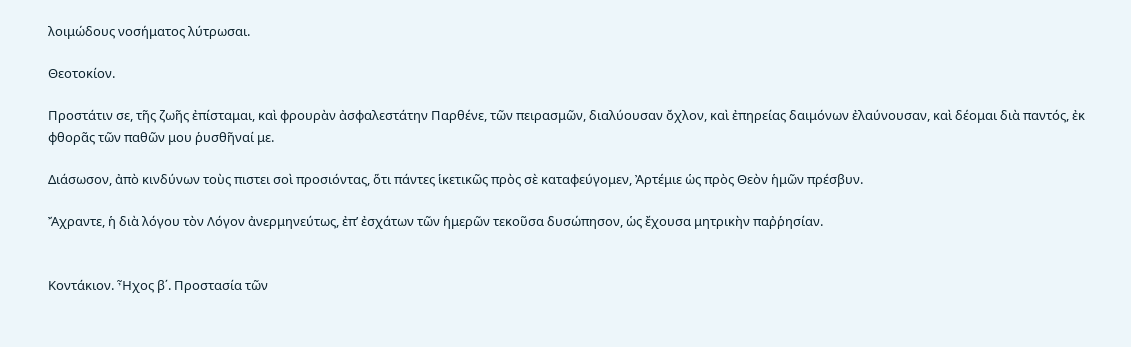λοιμώδους νοσήματος λύτρωσαι.

Θεοτοκίον.

Προστάτιν σε, τῆς ζωῆς ἐπίσταμαι, καὶ φρουρὰν ἀσφαλεστάτην Παρθένε, τῶν πειρασμῶν, διαλύουσαν ὄχλον, καὶ ἐπηρείας δαιμόνων ἐλαύνουσαν, καὶ δέομαι διὰ παντός, ἐκ φθορᾶς τῶν παθῶν μου ῥυσθῆναί με.

Διάσωσον, ἀπὸ κινδύνων τοὺς πιστει σοὶ προσιόντας, ὅτι πάντες ἱκετικῶς πρὸς σὲ καταφεύγομεν, Ἀρτέμιε ὡς πρὸς Θεὸν ἡμῶν πρέσβυν.

Ἄχραντε, ἡ διὰ λόγου τὸν Λόγον ἀνερμηνεύτως, ἐπ’ ἐσχάτων τῶν ἡμερῶν τεκοῦσα δυσώπησον, ὡς ἔχουσα μητρικὴν παῤῥησίαν.


Κοντάκιον. Ἦχος β΄. Προστασία τῶν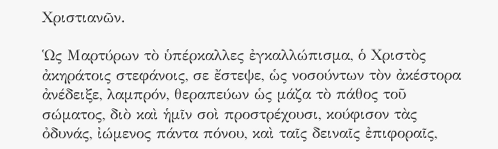Χριστιανῶν.

Ὡς Μαρτύρων τὸ ὑπέρκαλλες ἐγκαλλώπισμα, ὁ Χριστὸς ἀκηράτοις στεφάνοις, σε ἔστεψε, ὡς νοσούντων τὸν ἀκέστορα ἀνέδειξε, λαμπρόν, θεραπεύων ὡς μάζα τὸ πάθος τοῦ σώματος, διὸ καὶ ἡμῖν σοὶ προστρέχουσι, κούφισον τὰς ὀδυνάς, ἰώμενος πάντα πόνου, καὶ ταῖς δειναῖς ἐπιφοραῖς,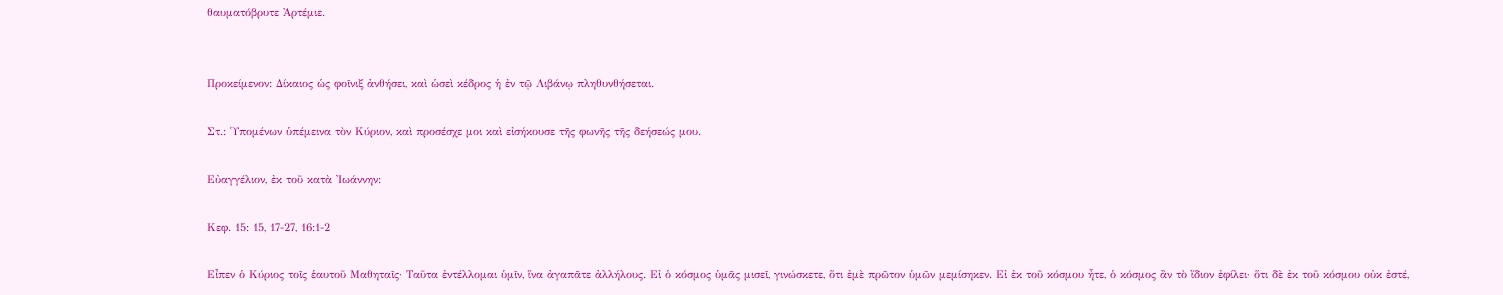θαυματόβρυτε Ἀρτέμιε.


Προκείμενον: Δίκαιος ὡς φοῖνιξ ἀνθήσει, καὶ ὡσεὶ κέδρος ἡ ἐν τῷ Λιβάνῳ πληθυνθήσεται.

Στ.: Ὑπομένων ὑπέμεινα τὸν Κύριον, καὶ προσέσχε μοι καὶ εἰσήκουσε τῆς φωνῆς τῆς δεήσεώς μου.

Εὐαγγέλιον, ἐκ τοῦ κατὰ Ἰωάννην:

Κεφ. 15: 15, 17-27, 16:1-2

Εἶπεν ὁ Κύριος τοῖς ἑαυτοῦ Μαθηταῖς· Ταῦτα ἐντέλλομαι ὑμῖν, ἵνα ἀγαπᾶτε ἀλλήλους. Εἰ ὁ κόσμος ὑμᾶς μισεῖ, γινώσκετε, ὅτι ἐμὲ πρῶτον ὑμῶν μεμίσηκεν. Εἰ ἐκ τοῦ κόσμου ἦτε, ὁ κόσμος ἂν τὸ ἴδιον ἐφίλει· ὅτι δὲ ἐκ τοῦ κόσμου οὐκ ἐστέ,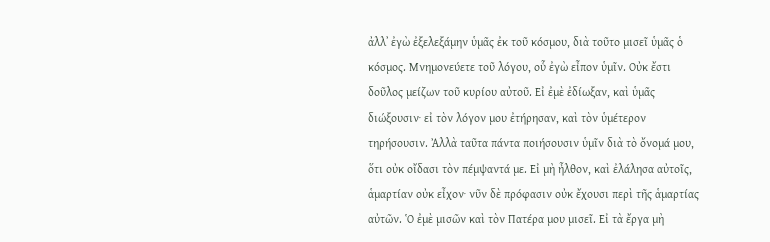ἀλλ᾿ ἐγὼ ἐξελεξάμην ὑμᾶς ἐκ τοῦ κόσμου, διὰ τοῦτο μισεῖ ὑμᾶς ὁ κόσμος. Μνημονεύετε τοῦ λόγου, οὗ ἐγὼ εἶπον ὑμῖν. Οὐκ ἔστι δοῦλος μείζων τοῦ κυρίου αὐτοῦ. Εἰ ἐμὲ ἐδίωξαν, καὶ ὑμᾶς διώξουσιν· εἰ τὸν λόγον μου ἐτήρησαν, καὶ τὸν ὑμέτερον τηρήσουσιν. Ἀλλὰ ταῦτα πάντα ποιήσουσιν ὑμῖν διὰ τὸ ὄνομά μου, ὅτι οὐκ οἴδασι τὸν πέμψαντά με. Εἰ μὴ ἦλθον, καὶ ἐλάλησα αὐτοῖς, ἁμαρτίαν οὐκ εἶχον· νῦν δὲ πρόφασιν οὐκ ἔχουσι περὶ τῆς ἁμαρτίας αὐτῶν. Ὁ ἐμὲ μισῶν καὶ τὸν Πατέρα μου μισεῖ. Εἰ τὰ ἔργα μὴ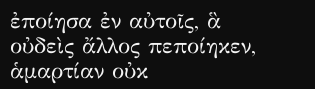ἐποίησα ἐν αὐτοῖς, ἃ οὐδεὶς ἄλλος πεποίηκεν, ἁμαρτίαν οὐκ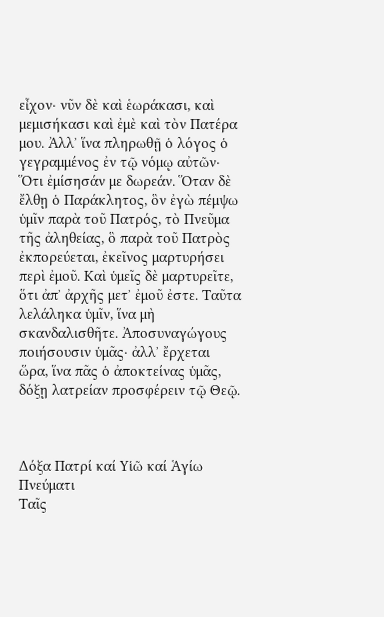εἶχον· νῦν δὲ καὶ ἑωράκασι, καὶ μεμισήκασι καὶ ἐμὲ καὶ τὸν Πατέρα μου. Ἀλλ᾿ ἵνα πληρωθῇ ὁ λόγος ὁ γεγραμμένος ἐν τῷ νόμῳ αὐτῶν· Ὅτι ἐμίσησάν με δωρεάν. Ὅταν δὲ ἔλθῃ ὁ Παράκλητος, ὃν ἐγὼ πέμψω ὑμῖν παρὰ τοῦ Πατρός, τὸ Πνεῦμα τῆς ἀληθείας, ὃ παρὰ τοῦ Πατρὸς ἐκπορεύεται, ἐκεῖνος μαρτυρήσει περὶ ἐμοῦ. Καὶ ὑμεῖς δὲ μαρτυρεῖτε, ὅτι ἀπ᾿ ἀρχῆς μετ᾿ ἐμοῦ ἐστε. Ταῦτα λελάληκα ὑμῖν, ἵνα μὴ σκανδαλισθῆτε. Ἀποσυναγώγους ποιήσουσιν ὑμᾶς· ἀλλ᾿ ἔρχεται ὥρα, ἵνα πᾶς ὁ ἀποκτείνας ὑμᾶς, δόξῃ λατρείαν προσφέρειν τῷ Θεῷ.



Δόξα Πατρί καί Υἱῶ καί Ἁγίω Πνεύματι
Ταῖς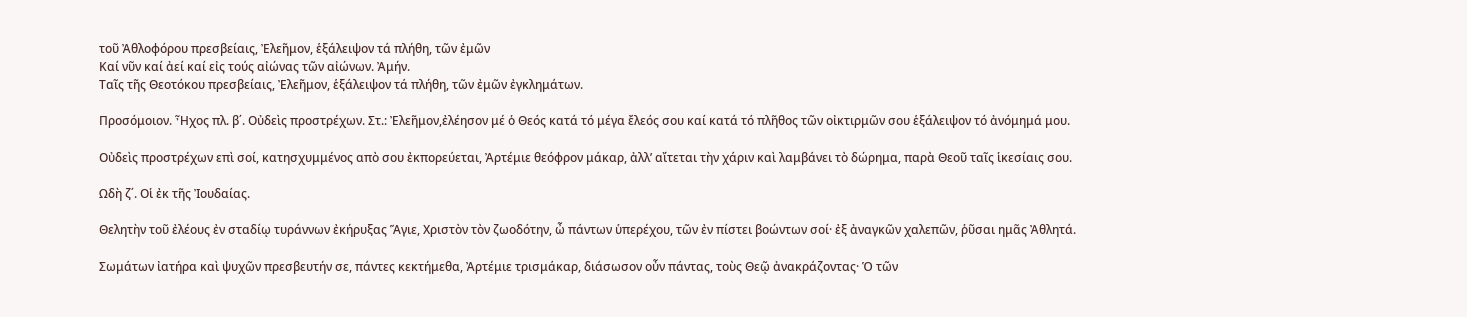τοῦ Ἀθλοφόρου πρεσβείαις, Ἐλεῆμον, ἑξάλειψον τά πλήθη, τῶν ἐμῶν
Καί νῦν καί ἀεί καί εἰς τούς αἰώνας τῶν αἰώνων. Ἀμήν.
Ταῖς τῆς Θεοτόκου πρεσβείαις, Ἐλεῆμον, ἑξάλειψον τά πλήθη, τῶν ἐμῶν ἐγκλημάτων.

Προσόμοιον. Ἦχος πλ. β΄. Οὐδεὶς προστρέχων. Στ.: Ἐλεῆμον,ἐλέησον μέ ὁ Θεός κατά τό μέγα ἔλεός σου καί κατά τό πλῆθος τῶν οἰκτιρμῶν σου ἑξάλειψον τό ἀνόμημά μου.

Οὐδεὶς προστρέχων επὶ σοί, κατησχυμμένος απὸ σου ἐκπορεύεται, Ἀρτέμιε θεόφρον μάκαρ, ἀλλ’ αἴτεται τὴν χάριν καὶ λαμβάνει τὸ δώρημα, παρὰ Θεοῦ ταῖς ἱκεσίαις σου.

Ωδὴ ζ΄. Οἱ ἐκ τῆς Ἰουδαίας.

Θελητὴν τοῦ ἐλέους ἐν σταδίῳ τυράννων ἐκήρυξας Ἅγιε, Χριστὸν τὸν ζωοδότην, ὦ πάντων ὑπερέχου, τῶν ἐν πίστει βοώντων σοί· ἐξ ἀναγκῶν χαλεπῶν, ῥῦσαι ημᾶς Ἀθλητά.

Σωμάτων ἰατήρα καὶ ψυχῶν πρεσβευτήν σε, πάντες κεκτήμεθα, Ἀρτέμιε τρισμάκαρ, διάσωσον οὖν πάντας, τοὺς Θεῷ ἀνακράζοντας· Ὁ τῶν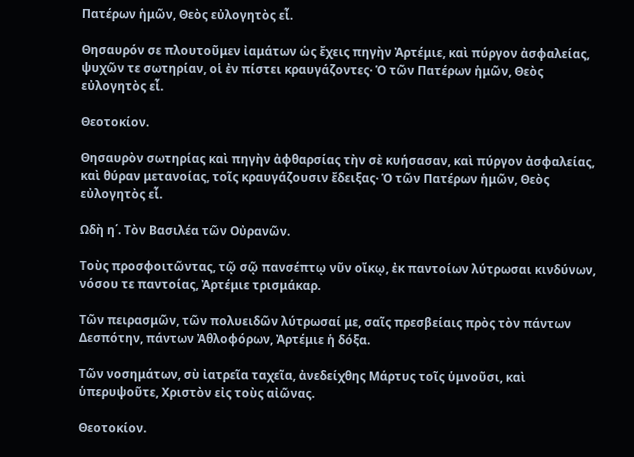Πατέρων ἡμῶν, Θεὸς εὐλογητὸς εἶ.

Θησαυρόν σε πλουτοῦμεν ἰαμάτων ὡς ἔχεις πηγὴν Ἀρτέμιε, καὶ πύργον ἀσφαλείας, ψυχῶν τε σωτηρίαν, οἱ ἐν πίστει κραυγάζοντες· Ὁ τῶν Πατέρων ἡμῶν, Θεὸς εὐλογητὸς εἶ.

Θεοτοκίον.

Θησαυρὸν σωτηρίας καὶ πηγὴν ἀφθαρσίας τὴν σὲ κυήσασαν, καὶ πύργον ἀσφαλείας, καὶ θύραν μετανοίας, τοῖς κραυγάζουσιν ἔδειξας· Ὁ τῶν Πατέρων ἡμῶν, Θεὸς εὐλογητὸς εἶ.

Ωδὴ η΄. Τὸν Βασιλέα τῶν Οὐρανῶν.

Τοὺς προσφοιτῶντας, τῷ σῷ πανσέπτῳ νῦν οἴκῳ, ἐκ παντοίων λύτρωσαι κινδύνων, νόσου τε παντοίας, Ἀρτέμιε τρισμάκαρ.

Τῶν πειρασμῶν, τῶν πολυειδῶν λύτρωσαί με, σαῖς πρεσβείαις πρὸς τὸν πάντων Δεσπότην, πάντων Ἀθλοφόρων, Ἀρτέμιε ἡ δόξα.

Τῶν νοσημάτων, σὺ ἰατρεῖα ταχεῖα, ἀνεδείχθης Μάρτυς τοῖς ὑμνοῦσι, καὶ ὑπερυψοῦτε, Χριστὸν εἰς τοὺς αἰῶνας.

Θεοτοκίον.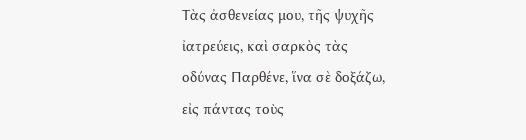Τὰς ἀσθενείας μου, τῆς ψυχῆς ἰατρεύεις, καὶ σαρκὸς τὰς οδύνας Παρθένε, ἵνα σὲ δοξάζω, εἰς πάντας τοὺς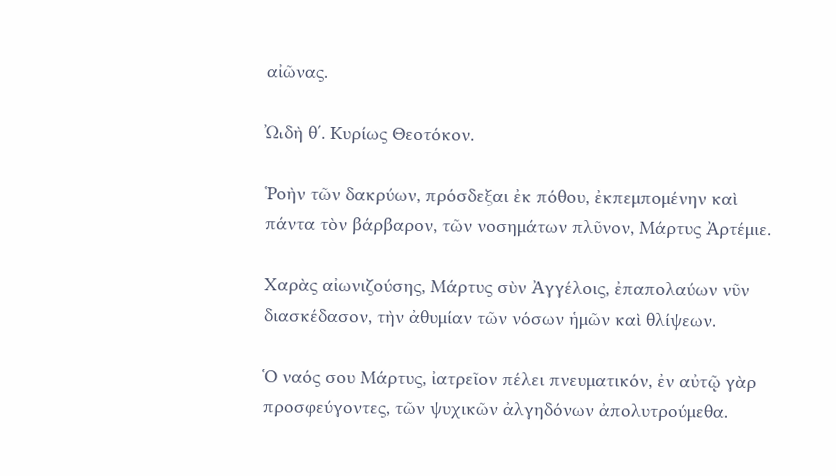αἰῶνας.

ᾨδὴ θ΄. Κυρίως Θεοτόκον.

Ῥοὴν τῶν δακρύων, πρόσδεξαι ἐκ πόθου, ἐκπεμπομένην καὶ πάντα τὸν βάρβαρον, τῶν νοσημάτων πλῦνον, Μάρτυς Ἀρτέμιε.

Χαρὰς αἰωνιζούσης, Μάρτυς σὺν Ἀγγέλοις, ἐπαπολαύων νῦν διασκέδασον, τὴν ἀθυμίαν τῶν νόσων ἡμῶν καὶ θλίψεων.

Ὁ ναός σου Μάρτυς, ἰατρεῖον πέλει πνευματικόν, ἐν αὐτῷ γὰρ προσφεύγοντες, τῶν ψυχικῶν ἀλγηδόνων ἀπολυτρούμεθα.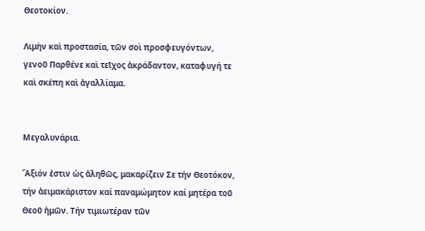Θεοτοκίον.

Λιμὴν καὶ προστασία, τῶν σοὶ προσφευγόντων, γενοῦ Παρθένε καὶ τεῖχος ἀκράδαντον, καταφυγή τε καὶ σκέπη καὶ ἀγαλλίαμα.


Μεγαλυνάρια.

Ἄξιόν ἐστιν ὡς ἀληθῶς, μακαρίζειν Σε τήν Θεοτόκον, τήν ἀειμακάριστον καί παναμώμητον καί μητέρα τοῦ Θεοῦ ἡμῶν. Τήν τιμιωτέραν τῶν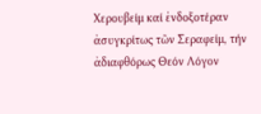Χερουβείμ καί ἐνδοξοτέραν ἀσυγκρίτως τῶν Σεραφείμ, τήν ἀδιαφθόρως Θεόν Λόγον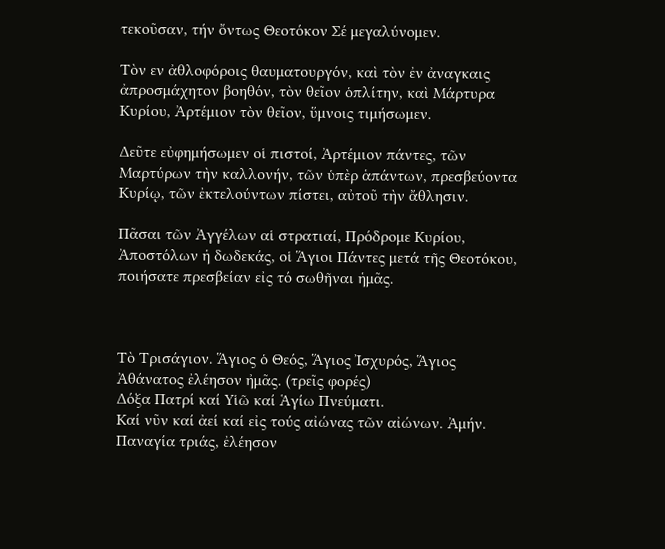τεκοῦσαν, τήν ὄντως Θεοτόκον Σέ μεγαλύνομεν.

Τὸν εν ἀθλοφόροις θαυματουργόν, καὶ τὸν ἐν ἀναγκαις ἀπροσμάχητον βοηθόν, τὸν θεῖον ὁπλίτην, καὶ Μάρτυρα Κυρίου, Ἀρτέμιον τὸν θεῖον, ὕμνοις τιμήσωμεν.

Δεῦτε εὐφημήσωμεν οἱ πιστοί, Ἀρτέμιον πάντες, τῶν Μαρτύρων τὴν καλλονήν, τῶν ὑπὲρ ἁπάντων, πρεσβεύοντα Κυρίῳ, τῶν ἐκτελούντων πίστει, αὐτοῦ τὴν ἄθλησιν.

Πᾶσαι τῶν Ἀγγέλων αἱ στρατιαί, Πρόδρομε Κυρίου, Ἀποστόλων ἡ δωδεκάς, οἱ Ἅγιοι Πάντες μετά τῆς Θεοτόκου, ποιήσατε πρεσβείαν εἰς τό σωθῆναι ἡμᾶς.



Τὸ Τρισάγιον. Ἅγιος ὁ Θεός, Ἅγιος Ἰσχυρός, Ἅγιος Ἀθάνατος ἐλέησον ἠμᾶς. (τρεῖς φορές)
Δόξα Πατρί καί Υἱῶ καί Ἁγίω Πνεύματι.
Καί νῦν καί ἀεί καί εἰς τούς αἰώνας τῶν αἰώνων. Ἀμήν.
Παναγία τριάς, ἐλέησον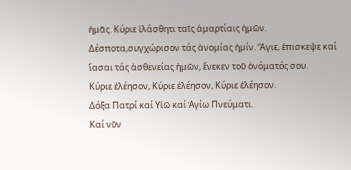ἠμᾶς. Κύριε ἰλάσθητι ταῖς ἁμαρτίαις ἠμῶν.
Δέσποτα,συγχώρισον τάς ἀνομίας ἠμίν. Ἅγιε, ἐπισκεψε καί ἴασαι τάς ἀσθενείας ἠμῶν, ἕνεκεν τοῦ ὀνόματός σου.
Κύριε ἐλέησον, Κύριε ἐλέησον, Κύριε ἐλέησον.
Δόξα Πατρί καί Υἱῶ καί Ἁγίω Πνεύματι.
Καί νῦν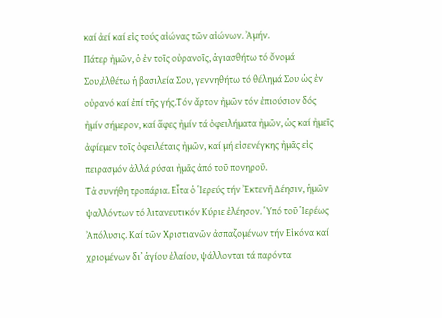καί ἀεί καί εἰς τούς αἰώνας τῶν αἰώνων. Ἀμήν.
Πάτερ ἠμῶν, ὁ ἐν τοῖς οὐρανοῖς, ἁγιασθήτω τό ὄνομά Σου,ἐλθέτω ἡ βασιλεία Σου, γεννηθήτω τό θέλημά Σου ὡς ἐν οὐρανό καί ἐπί τῆς γής.Τόν ἄρτον ἠμῶν τόν ἐπιούσιον δός
ἠμίν σήμερον, καί ἅφες ἠμίν τά ὀφειλήματα ἠμῶν, ὡς καί ἠμεῖς ἀφίεμεν τοῖς ὀφειλέταις ἠμῶν, καί μή εἰσενέγκης ἠμᾶς εἰς πειρασμόν ἀλλά ρύσαι ἠμᾶς ἀπό τοῦ πονηροῦ.
Τὰ συνήθη τροπάρια. Εἶτα ὁ Ἱερεύς τήν Ἐκτενῆ Δέησιν, ἡμῶν ψαλλόντων τό λιτανευτικόν Κύριε ἐλέησον. Ὑπό τοῦ Ἱερέως Ἀπόλυσις. Καί τῶν Χριστιανῶν ἀσπαζομένων τήν Εἰκόνα καί χριομένων δι’ ἁγίου ἐλαίου, ψάλλονται τά παρόντα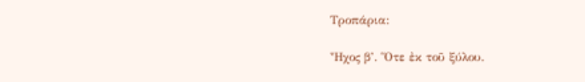Τροπάρια:

Ἦχος β’. Ὅτε ἐκ τοῦ ξύλου.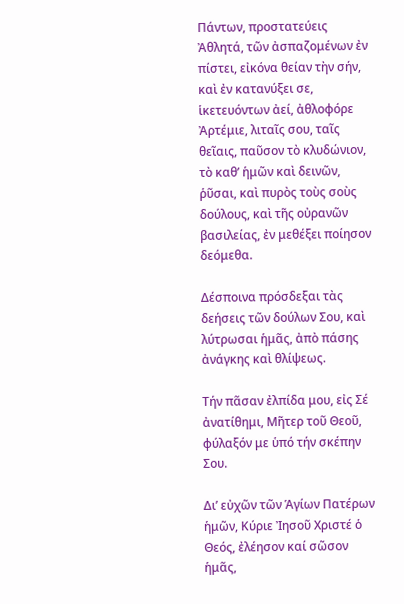Πάντων, προστατεύεις Ἀθλητά, τῶν ἀσπαζομένων ἐν πίστει, εἰκόνα θείαν τὴν σήν, καὶ ἐν κατανύξει σε, ἱκετευόντων ἀεί, ἀθλοφόρε Ἀρτέμιε, λιταῖς σου, ταῖς θεῖαις, παῦσον τὸ κλυδώνιον, τὸ καθ’ ἡμῶν καὶ δεινῶν, ῥῦσαι, καὶ πυρὸς τοὺς σοὺς δούλους, καὶ τῆς οὐρανῶν βασιλείας, ἐν μεθέξει ποίησον δεόμεθα.

Δέσποινα πρόσδεξαι τὰς δεήσεις τῶν δούλων Σου, καὶ λύτρωσαι ἡμᾶς, ἀπὸ πάσης ἀνάγκης καὶ θλίψεως.

Τήν πᾶσαν ἐλπίδα μου, εἰς Σέ ἀνατίθημι, Μῆτερ τοῦ Θεοῦ, φύλαξόν με ὑπό τήν σκέπην Σου.

Δι’ εὐχῶν τῶν Ἁγίων Πατέρων ἡμῶν, Κύριε Ἰησοῦ Χριστέ ὁ Θεός, ἐλέησον καί σῶσον ἡμᾶς,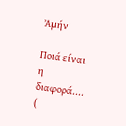Ἀμήν

Ποιά είναι η διαφορά.... (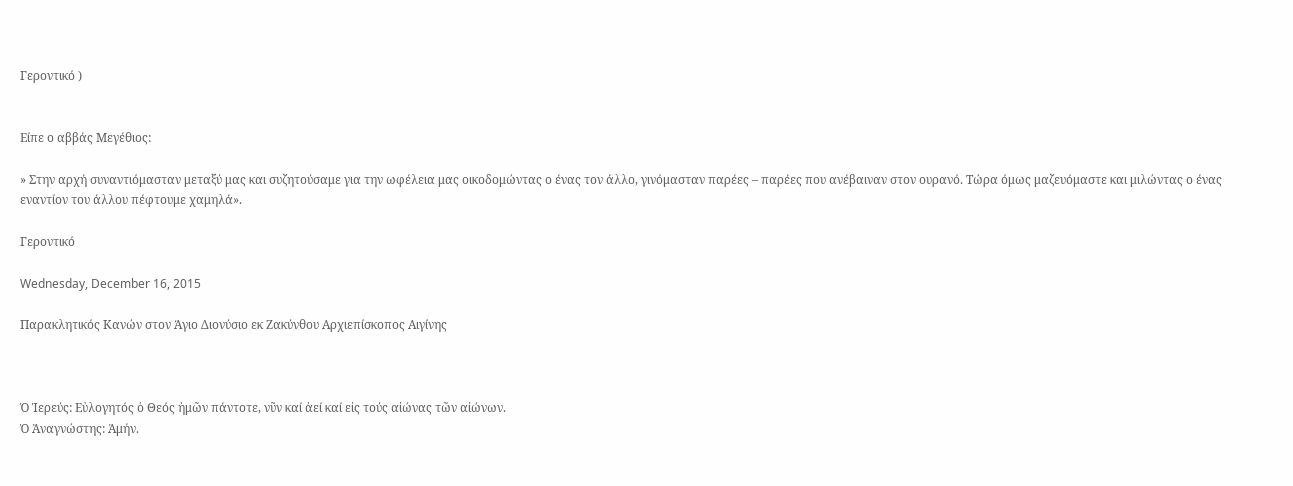Γεροντικό )


Είπε ο αββάς Μεγέθιος:

» Στην αρχή συναντιόμασταν μεταξύ μας και συζητούσαμε για την ωφέλεια μας οικοδομώντας ο ένας τον άλλο, γινόμασταν παρέες – παρέες που ανέβαιναν στον ουρανό. Τώρα όμως μαζευόμαστε και μιλώντας ο ένας εναντίον του άλλου πέφτουμε χαμηλά».

Γεροντικό

Wednesday, December 16, 2015

Παρακλητικός Κανών στον Άγιο Διονύσιο εκ Ζακύνθου Αρχιεπίσκοπος Αιγίνης



Ὁ Ἱερεύς: Εὐλογητός ὁ Θεός ἠμῶν πάντοτε, νῦν καί ἀεί καί εἰς τούς αἰώνας τῶν αἰώνων.
Ὁ Ἀναγνώστης: Ἀμήν.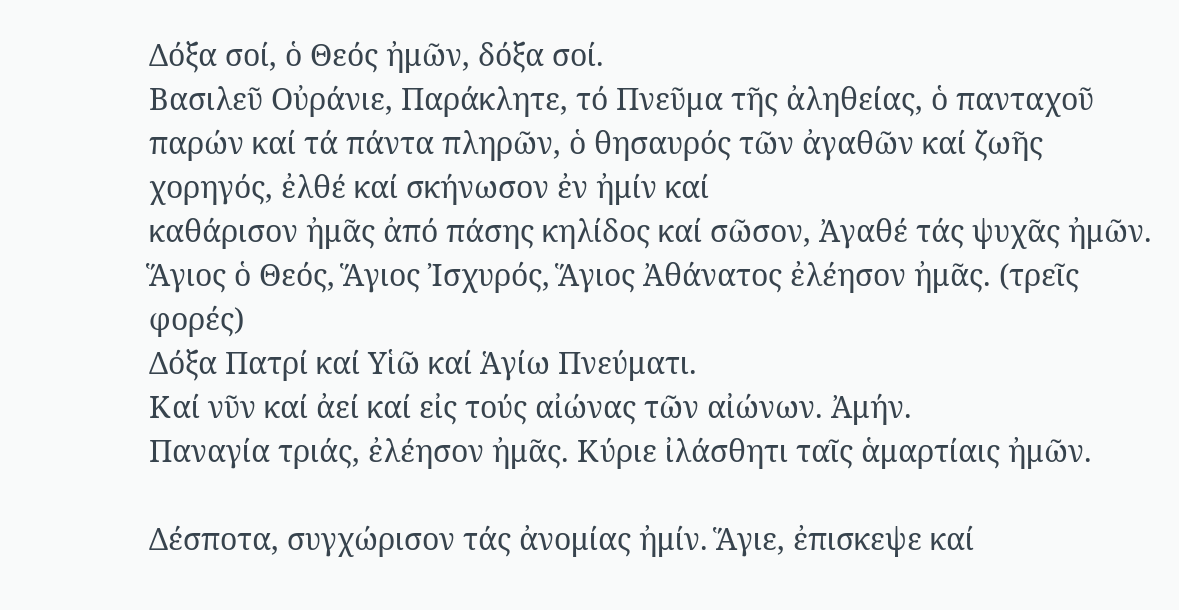Δόξα σοί, ὁ Θεός ἠμῶν, δόξα σοί.
Βασιλεῦ Οὐράνιε, Παράκλητε, τό Πνεῦμα τῆς ἀληθείας, ὁ πανταχοῦ παρών καί τά πάντα πληρῶν, ὁ θησαυρός τῶν ἀγαθῶν καί ζωῆς χορηγός, ἐλθέ καί σκήνωσον ἐν ἠμίν καί
καθάρισον ἠμᾶς ἀπό πάσης κηλίδος καί σῶσον, Ἀγαθέ τάς ψυχᾶς ἠμῶν.
Ἅγιος ὁ Θεός, Ἅγιος Ἰσχυρός, Ἅγιος Ἀθάνατος ἐλέησον ἠμᾶς. (τρεῖς φορές)
Δόξα Πατρί καί Υἱῶ καί Ἁγίω Πνεύματι.
Καί νῦν καί ἀεί καί εἰς τούς αἰώνας τῶν αἰώνων. Ἀμήν.
Παναγία τριάς, ἐλέησον ἠμᾶς. Κύριε ἰλάσθητι ταῖς ἁμαρτίαις ἠμῶν.

Δέσποτα, συγχώρισον τάς ἀνομίας ἠμίν. Ἅγιε, ἐπισκεψε καί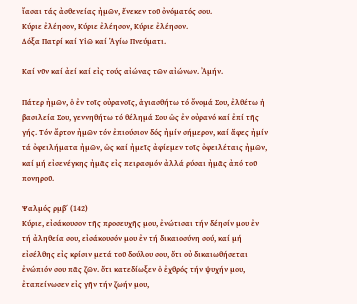ἴασαι τάς ἀσθενείας ἠμῶν, ἕνεκεν τοῦ ὀνόματός σου.
Κύριε ἐλέησον, Κύριε ἐλέησον, Κύριε ἐλέησον.
Δόξα Πατρί καί Υἱῶ καί Ἁγίω Πνεύματι.

Καί νῦν καί ἀεί καί εἰς τούς αἰώνας τῶν αἰώνων. Ἀμήν.

Πάτερ ἠμῶν, ὁ ἐν τοῖς οὐρανοῖς, ἁγιασθήτω τό ὄνομά Σου, ἐλθέτω ἡ βασιλεία Σου, γεννηθήτω τό θέλημά Σου ὡς ἐν οὐρανό καί ἐπί τῆς γής. Τόν ἄρτον ἠμῶν τόν ἐπιούσιον δός ἠμίν σήμερον, καί ἅφες ἠμίν τά ὀφειλήματα ἠμῶν, ὡς καί ἠμεῖς ἀφίεμεν τοῖς ὀφειλέταις ἠμῶν, καί μή εἰσενέγκης ἠμᾶς εἰς πειρασμόν ἀλλά ρύσαι ἠμᾶς ἀπό τοῦ πονηροῦ.

Ψαλμός ρμβ΄ (142)
Κύριε, εἰσάκουσον τῆς προσευχῆς μου, ἐνώτισαι τήν δέησίν μου ἐν τή ἀληθεία σου, εἰσάκουσόν μου ἐν τή δικαιοσύνη σού, καί μή εἰσέλθης εἰς κρίσιν μετά τοῦ δούλου σου, ὅτι οὐ δικαιωθήσεται ἐνώπιόν σου πᾶς ζῶν. ὅτι κατεδίωξεν ὁ ἐχθρός τήν ψυχήν μου, ἐταπείνωσεν εἰς γῆν τήν ζωήν μου,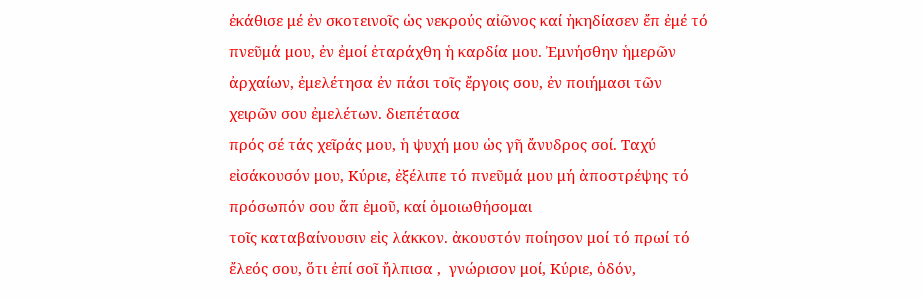ἐκάθισε μέ ἐν σκοτεινοῖς ὡς νεκρούς αἰῶνος καί ἠκηδίασεν ἔπ ἐμέ τό πνεῦμά μου, ἐν ἐμοί ἐταράχθη ἡ καρδία μου. Ἐμνήσθην ἡμερῶν ἀρχαίων, ἐμελέτησα ἐν πάσι τοῖς ἔργοις σου, ἐν ποιήμασι τῶν χειρῶν σου ἐμελέτων. διεπέτασα
πρός σέ τάς χεῖράς μου, ἡ ψυχή μου ὡς γῆ ἄνυδρος σοί. Ταχύ εἰσάκουσόν μου, Κύριε, ἐξέλιπε τό πνεῦμά μου μή ἀποστρέψης τό πρόσωπόν σου ἄπ ἐμοῦ, καί ὁμοιωθήσομαι
τοῖς καταβαίνουσιν εἰς λάκκον. ἀκουστόν ποίησον μοί τό πρωί τό ἔλεός σου, ὅτι ἐπί σοῖ ἤλπισα ,  γνώρισον μοί, Κύριε, ὁδόν,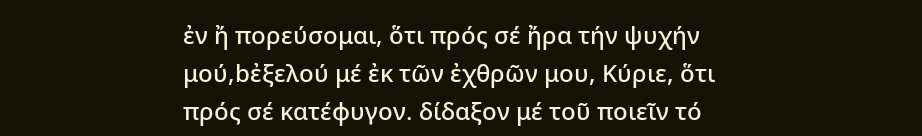ἐν ἤ πορεύσομαι, ὅτι πρός σέ ἤρα τήν ψυχήν μού,bἐξελού μέ ἐκ τῶν ἐχθρῶν μου, Κύριε, ὅτι πρός σέ κατέφυγον. δίδαξον μέ τοῦ ποιεῖν τό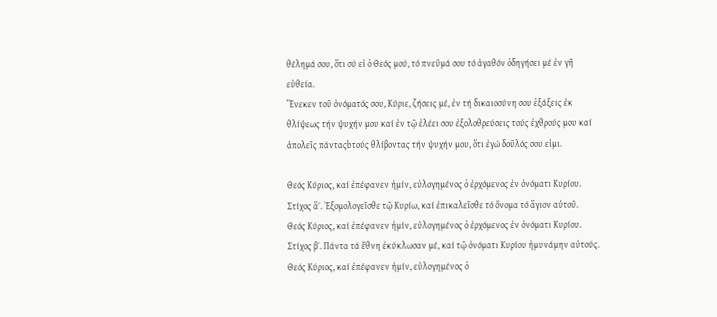θέλημά σου, ὅτι σύ εἰ ὁ Θεός μού, τό πνεῦμά σου τό ἀγαθόν ὁδηγήσει μέ ἐν γῆ εὐθεία.
Ἕνεκεν τοῦ ὀνόματός σου, Κύριε, ζήσεις μέ, ἐν τή δικαιοσύνη σου ἑξάξεις ἐκ θλίψεως τήν ψυχήν μου καί ἐν τῷ ἐλέει σου ἐξολοθρεύσεις τούς ἐχθρούς μου καί ἀπολεῖς πάνταςbτούς θλίβοντας τήν ψυχήν μου, ὅτι ἐγώ δοῦλός σου εἰμι.

Θεός Κύριος, καί ἐπέφανεν ἠμίν, εὐλογημένος ὁ ἐρχόμενος ἐν ὀνόματι Κυρίου.
Στίχος ἅ΄. Ἐξομολογεῖσθε τῷ Κυρίω, καί ἐπικαλεῖσθε τό ὄνομα τό ἅγιον αὐτοῦ.
Θεός Κύριος, καί ἐπέφανεν ἠμίν, εὐλογημένος ὁ ἐρχόμενος ἐν ὀνόματι Κυρίου.
Στίχος β΄. Πάντα τά ἔθνη ἐκύκλωσαν μέ, καί τῷ ὀνόματι Κυρίου ἠμυνάμην αὐτούς.
Θεός Κύριος, καί ἐπέφανεν ἠμίν, εὐλογημένος ὁ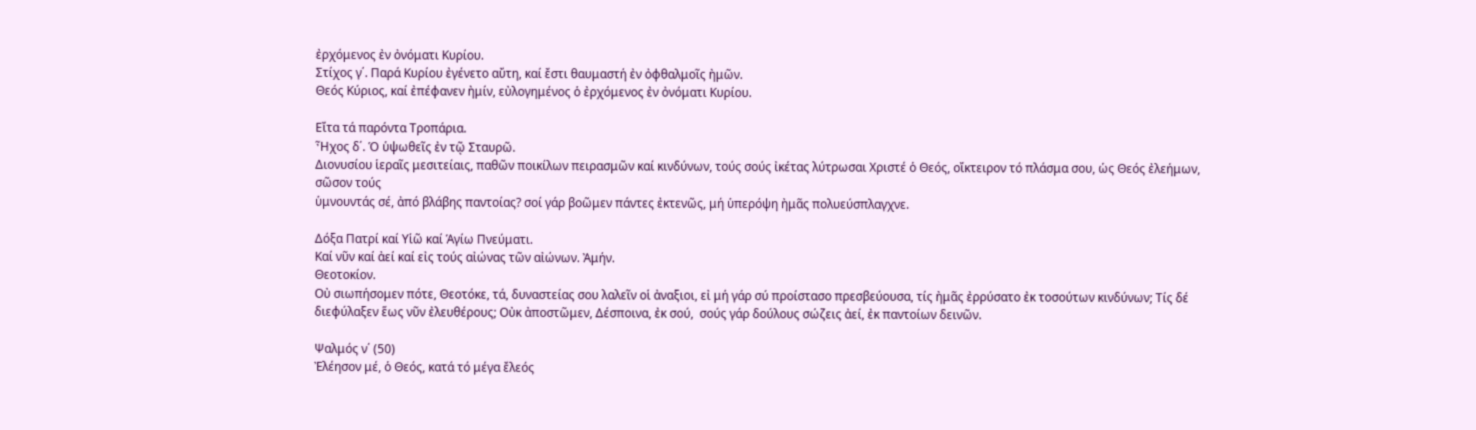ἐρχόμενος ἐν ὀνόματι Κυρίου.
Στίχος γ΄. Παρά Κυρίου ἐγένετο αὔτη, καί ἔστι θαυμαστή ἐν ὀφθαλμοῖς ἠμῶν.
Θεός Κύριος, καί ἐπέφανεν ἠμίν, εὐλογημένος ὁ ἐρχόμενος ἐν ὀνόματι Κυρίου.

Εἴτα τά παρόντα Τροπάρια.
Ἦχος δ΄. Ὁ ὑψωθεῖς ἐν τῷ Σταυρῶ.
Διονυσίου ἱεραῖς μεσιτείαις, παθῶν ποικίλων πειρασμῶν καί κινδύνων, τούς σούς ἰκέτας λύτρωσαι Χριστέ ὁ Θεός, οἴκτειρον τό πλάσμα σου, ὡς Θεός ἐλεήμων, σῶσον τούς
ὑμνουντάς σέ, ἀπό βλάβης παντοίας? σοί γάρ βοῶμεν πάντες ἐκτενῶς, μή ὑπερόψη ἠμᾶς πολυεύσπλαγχνε.

Δόξα Πατρί καί Υἱῶ καί Ἁγίω Πνεύματι.
Καί νῦν καί ἀεί καί εἰς τούς αἰώνας τῶν αἰώνων. Ἀμήν.
Θεοτοκίον.
Οὐ σιωπήσομεν πότε, Θεοτόκε, τά, δυναστείας σου λαλεῖν οἱ ἀναξιοι, εἰ μή γάρ σύ προίστασο πρεσβεύουσα, τίς ἠμᾶς ἐρρύσατο ἐκ τοσούτων κινδύνων; Τίς δέ διεφύλαξεν ἕως νῦν ἐλευθέρους; Οὐκ ἀποστῶμεν, Δέσποινα, ἐκ σού,  σούς γάρ δούλους σώζεις ἀεί, ἐκ παντοίων δεινῶν.

Ψαλμός ν΄ (50)
Ἐλέησον μέ, ὁ Θεός, κατά τό μέγα ἔλεός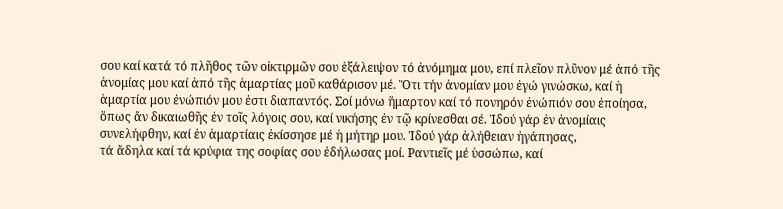σου καί κατά τό πλῆθος τῶν οἰκτιρμῶν σου ἑξάλειψον τό ἀνόμημα μου, επί πλεῖον πλῦνον μέ ἀπό τῆς ἀνομίας μου καί ἀπό τῆς ἁμαρτίας μοῦ καθάρισον μέ. Ὅτι τήν ἀνομίαν μου ἐγώ γινώσκω, καί ἡ ἁμαρτία μου ἐνώπιόν μου ἐστι διαπαντός. Σοί μόνω ἥμαρτον καί τό πονηρόν ἐνώπιόν σου ἐποίησα, ὅπως ἄν δικαιωθῆς ἐν τοῖς λόγοις σου, καί νικήσης ἐν τῷ κρίνεσθαι σέ. Ἰδού γάρ ἐν ἀνομίαις συνελήφθην, καί ἐν ἁμαρτίαις ἐκίσσησε μέ ἡ μήτηρ μου. Ἰδού γάρ ἀλήθειαν ἠγάπησας,
τά ἄδηλα καί τά κρύφια της σοφίας σου ἐδήλωσας μοί. Ραντιεῖς μέ ὑσσώπω, καί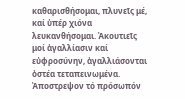καθαρισθήσομαι, πλυνεῖς μέ, καί ὑπέρ χιόνα λευκανθήσομαι. Ἀκουτιεῖς μοί ἀγαλλίασιν καί εὐφροσύνην, ἀγαλλιάσονται ὀστέα τεταπεινωμένα. Ἀποστρεψον τό πρόσωπόν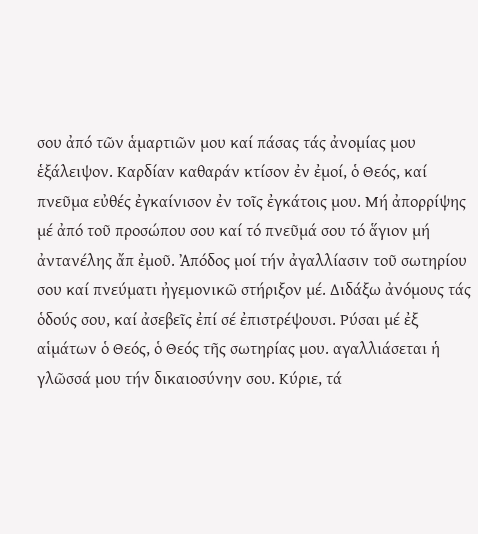σου ἀπό τῶν ἁμαρτιῶν μου καί πάσας τάς ἀνομίας μου ἑξάλειψον. Καρδίαν καθαράν κτίσον ἐν ἐμοί, ὁ Θεός, καί πνεῦμα εὐθές ἐγκαίνισον ἐν τοῖς ἐγκάτοις μου. Μή ἀπορρίψης μέ ἀπό τοῦ προσώπου σου καί τό πνεῦμά σου τό ἅγιον μή ἀντανέλης ἄπ ἐμοῦ. Ἀπόδος μοί τήν ἀγαλλίασιν τοῦ σωτηρίου σου καί πνεύματι ἠγεμονικῶ στήριξον μέ. Διδάξω ἀνόμους τάς ὁδούς σου, καί ἀσεβεῖς ἐπί σέ ἐπιστρέψουσι. Ρύσαι μέ ἐξ αἱμάτων ὁ Θεός, ὁ Θεός τῆς σωτηρίας μου. αγαλλιάσεται ἡ γλῶσσά μου τήν δικαιοσύνην σου. Κύριε, τά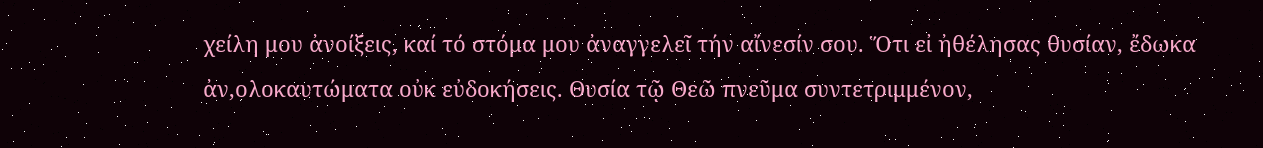χείλη μου ἀνοίξεις, καί τό στόμα μου ἀναγγελεῖ τήν αἴνεσίν σου. Ὅτι εἰ ἠθέλησας θυσίαν, ἔδωκα ἀν,ολοκαυτώματα οὐκ εὐδοκήσεις. Θυσία τῷ Θεῶ πνεῦμα συντετριμμένον,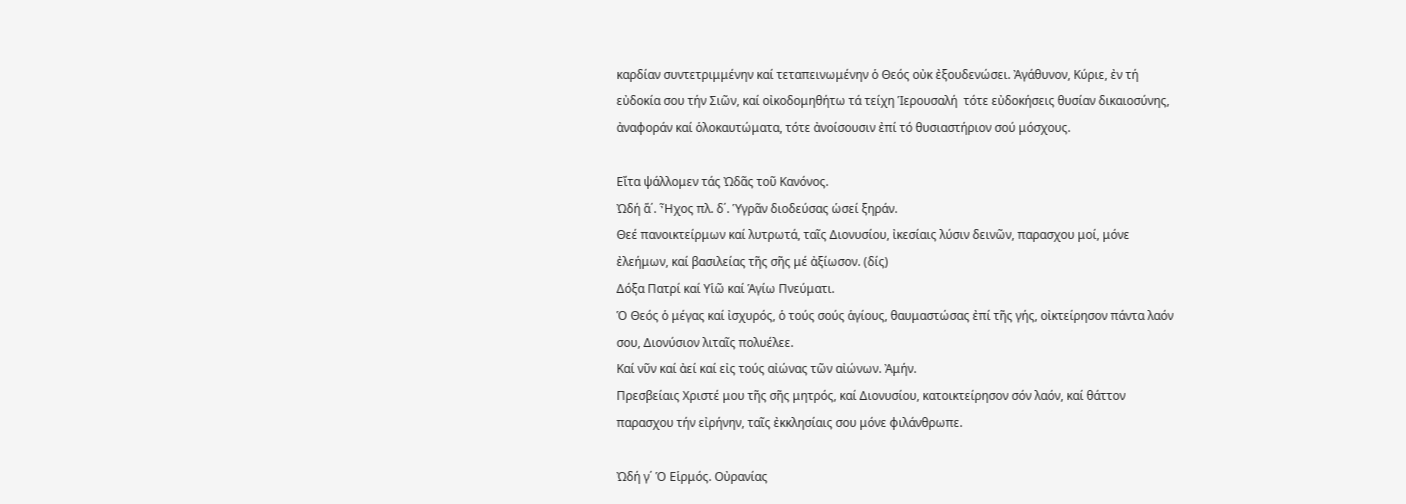καρδίαν συντετριμμένην καί τεταπεινωμένην ὁ Θεός οὐκ ἐξουδενώσει. Ἀγάθυνον, Κύριε, ἐν τή εὐδοκία σου τήν Σιῶν, καί οἰκοδομηθήτω τά τείχη Ἱερουσαλή  τότε εὐδοκήσεις θυσίαν δικαιοσύνης, ἀναφοράν καί ὁλοκαυτώματα, τότε ἀνοίσουσιν ἐπί τό θυσιαστήριον σού μόσχους.

Εἴτα ψάλλομεν τάς Ὠδᾶς τοῦ Κανόνος.
Ὠδή ἅ΄. Ἦχος πλ. δ΄. Ὑγρᾶν διοδεύσας ὡσεί ξηράν.
Θεέ πανοικτείρμων καί λυτρωτά, ταῖς Διονυσίου, ἰκεσίαις λύσιν δεινῶν, παρασχου μοί, μόνε ἐλεήμων, καί βασιλείας τῆς σῆς μέ ἀξίωσον. (δίς)
Δόξα Πατρί καί Υἱῶ καί Ἁγίω Πνεύματι.
Ὁ Θεός ὁ μέγας καί ἰσχυρός, ὁ τούς σούς ἁγίους, θαυμαστώσας ἐπί τῆς γής, οἰκτείρησον πάντα λαόν σου, Διονύσιον λιταῖς πολυέλεε.
Καί νῦν καί ἀεί καί εἰς τούς αἰώνας τῶν αἰώνων. Ἀμήν.
Πρεσβείαις Χριστέ μου τῆς σῆς μητρός, καί Διονυσίου, κατοικτείρησον σόν λαόν, καί θάττον παρασχου τήν εἰρήνην, ταῖς ἐκκλησίαις σου μόνε φιλάνθρωπε.

Ὠδή γ΄ Ὁ Εἱρμός. Οὐρανίας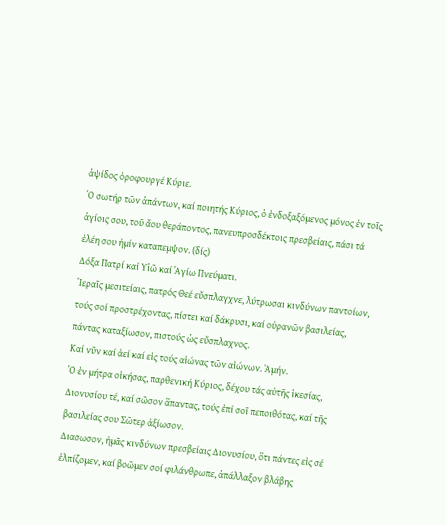ἁψίδος ὀροφουργέ Κύριε.
Ὁ σωτήρ τῶν ἁπάντων, καί ποιητής Κύριος, ὁ ἐνδοξαξόμενος μόνος ἐν τοῖς ἁγίοις σου, τοῦ ἄου θεράποντος, πανευπροσδέκτοις πρεσβείαις, πάσι τά ἐλέη σου ἠμίν καταπεμψον. (δίς)
Δόξα Πατρί καί Υἱῶ καί Ἁγίω Πνεύματι.
Ἱεραῖς μεσιτείαις, πατρός Θεέ εὔσπλαγχνε, λύτρωσαι κινδύνων παντοίων, τούς σοί προστρέχοντας, πίστει καί δάκρυσι, καί οὐρανῶν βασιλείας, πάντας καταξίωσον, πιστούς ὡς εὔσπλαχνος.
Καί νῦν καί ἀεί καί εἰς τούς αἰώνας τῶν αἰώνων. Ἀμήν.
Ὁ ἐν μήτρα οἰκήσας, παρθενική Κύριος, δέχου τάς αὐτῆς ἱκεσίας, Διονυσίου τέ, καί σῶσον ἅπαντας, τούς ἐπί σοῖ πεποιθότας, καί τῆς βασιλείας σου Σῶτερ ἀξίωσον.
Διασωσον, ἠμᾶς κινδύνων πρεσβείαις Διονυσίου, ὅτι πάντες εἰς σέ ἐλπίζομεν, καί βοῶμεν σοί φιλάνθρωπε, ἁπάλλαξον βλάβης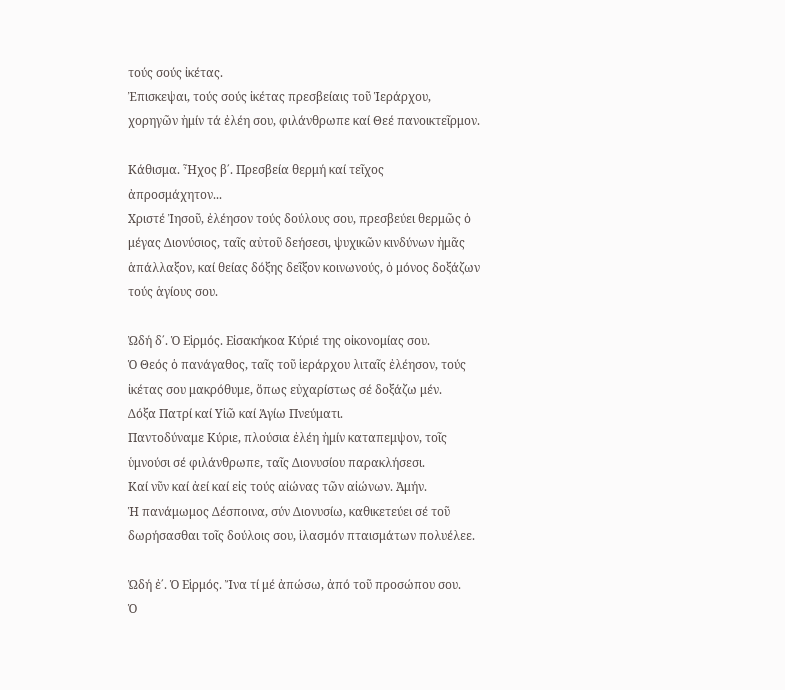τούς σούς ἰκέτας.
Ἐπισκεψαι, τούς σούς ἰκέτας πρεσβείαις τοῦ Ἱεράρχου, χορηγῶν ἠμίν τά ἐλέη σου, φιλάνθρωπε καί Θεέ πανοικτεῖρμον.

Κάθισμα. Ἦχος β΄. Πρεσβεία θερμή καί τεῖχος ἀπροσμάχητον...
Χριστέ Ἰησοῦ, ἐλέησον τούς δούλους σου, πρεσβεύει θερμῶς ὁ μέγας Διονύσιος, ταῖς αὐτοῦ δεήσεσι, ψυχικῶν κινδύνων ἠμᾶς ἁπάλλαξον, καί θείας δόξης δεῖξον κοινωνούς, ὁ μόνος δοξάζων τούς ἁγίους σου.

Ὠδή δ΄. Ὁ Εἱρμός. Εἰσακήκοα Κύριέ της οἰκονομίας σου.
Ὁ Θεός ὁ πανάγαθος, ταῖς τοῦ ἱεράρχου λιταῖς ἐλέησον, τούς ἰκέτας σου μακρόθυμε, ὅπως εὐχαρίστως σέ δοξάζω μέν.
Δόξα Πατρί καί Υἱῶ καί Ἁγίω Πνεύματι.
Παντοδύναμε Κύριε, πλούσια ἐλέη ἠμίν καταπεμψον, τοῖς ὑμνούσι σέ φιλάνθρωπε, ταῖς Διονυσίου παρακλήσεσι.
Καί νῦν καί ἀεί καί εἰς τούς αἰώνας τῶν αἰώνων. Ἀμήν.
Ἡ πανάμωμος Δέσποινα, σύν Διονυσίω, καθικετεύει σέ τοῦ δωρήσασθαι τοῖς δούλοις σου, ἱλασμόν πταισμάτων πολυέλεε.

Ὠδή ἐ΄. Ὁ Εἱρμός. Ἴνα τί μέ ἀπώσω, ἀπό τοῦ προσώπου σου.
Ὁ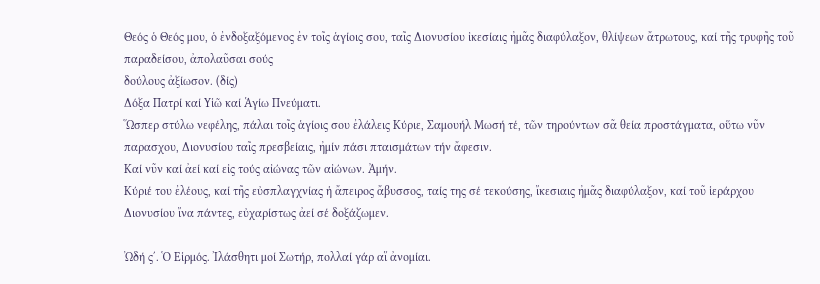Θεός ὁ Θεός μου, ὁ ἐνδοξαξόμενος ἐν τοῖς ἁγίοις σου, ταῖς Διονυσίου ἰκεσίαις ἠμᾶς διαφύλαξον, θλίψεων ἄτρωτους, καί τῆς τρυφῆς τοῦ παραδείσου, ἀπολαῦσαι σούς
δούλους ἀξίωσον. (δίς)
Δόξα Πατρί καί Υἱῶ καί Ἁγίω Πνεύματι.
Ὥσπερ στύλω νεφέλης, πάλαι τοῖς ἁγίοις σου ἐλάλεις Κύριε, Σαμουήλ Μωσή τέ, τῶν τηρούντων σᾶ θεία προστάγματα, οὕτω νῦν παρασχου, Διονυσίου ταῖς πρεσβείαις, ἠμίν πάσι πταισμάτων τήν ἄφεσιν.
Καί νῦν καί ἀεί καί εἰς τούς αἰώνας τῶν αἰώνων. Ἀμήν.
Κύριέ του ἐλέους, καί τῆς εὐσπλαγχνίας ἡ ἄπειρος ἄβυσσος, ταίς της σέ τεκούσης, ἴκεσιαις ἠμᾶς διαφύλαξον, καί τοῦ ἱεράρχου Διονυσίου ἴνα πάντες, εὐχαρίστως ἀεί σέ δοξάζωμεν.

Ὠδή ς΄. Ὁ Εἱρμός. Ἰλάσθητι μοί Σωτήρ, πολλαί γάρ αἵ ἀνομίαι.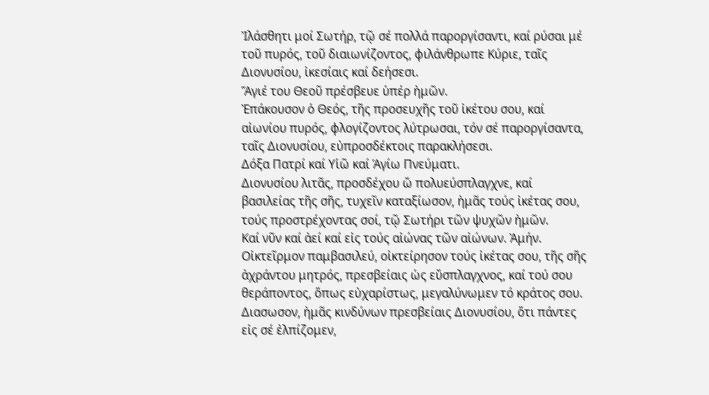Ἰλάσθητι μοί Σωτήρ, τῷ σέ πολλά παροργίσαντι, καί ρύσαι μέ τοῦ πυρός, τοῦ διαιωνίζοντος, φιλάνθρωπε Κύριε, ταῖς Διονυσίου, ἰκεσίαις καί δεήσεσι.
Ἅγιέ του Θεοῦ πρέσβευε ὑπέρ ἠμῶν.
Ἐπάκουσον ὁ Θεός, τῆς προσευχῆς τοῦ ἰκέτου σου, καί αἰωνίου πυρός, φλογίζοντος λύτρωσαι, τόν σέ παροργίσαντα, ταῖς Διονυσίου, εὐπροσδέκτοις παρακλήσεσι.
Δόξα Πατρί καί Υἱῶ καί Ἁγίω Πνεύματι.
Διονυσίου λιτᾶς, προσδέχου ὤ πολυεύσπλαγχνε, καί βασιλείας τῆς σῆς, τυχεῖν καταξίωσον, ἠμᾶς τούς ἰκέτας σου, τούς προστρέχοντας σοί, τῷ Σωτήρι τῶν ψυχῶν ἠμῶν.
Καί νῦν καί ἀεί καί εἰς τούς αἰώνας τῶν αἰώνων. Ἀμήν.
Οἰκτεῖρμον παμβασιλεύ, οἰκτείρησον τούς ἰκέτας σου, τῆς σῆς ἀχράντου μητρός, πρεσβείαις ὡς εὔσπλαγχνος, καί τού σου θεράποντος, ὅπως εὐχαρίστως, μεγαλύνωμεν τό κράτος σου.
Διασωσον, ἠμᾶς κινδύνων πρεσβείαις Διονυσίου, ὅτι πάντες εἰς σέ ἐλπίζομεν,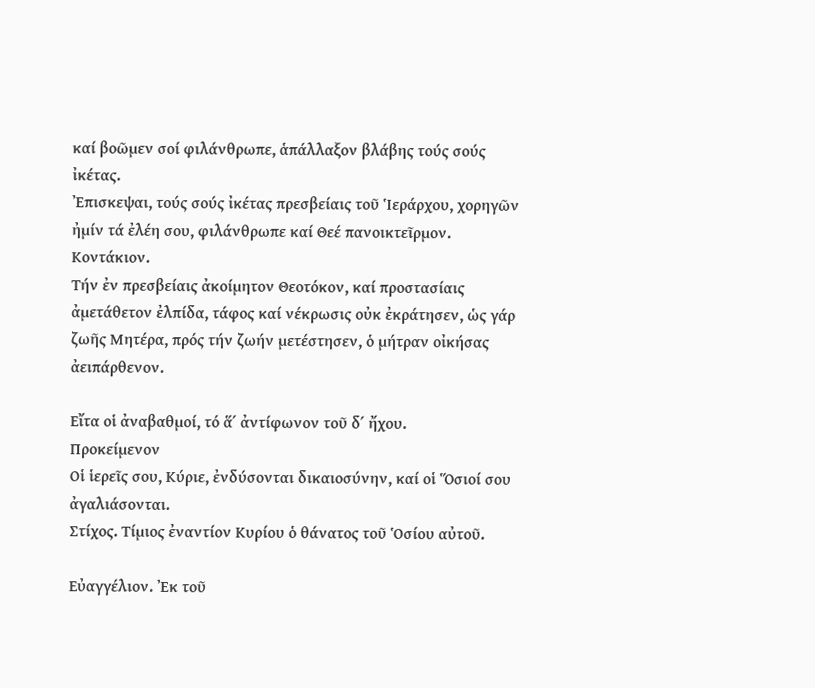καί βοῶμεν σοί φιλάνθρωπε, ἁπάλλαξον βλάβης τούς σούς ἰκέτας.
Ἐπισκεψαι, τούς σούς ἰκέτας πρεσβείαις τοῦ Ἱεράρχου, χορηγῶν ἠμίν τά ἐλέη σου, φιλάνθρωπε καί Θεέ πανοικτεῖρμον.
Κοντάκιον.
Τήν ἐν πρεσβείαις ἀκοίμητον Θεοτόκον, καί προστασίαις ἀμετάθετον ἐλπίδα, τάφος καί νέκρωσις οὐκ ἐκράτησεν, ὡς γάρ ζωῆς Μητέρα, πρός τήν ζωήν μετέστησεν, ὁ μήτραν οἰκήσας ἀειπάρθενον.

Εἴτα οἱ ἀναβαθμοί, τό ἅ΄ ἀντίφωνον τοῦ δ΄ ἤχου.
Προκείμενον
Οἱ ἱερεῖς σου, Κύριε, ἐνδύσονται δικαιοσύνην, καί οἱ Ὅσιοί σου ἀγαλιάσονται.
Στίχος. Τίμιος ἐναντίον Κυρίου ὁ θάνατος τοῦ Ὁσίου αὐτοῦ.

Εὐαγγέλιον. Ἐκ τοῦ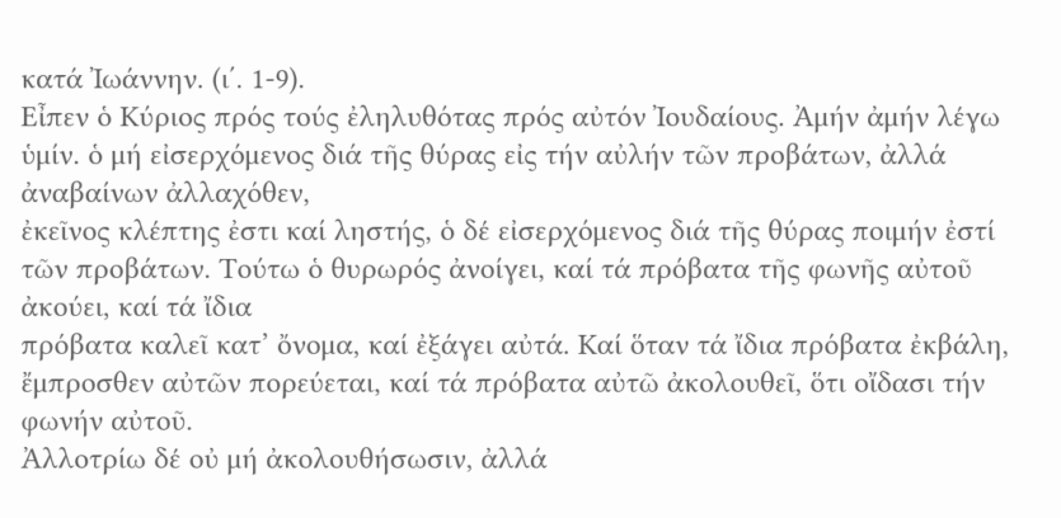κατά Ἰωάννην. (ι΄. 1-9).
Εἶπεν ὁ Κύριος πρός τούς ἐληλυθότας πρός αὐτόν Ἰουδαίους. Ἀμήν ἀμήν λέγω ὑμίν. ὁ μή εἰσερχόμενος διά τῆς θύρας εἰς τήν αὐλήν τῶν προβάτων, ἀλλά ἀναβαίνων ἀλλαχόθεν,
ἐκεῖνος κλέπτης ἐστι καί ληστής, ὁ δέ εἰσερχόμενος διά τῆς θύρας ποιμήν ἐστί τῶν προβάτων. Τούτω ὁ θυρωρός ἀνοίγει, καί τά πρόβατα τῆς φωνῆς αὐτοῦ ἀκούει, καί τά ἴδια
πρόβατα καλεῖ κατ’ ὄνομα, καί ἐξάγει αὐτά. Καί ὅταν τά ἴδια πρόβατα ἐκβάλη, ἔμπροσθεν αὐτῶν πορεύεται, καί τά πρόβατα αὐτῶ ἀκολουθεῖ, ὅτι οἴδασι τήν φωνήν αὐτοῦ.
Ἀλλοτρίω δέ οὐ μή ἀκολουθήσωσιν, ἀλλά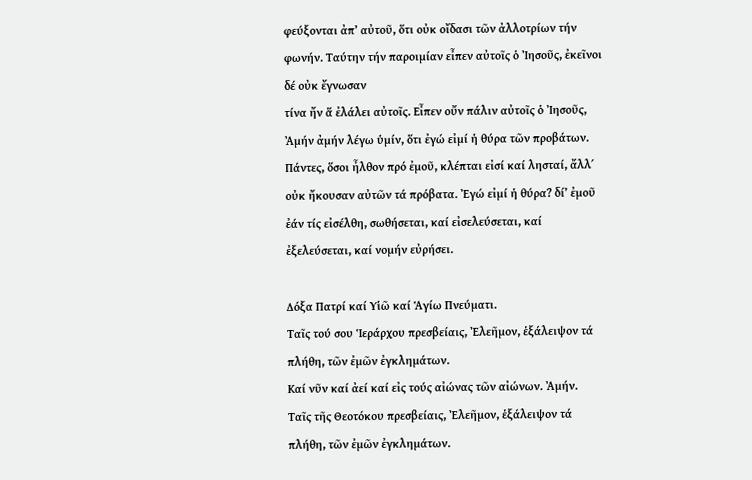φεύξονται ἀπ’ αὐτοῦ, ὅτι οὐκ οἴδασι τῶν ἀλλοτρίων τήν φωνήν. Ταύτην τήν παροιμίαν εἶπεν αὐτοῖς ὁ Ἰησοῦς, ἐκεῖνοι δέ οὐκ ἔγνωσαν
τίνα ἤν ἅ ἐλάλει αὐτοῖς. Εἶπεν οὔν πάλιν αὐτοῖς ὁ Ἰησοῦς, Ἀμήν ἀμήν λέγω ὑμίν, ὅτι ἐγώ εἰμί ἡ θύρα τῶν προβάτων. Πάντες, ὅσοι ἦλθον πρό ἐμοῦ, κλέπται εἰσί καί λησταί, ἄλλ΄ οὐκ ἤκουσαν αὐτῶν τά πρόβατα. Ἐγώ εἰμί ἡ θύρα? δί’ ἐμοῦ ἐάν τίς εἰσέλθη, σωθήσεται, καί εἰσελεύσεται, καί ἐξελεύσεται, καί νομήν εὐρήσει.

Δόξα Πατρί καί Υἱῶ καί Ἁγίω Πνεύματι.
Ταῖς τού σου Ἱεράρχου πρεσβείαις, Ἐλεῆμον, ἑξάλειψον τά πλήθη, τῶν ἐμῶν ἐγκλημάτων.
Καί νῦν καί ἀεί καί εἰς τούς αἰώνας τῶν αἰώνων. Ἀμήν.
Ταῖς τῆς Θεοτόκου πρεσβείαις, Ἐλεῆμον, ἑξάλειψον τά πλήθη, τῶν ἐμῶν ἐγκλημάτων.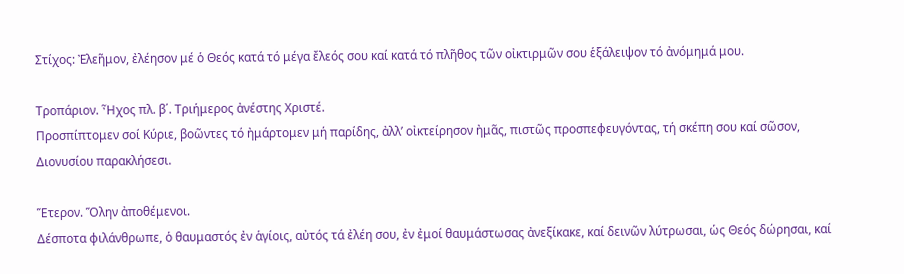Στίχος: Ἐλεῆμον, ἐλέησον μέ ὁ Θεός κατά τό μέγα ἔλεός σου καί κατά τό πλῆθος τῶν οἰκτιρμῶν σου ἑξάλειψον τό ἀνόμημά μου.

Τροπάριον. Ἦχος πλ. β΄. Τριήμερος ἀνέστης Χριστέ.
Προσπίπτομεν σοί Κύριε, βοῶντες τό ἠμάρτομεν μή παρίδης, ἀλλ’ οἰκτείρησον ἠμᾶς, πιστῶς προσπεφευγόντας, τή σκέπη σου καί σῶσον, Διονυσίου παρακλήσεσι.

Ἕτερον. Ὅλην ἀποθέμενοι.
Δέσποτα φιλάνθρωπε, ὁ θαυμαστός ἐν ἁγίοις, αὐτός τά ἐλέη σου, ἐν ἐμοί θαυμάστωσας ἀνεξίκακε, καί δεινῶν λύτρωσαι, ὡς Θεός δώρησαι, καί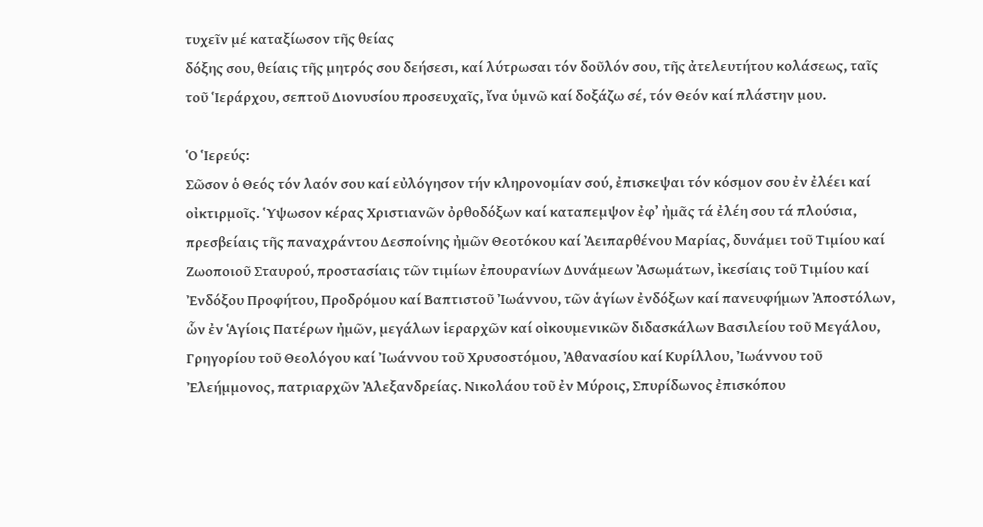τυχεῖν μέ καταξίωσον τῆς θείας
δόξης σου, θείαις τῆς μητρός σου δεήσεσι, καί λύτρωσαι τόν δοῦλόν σου, τῆς ἀτελευτήτου κολάσεως, ταῖς τοῦ Ἱεράρχου, σεπτοῦ Διονυσίου προσευχαῖς, ἴνα ὑμνῶ καί δοξάζω σέ, τόν Θεόν καί πλάστην μου.

Ὁ Ἱερεύς:
Σῶσον ὁ Θεός τόν λαόν σου καί εὐλόγησον τήν κληρονομίαν σού, ἐπισκεψαι τόν κόσμον σου ἐν ἐλέει καί οἰκτιρμοῖς. Ὑψωσον κέρας Χριστιανῶν ὀρθοδόξων καί καταπεμψον ἐφ’ ἠμᾶς τά ἐλέη σου τά πλούσια, πρεσβείαις τῆς παναχράντου Δεσποίνης ἠμῶν Θεοτόκου καί Ἀειπαρθένου Μαρίας, δυνάμει τοῦ Τιμίου καί Ζωοποιοῦ Σταυρού, προστασίαις τῶν τιμίων ἐπουρανίων Δυνάμεων Ἀσωμάτων, ἰκεσίαις τοῦ Τιμίου καί Ἐνδόξου Προφήτου, Προδρόμου καί Βαπτιστοῦ Ἰωάννου, τῶν ἁγίων ἐνδόξων καί πανευφήμων Ἀποστόλων, ὧν ἐν Ἁγίοις Πατέρων ἠμῶν, μεγάλων ἱεραρχῶν καί οἰκουμενικῶν διδασκάλων Βασιλείου τοῦ Μεγάλου, Γρηγορίου τοῦ Θεολόγου καί Ἰωάννου τοῦ Χρυσοστόμου, Ἀθανασίου καί Κυρίλλου, Ἰωάννου τοῦ Ἐλεήμμονος, πατριαρχῶν Ἀλεξανδρείας. Νικολάου τοῦ ἐν Μύροις, Σπυρίδωνος ἐπισκόπου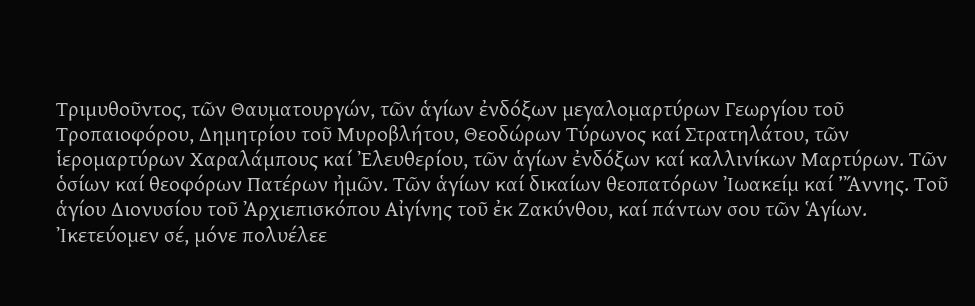Τριμυθοῦντος, τῶν Θαυματουργών, τῶν ἁγίων ἐνδόξων μεγαλομαρτύρων Γεωργίου τοῦ Τροπαιοφόρου, Δημητρίου τοῦ Μυροβλήτου, Θεοδώρων Τύρωνος καί Στρατηλάτου, τῶν ἱερομαρτύρων Χαραλάμπους καί Ἐλευθερίου, τῶν ἁγίων ἐνδόξων καί καλλινίκων Μαρτύρων. Τῶν ὁσίων καί θεοφόρων Πατέρων ἠμῶν. Τῶν ἁγίων καί δικαίων θεοπατόρων Ἰωακείμ καί ’Ἄννης. Τοῦ ἁγίου Διονυσίου τοῦ Ἀρχιεπισκόπου Αἰγίνης τοῦ ἐκ Ζακύνθου, καί πάντων σου τῶν Ἁγίων. Ἰκετεύομεν σέ, μόνε πολυέλεε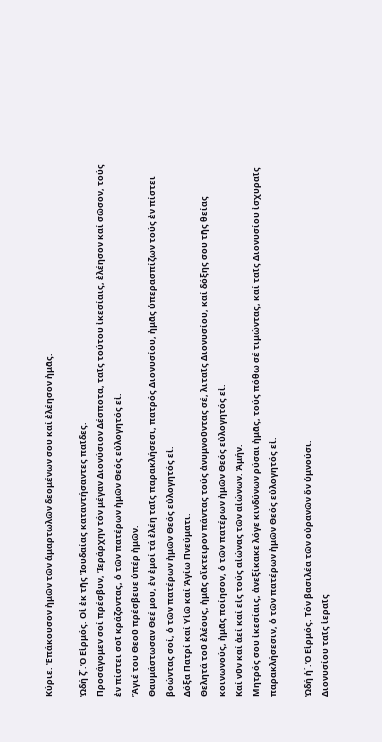Κύριε. Ἐπάκουσον ἠμῶν τῶν ἁμαρτωλῶν δεομένων σου καί ἐλέησον ἠμᾶς.

Ὠδή ζ΄.Ὁ Εἱρμός. Οἱ ἐκ τῆς Ἰουδαίας καταντήσαντες παῖδες.
Προσάγομεν σοί πρέσβυν, Ἱεράρχην τόν μέγαν Διονύσιον Δέσποτα, ταῖς τούτου ἰκεσίαις, ἐλέησον καί σῶσον, τούς ἐν πίστει σοῖ κράζοντας, ὁ τῶν πατέρων ἠμῶν Θεός εὐλογητός εἰ.
Ἅγιέ του Θεοῦ πρέσβευε ὑπέρ ἠμῶν.
Θαυμάστωσαν Θεέ μου, ἐν ἐμοί τά ἐλέη ταῖς παρακλήσεσι, πατρός Διονυσίου, ἠμᾶς ὑπερασπίζων τούς ἐν πίστει βοώντας σοί, ὁ τῶν πατέρων ἠμῶν Θεός εὐλογητός εἰ.
Δόξα Πατρί καί Υἱῶ καί Ἁγίω Πνεύματι.
Θελητά τοῦ ἐλέους, ἠμᾶς οἴκτειρον πάντας τούς ἀνυμνοῦντας σέ, λιταῖς Διονυσίου, καί δόξης σου τῆς θείας κοινωνούς, ἠμᾶς ποίησον, ὁ τῶν πατέρων ἠμῶν Θεός εὐλογητός εἰ.
Καί νῦν καί ἀεί καί εἰς τούς αἰώνας τῶν αἰώνων. Ἀμήν.
Μητρός σου ἰκεσίαις, ἀνεξίκακε λόγε κινδύνων ρύσαι ἠμᾶς, τούς πόθω σέ τιμώντας, καί ταῖς Διονυσίου ἰσχυραῖς παρακλήσεσιν, ὁ τῶν πατέρων ἠμῶν Θεός εὐλογητός εἰ.

Ὠδή ἡ΄.Ὁ Εἱρμός. Τόν βασιλέα τῶν οὐρανῶν ὄν ὑμνούσι.
Διονυσίου ταῖς ἱεραῖς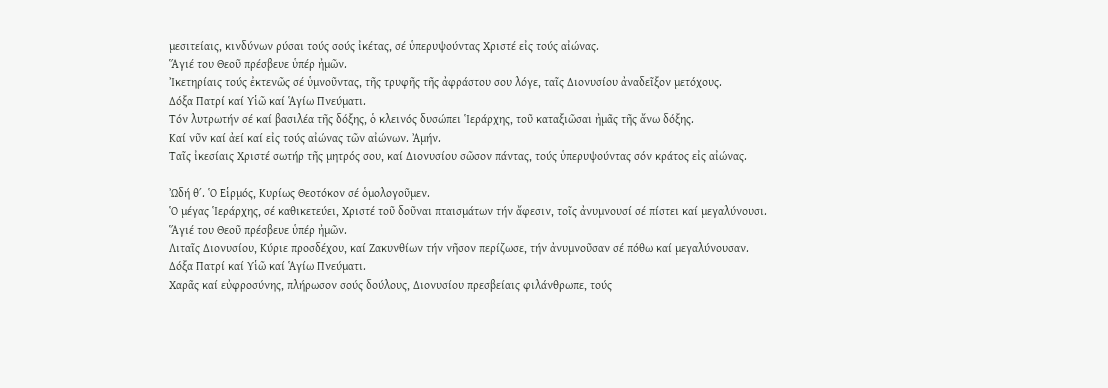μεσιτείαις, κινδύνων ρύσαι τούς σούς ἰκέτας, σέ ὑπερυψούντας Χριστέ εἰς τούς αἰώνας.
Ἅγιέ του Θεοῦ πρέσβευε ὑπέρ ἠμῶν.
Ἰκετηρίαις τούς ἐκτενῶς σέ ὑμνοῦντας, τῆς τρυφῆς τῆς ἀφράστου σου λόγε, ταῖς Διονυσίου ἀναδεῖξον μετόχους.
Δόξα Πατρί καί Υἱῶ καί Ἁγίω Πνεύματι.
Τόν λυτρωτήν σέ καί βασιλέα τῆς δόξης, ὁ κλεινός δυσώπει Ἱεράρχης, τοῦ καταξιῶσαι ἠμᾶς τῆς ἄνω δόξης.
Καί νῦν καί ἀεί καί εἰς τούς αἰώνας τῶν αἰώνων. Ἀμήν.
Ταῖς ἰκεσίαις Χριστέ σωτήρ τῆς μητρός σου, καί Διονυσίου σῶσον πάντας, τούς ὑπερυψούντας σόν κράτος εἰς αἰώνας.

Ὠδή θ΄. Ὁ Εἱρμός, Κυρίως Θεοτόκον σέ ὁμολογοῦμεν.
Ὁ μέγας Ἱεράρχης, σέ καθικετεύει, Χριστέ τοῦ δοῦναι πταισμάτων τήν ἄφεσιν, τοῖς ἀνυμνουσί σέ πίστει καί μεγαλύνουσι.
Ἅγιέ του Θεοῦ πρέσβευε ὑπέρ ἠμῶν.
Λιταῖς Διονυσίου, Κύριε προσδέχου, καί Ζακυνθίων τήν νῆσον περίζωσε, τήν ἀνυμνοῦσαν σέ πόθω καί μεγαλύνουσαν.
Δόξα Πατρί καί Υἱῶ καί Ἁγίω Πνεύματι.
Χαρᾶς καί εὐφροσύνης, πλήρωσον σούς δούλους, Διονυσίου πρεσβείαις φιλάνθρωπε, τούς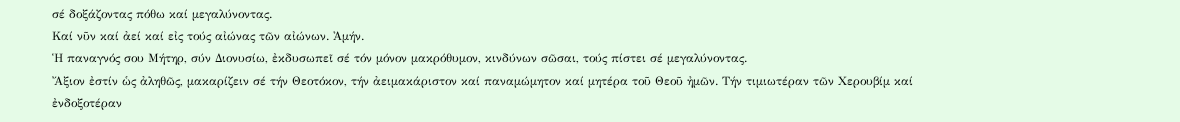σέ δοξάζοντας πόθω καί μεγαλύνοντας.
Καί νῦν καί ἀεί καί εἰς τούς αἰώνας τῶν αἰώνων. Ἀμήν.
Ἡ παναγνός σου Μήτηρ, σύν Διονυσίω, ἐκδυσωπεῖ σέ τόν μόνον μακρόθυμον, κινδύνων σῶσαι, τούς πίστει σέ μεγαλύνοντας.
Ἄξιον ἐστίν ὡς ἀληθῶς, μακαρίζειν σέ τήν Θεοτόκον, τήν ἀειμακάριστον καί παναμώμητον καί μητέρα τοῦ Θεοῦ ἠμῶν. Τήν τιμιωτέραν τῶν Χερουβίμ καί ἐνδοξοτέραν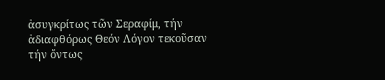ἀσυγκρίτως τῶν Σεραφίμ, τήν ἀδιαφθόρως Θεόν Λόγον τεκοῦσαν τήν ὄντως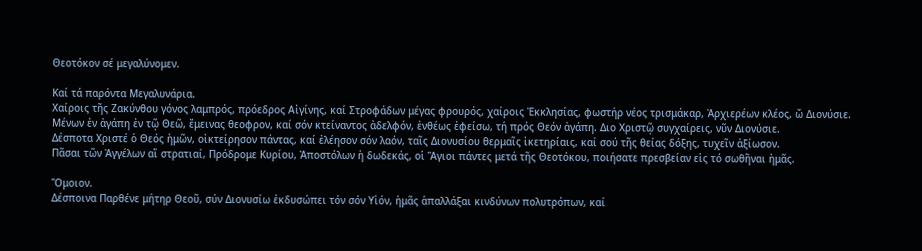Θεοτόκον σέ μεγαλύνομεν.

Καί τά παρόντα Μεγαλυνάρια.
Χαίροις τῆς Ζακύνθου γόνος λαμπρός, πρόεδρος Αἰγίνης, καί Στροφάδων μέγας φρουρός, χαίροις Ἐκκλησίας, φωστήρ νέος τρισμάκαρ, Ἀρχιερέων κλέος, ὤ Διονύσιε.
Μένων ἐν ἀγάπη ἐν τῷ Θεῶ, ἔμεινας θεοφρον, καί σόν κτείναντος ἀδελφόν, ἐνθέως ἐφείσω, τή πρός Θεόν ἀγάπη. Διο Χριστῷ συγχαίρεις, νῦν Διονύσιε.
Δέσποτα Χριστέ ὁ Θεός ἠμῶν, οἰκτείρησον πάντας, καί ἐλέησον σόν λαόν, ταῖς Διονυσίου θερμαῖς ἰκετηρίαις, καί σού τῆς θείας δόξης, τυχεῖν ἀξίωσον.
Πᾶσαι τῶν Ἀγγέλων αἵ στρατιαί, Πρόδρομε Κυρίου, Ἀποστόλων ἡ δωδεκάς, οἱ Ἅγιοι πάντες μετά τῆς Θεοτόκου, ποιήσατε πρεσβείαν εἰς τό σωθῆναι ἠμᾶς.

Ὅμοιον.
Δέσποινα Παρθένε μήτηρ Θεοῦ, σύν Διονυσίω ἐκδυσώπει τόν σόν Υἱόν, ἠμᾶς ἁπαλλάξαι κινδύνων πολυτρόπων, καί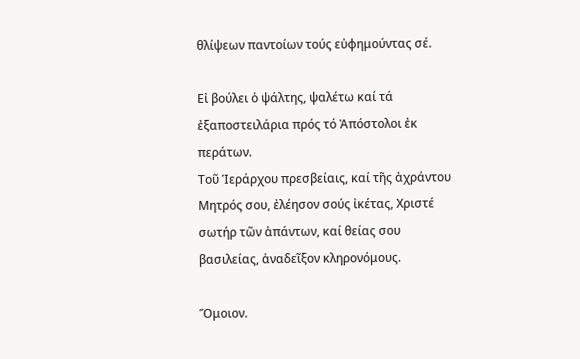θλίψεων παντοίων τούς εὐφημούντας σέ.

Εἰ βούλει ὁ ψάλτης, ψαλέτω καί τά ἐξαποστειλάρια πρός τό Ἀπόστολοι ἐκ περάτων.
Τοῦ Ἱεράρχου πρεσβείαις, καί τῆς ἀχράντου Μητρός σου, ἐλέησον σούς ἰκέτας, Χριστέ σωτήρ τῶν ἁπάντων, καί θείας σου βασιλείας, ἀναδεῖξον κληρονόμους.

Ὅμοιον.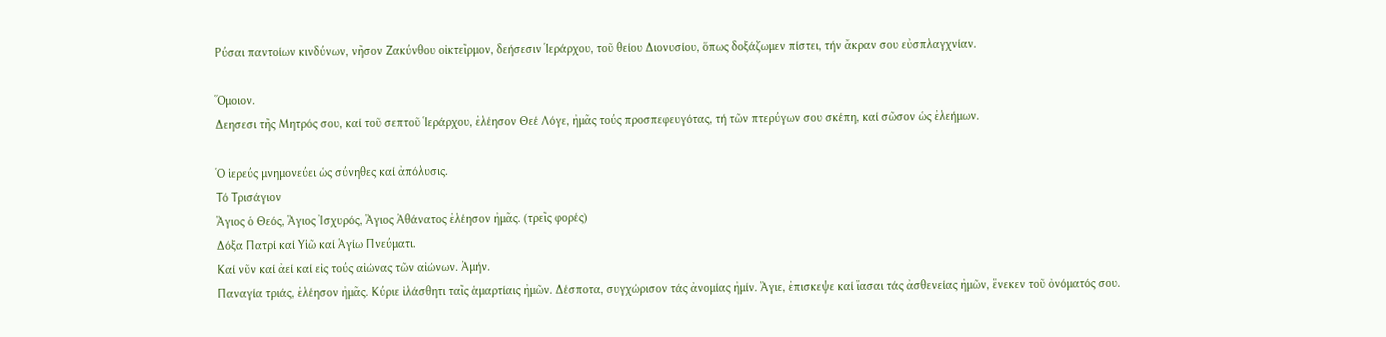Ρύσαι παντοίων κινδύνων, νῆσον Ζακύνθου οἰκτεῖρμον, δεήσεσιν Ἱεράρχου, τοῦ θείου Διονυσίου, ὅπως δοξάζωμεν πίστει, τήν ἄκραν σου εὐσπλαγχνίαν.

Ὅμοιον.
Δεησεσι τῆς Μητρός σου, καί τοῦ σεπτοῦ Ἱεράρχου, ἐλέησον Θεέ Λόγε, ἠμᾶς τούς προσπεφευγότας, τή τῶν πτερύγων σου σκέπη, καί σῶσον ὡς ἐλεήμων.

Ὁ ἱερεύς μνημονεύει ὡς σύνηθες καί ἀπόλυσις.
Τό Τρισάγιον
Ἅγιος ὁ Θεός, Ἅγιος Ἰσχυρός, Ἅγιος Ἀθάνατος ἐλέησον ἠμᾶς. (τρεῖς φορές)
Δόξα Πατρί καί Υἱῶ καί Ἁγίω Πνεύματι.
Καί νῦν καί ἀεί καί εἰς τούς αἰώνας τῶν αἰώνων. Ἀμήν.
Παναγία τριάς, ἐλέησον ἠμᾶς. Κύριε ἰλάσθητι ταῖς ἁμαρτίαις ἠμῶν. Δέσποτα, συγχώρισον τάς ἀνομίας ἠμίν. Ἅγιε, ἐπισκεψε καί ἴασαι τάς ἀσθενείας ἠμῶν, ἕνεκεν τοῦ ὀνόματός σου.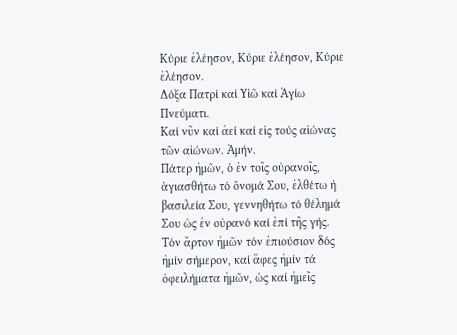Κύριε ἐλέησον, Κύριε ἐλέησον, Κύριε ἐλέησον.
Δόξα Πατρί καί Υἱῶ καί Ἁγίω Πνεύματι.
Καί νῦν καί ἀεί καί εἰς τούς αἰώνας τῶν αἰώνων. Ἀμήν.
Πάτερ ἠμῶν, ὁ ἐν τοῖς οὐρανοῖς, ἁγιασθήτω τό ὄνομά Σου, ἐλθέτω ἡ βασιλεία Σου, γεννηθήτω τό θέλημά Σου ὡς ἐν οὐρανό καί ἐπί τῆς γής. Τόν ἄρτον ἠμῶν τόν ἐπιούσιον δός ἠμίν σήμερον, καί ἅφες ἠμίν τά ὀφειλήματα ἠμῶν, ὡς καί ἠμεῖς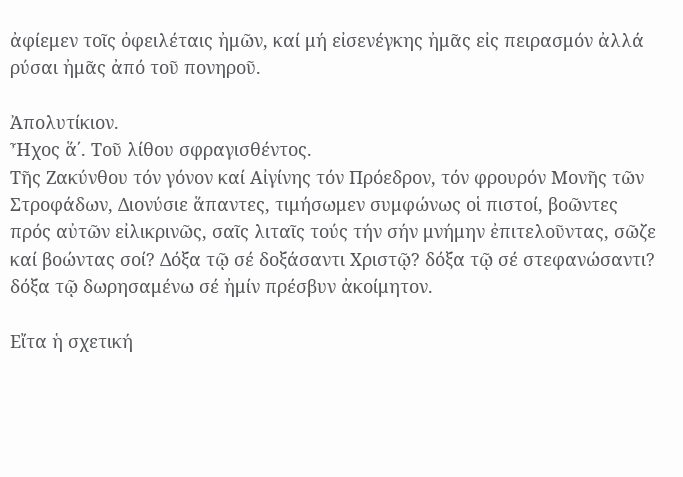ἀφίεμεν τοῖς ὀφειλέταις ἠμῶν, καί μή εἰσενέγκης ἠμᾶς εἰς πειρασμόν ἀλλά ρύσαι ἠμᾶς ἀπό τοῦ πονηροῦ.

Ἀπολυτίκιον.
Ἦχος ἅ΄. Τοῦ λίθου σφραγισθέντος.
Τῆς Ζακύνθου τόν γόνον καί Αἰγίνης τόν Πρόεδρον, τόν φρουρόν Μονῆς τῶν Στροφάδων, Διονύσιε ἅπαντες, τιμήσωμεν συμφώνως οἱ πιστοί, βοῶντες πρός αὐτῶν εἰλικρινῶς, σαῖς λιταῖς τούς τήν σήν μνήμην ἐπιτελοῦντας, σῶζε καί βοώντας σοί? Δόξα τῷ σέ δοξάσαντι Χριστῷ? δόξα τῷ σέ στεφανώσαντι? δόξα τῷ δωρησαμένω σέ ἠμίν πρέσβυν ἀκοίμητον.

Εἴτα ἡ σχετική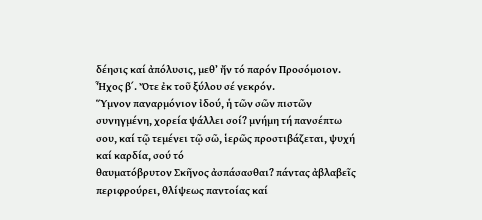δέησις καί ἀπόλυσις, μεθ’ ἤν τό παρόν Προσόμοιον.
Ἦχος β΄. Ὄτε ἐκ τοῦ ξύλου σέ νεκρόν.
Ὕμνον παναρμόνιον ἰδού, ἡ τῶν σῶν πιστῶν συνηγμένη, χορεία ψάλλει σοί? μνήμη τή πανσέπτω σου, καί τῷ τεμένει τῷ σῶ, ἱερῶς προστιβάζεται, ψυχή καί καρδία, σού τό
θαυματόβρυτον Σκῆνος ἀσπάσασθαι? πάντας ἀβλαβεῖς περιφρούρει, θλίψεως παντοίας καί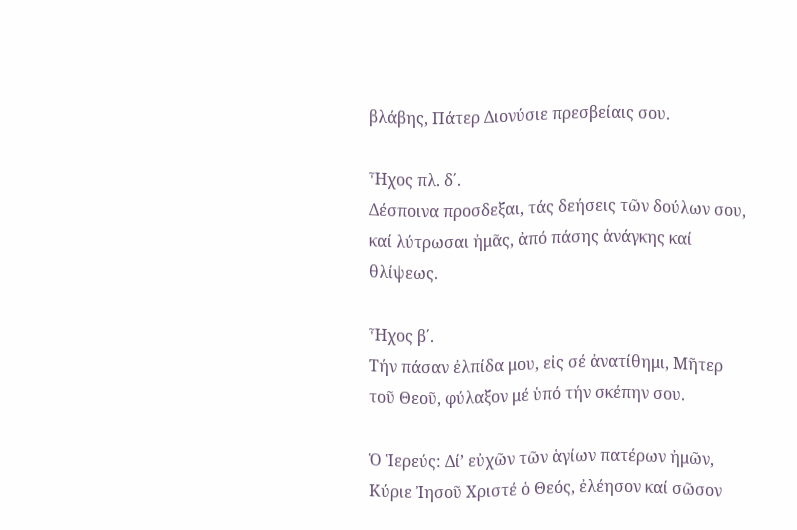βλάβης, Πάτερ Διονύσιε πρεσβείαις σου.

Ἦχος πλ. δ΄.
Δέσποινα προσδεξαι, τάς δεήσεις τῶν δούλων σου, καί λύτρωσαι ἠμᾶς, ἀπό πάσης ἀνάγκης καί θλίψεως.

Ἦχος β΄.
Τήν πάσαν ἐλπίδα μου, εἰς σέ ἀνατίθημι, Μῆτερ τοῦ Θεοῦ, φύλαξον μέ ὑπό τήν σκέπην σου.

Ὁ Ἱερεύς: Δί’ εὐχῶν τῶν ἁγίων πατέρων ἠμῶν, Κύριε Ἰησοῦ Χριστέ ὁ Θεός, ἐλέησον καί σῶσον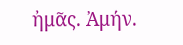ἠμᾶς. Ἀμήν.